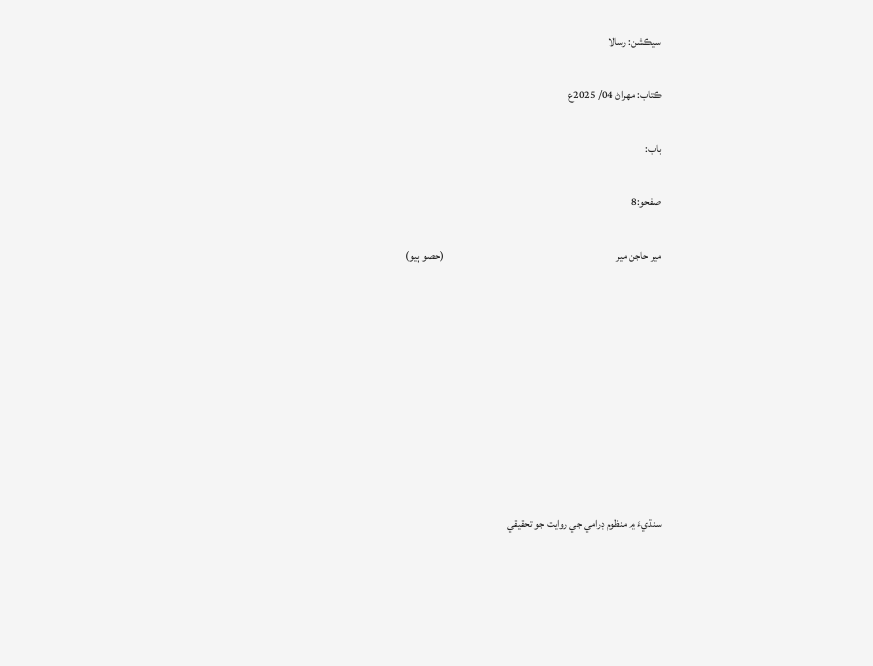سيڪشن: رسالا

ڪتاب: مهراڻ 04/ 2025ع

باب:

صفحو:8

مير حاجن مير                                                                                 (حصو ٻيو)









سنڌيءَ ۾ منظوم ڊرامي جي روايت جو تحقيقي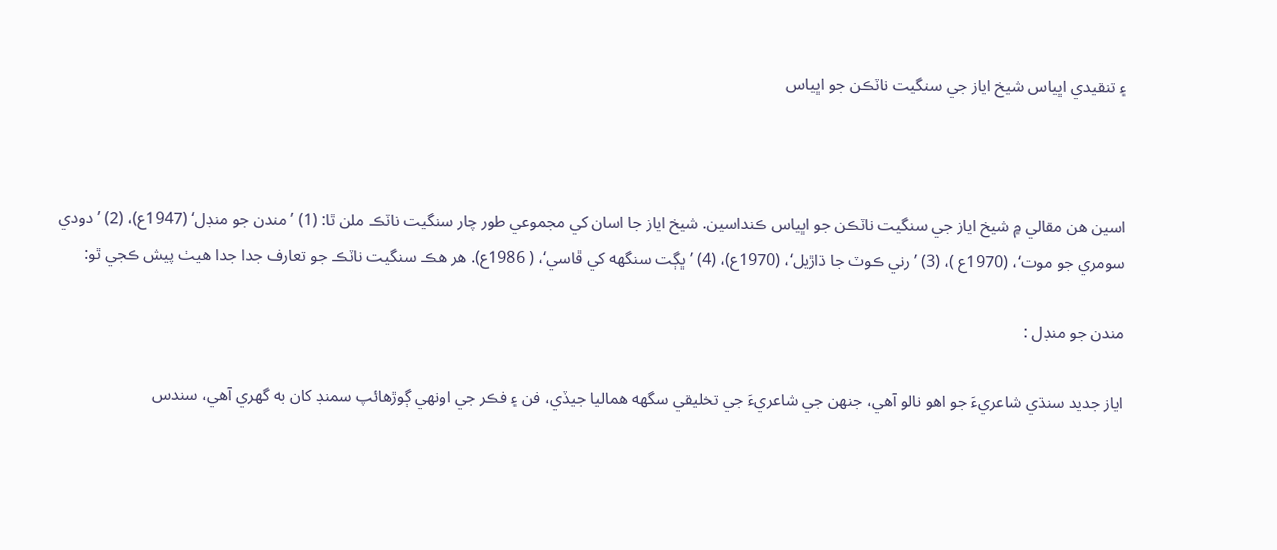۽ تنقيدي اڀياس شيخ اياز جي سنگيت ناٽڪن جو اڀياس



اسين هن مقالي ۾ شيخ اياز جي سنگيت ناٽڪن جو اڀياس ڪنداسين. شيخ اياز جا اسان کي مجموعي طور چار سنگيت ناٽڪ ملن ٿا: (1) ’مندن جو منڊل‘ (1947ع)، (2) ’دودي سومري جو موت‘، (1970ع )، (3) ’رني ڪوٽ جا ڌاڙيل‘، (1970ع)، (4) ’ڀڳت سنگهه کي ڦاسي‘، ( 1986ع). هر هڪ سنگيت ناٽڪ جو تعارف جدا جدا هيٺ پيش ڪجي ٿو:

مندن جو منڊل :

اياز جديد سنڌي شاعريءَ جو اهو نالو آهي، جنھن جي شاعريءَ جي تخليقي سگھه ھماليا جيڏي، فن ۽ فڪر جي اونھي ڳوڙهائپ سمنڊ کان به گهري آهي، سندس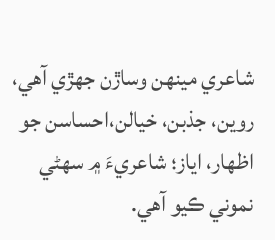شاعري مينھن وساڙن جھڙي آهي، روين، جذبن، خيالن،احساسن جو اظھار، اياز؛ شاعريءَ ۾ سھڻي نموني ڪيو آهي.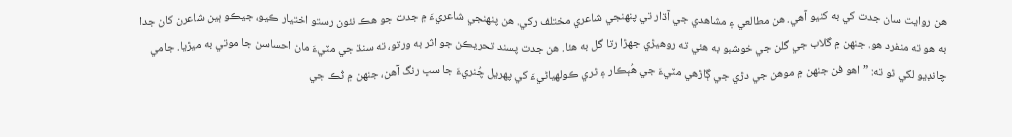هن روايت سان جدت کي به کنيو آهي. هن مطالعي ۽ مشاهدي جي آڌار تي پنھنجي شاعري مختلف رکي. هن پنھنجي شاعريءَ ۾ جدت جو هڪ نئون رستو اختيار ڪيو، جيڪو ٻين شاعرن کان جدا به هو ته منفرد هو. جنھن ۾ گلاب جي گلن جي خوشبو به هئي ته روهيڙي جھڙا رتا گل به هئا. هن جدت پسند تحريڪن جو اثر به ورتو، ته سنڌ جي مٽيءَ مان احساسن جا موتي به ميڙيا. جامي چانڊيو لکي ٿو ته: ”اھو فن جنھن ۾ موهن جي دڙي جي ڳاڙھي مٽيءَ جي ھُٻڪار ۽ ٿري ڪولھياڻيءَ کي پھريل چُنريءَ جا سڀ رنگ آھن، جنھن ۾ ٽُڪ جي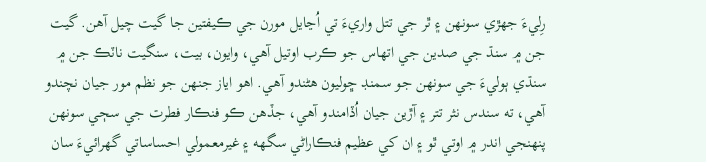رِليءَ جھڙي سونھن ۽ ٿر جي تتل واريءَ تي اُڃايل مورن جي ڪيفتين جا گيت چيل آھن. گيت جن ۾ سنڌ جي صدين جي اتھاس جو ڪرب اوتيل آهي، وايون، بيت، سنگيت ناٽڪ جن ۾ سنڌي ٻوليءَ جي سونھن جو سمنڊ ڇوليون ھڻندو آھي. اهو اياز جنھن جو نظم مور جيان نچندو آهي، ته سندس نثر تتر ۽ آڙين جيان اُڏامندو آهي، جڏهن ڪو فنڪار فطرت جي سڄي سونھن پنھنجي اندر ۾ اوتي ٿو ۽ ان کي عظيم فنڪاراڻي سگھه ۽ غيرمعمولي احساساتي گھرائيءَ سان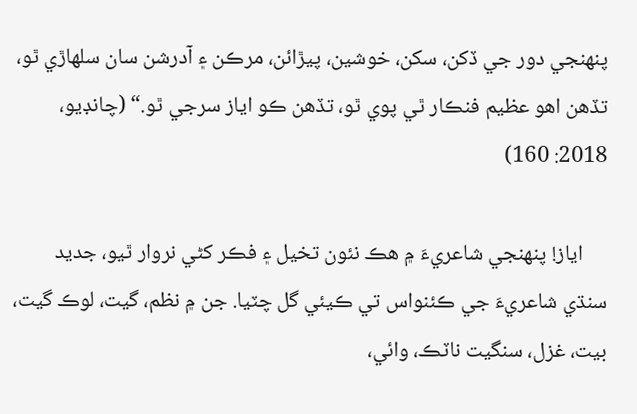پنھنجي دور جي ڏکن، سکن، خوشين، پيڙائن، مرڪن ۽ آدرشن سان سلهاڙي ٿو، تڏهن اهو عظيم فنڪار ٿي پوي ٿو، تڏھن ڪو اياز سرجي ٿو.“ (چانڊيو، 2018: 160)

     اياز! پنھنجي شاعريءَ ۾ هڪ نئون تخيل ۽ فڪر کڻي نروار ٿيو، جديد سنڌي شاعريءَ جي ڪئنواس تي ڪيئي گل چٽيا. جن ۾ نظم، گيت، لوڪ گيت، بيت، غزل، سنگيت ناٽڪ، وائي،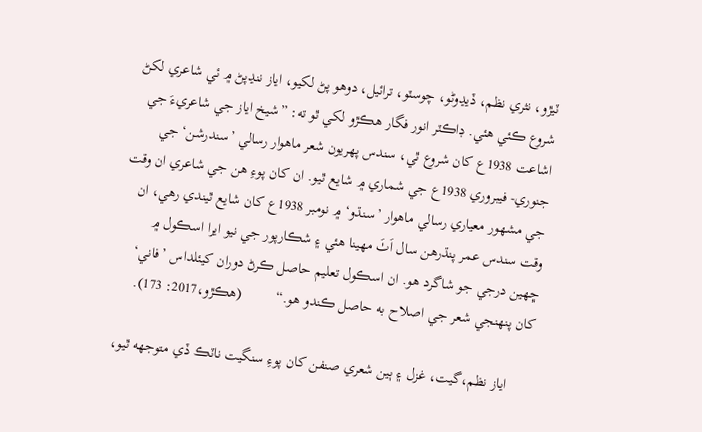ٽيڙو، نثري نظم، ڏيڍوڻو، چوسٽو، ترائيل، دوهو پڻ لکيو، اياز ننڍپڻ ۾ ئي شاعري لکڻ شروع ڪئي هئي. ڊاڪٽر انور فگار هڪڙو لکي ٿو ته: ”شيخ اياز جي شاعريءَ جي اشاعت 1938ع کان شروع ٿي، سندس پھريون شعر ماهوار رسالي ’سندرشن‘ جي جنوري- فيبروري 1938ع جي شماري ۾ شايع ٿيو. ان کان پوءِ هن جي شاعري ان وقت جي مشھور معياري رسالي ماهوار ’سنڌو‘ ۾ نومبر 1938ع کان شايع ٿيندي رهي، ان وقت سندس عمر پنڌرهن سال اَٺَ مهينا هئي ۽ شڪارپور جي نيو ايرا اسڪول ۾ ڇھين درجي جو شاگرد هو. ان اسڪول تعليم حاصل ڪرڻ دوران کيئلداس ’فاني‘ کان پنھنجي شعر جي اصلاح به حاصل ڪندو ھو.“         (هڪڙو،2017: 173).

      اياز نظم،گيت، غزل ۽ ٻين شعري صنفن کان پوءِ سنگيت ناٽڪ ڏي متوجھه ٿيو،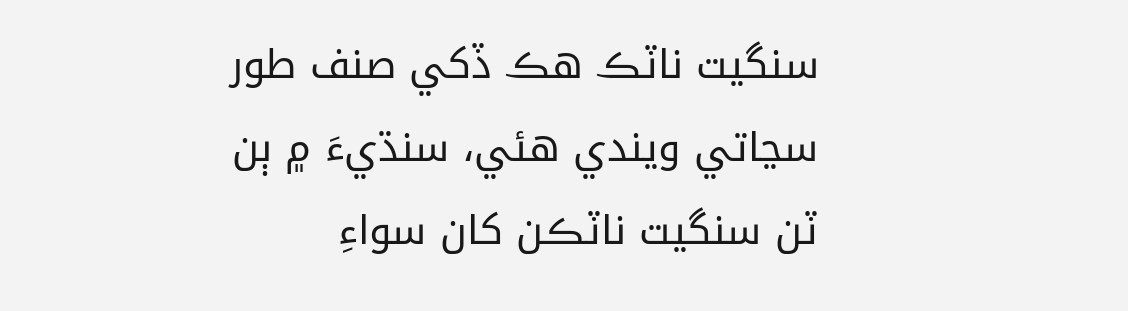سنگيت ناٽڪ هڪ ڏکي صنف طور سڃاتي ويندي هئي، سنڌيءَ ۾ ٻن ٽن سنگيت ناٽڪن کان سواءِ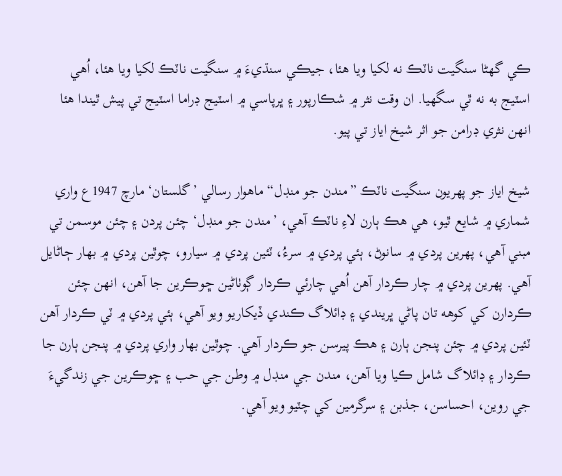ڪي گھڻا سنگيت ناٽڪ نه لکيا ويا هئا، جيڪي سنڌيءَ ۾ سنگيت ناٽڪ لکيا ويا هئا، اُهي اسٽيج به نه ٿي سگهيا. ان وقت نثر ۾ شڪارپور ۽ ڀرپاسي ۾ اسٽيج ڊراما اسٽيج تي پيش ٿيندا هئا انھن نثري ڊرامن جو اثر شيخ اياز تي پيو.

شيخ اياز جو پھريون سنگيت ناٽڪ ”مندن جو منڊل“ ماهوار رسالي ’گلستان‘ مارچ 1947ع واري شماري ۾ شايع ٿيو، هي هڪ ٻارن لاءِ ناٽڪ آهي، ’مندن جو منڊل‘ چئن پردن ۽ چئن موسمن تي مبني آهي، پھرين پردي ۾ سانوڻ، ٻئي پردي ۾ سرءُ، ٽئين پردي ۾ سيارو، چوٿين پردي ۾ بھار ڄاڻايل آهي. پھرين پردي ۾ چار ڪردار آهن اُهي چارئي ڪردار ڳوٺاڻين ڇوڪرين جا آهن، انھن چئن ڪردارن کي کوھه تان پاڻي ڀريندي ۽ ڊائلاگ ڪندي ڏيکاريو ويو آهي، ٻئي پردي ۾ ٽي ڪردار آھن ٽئين پردي ۾ چئن پنجن ٻارن ۽ هڪ پيرسن جو ڪردار آهي. چوٿين بھار واري پردي ۾ پنجن ٻارن جا ڪردار ۽ ڊائلاگ شامل ڪيا ويا آهن، مندن جي منڊل ۾ وطن جي حب ۽ ڇوڪرين جي زندگيءَ جي روين، احساسن، جذبن ۽ سرگرمين کي چٽيو ويو آهي.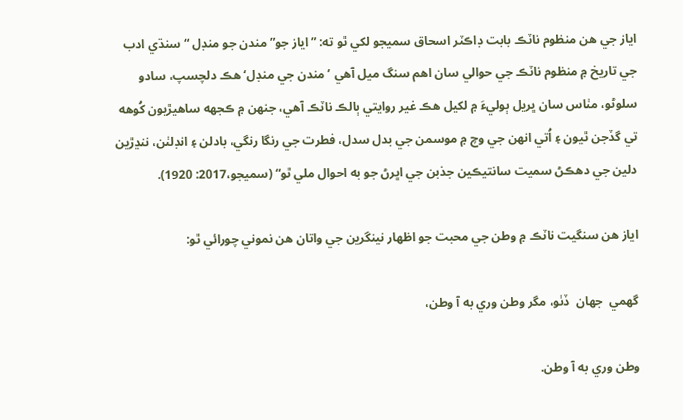اياز جي هن منظوم ناٽڪ بابت ڊاڪٽر اسحاق سميجو لکي ٿو ته: ”اياز جو”مندن جو منڊل “ سنڌي ادب جي تاريخ ۾ منظوم ناٽڪ جي حوالي سان اهم سنگ ميل آهي ’مندن جي منڊل‘ هڪ دلچسپ، سادو سلوڻو، مٺاس سان ڀريل ٻوليءَ ۾ لکيل هڪ غير روايتي ٻالڪ ناٽڪ آهي، جنھن ۾ ڪجھه ساهيڙيون کُوھه تي گڏجن ٿيون ۽ اُتي انھن جي وچ ۾ موسمن جي بدل سدل، فطرت جي رنگا رنگي، بادلن ۽ انڊلٺن، ننڍڙين دلين جي دهڪڻ سميت سانتيڪين جذبن جي اڀرڻ جو به احوال ملي ٿو“ (سميجو،2017: 1920).

اياز هن سنگيت ناٽڪ ۾ وطن جي محبت جو اظھار نينگرين جي واتان هن نموني چورائي ٿو:

گھمي  جهان  ڏٺو، مگر وطن وري به آ وطن،

وطن وري به آ وطن.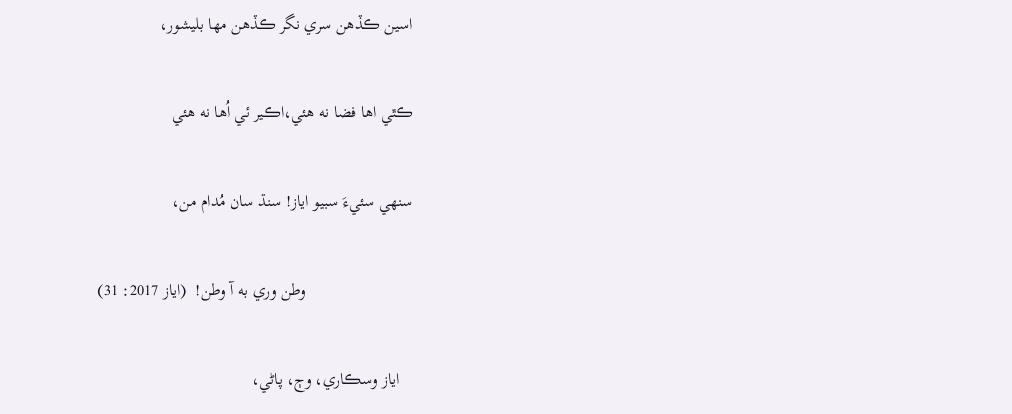اسين ڪڏهن سري نگر ڪڏهن مھا بليشور،

ڪٿي اها فضا نه هئي،اڪير ئي اُها نه هئي

سنھي سئيءَ سبيو اياز! سنڌ سان مُدام من،

                         وطن وري به آ وطن!  (اياز 2017: 31)

   اياز وسڪاري، وڄ، پاڻي،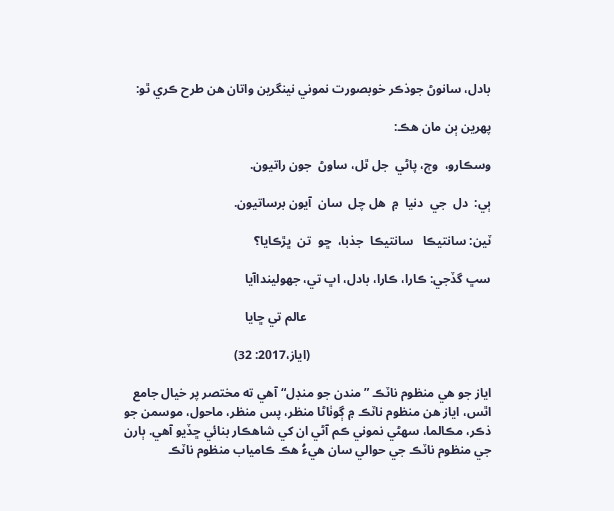بادل، سانوڻ جوذڪر خوبصورت نموني نينگرين واتان هن طرح ڪري ٿو:

پھرين ٻن مان هڪ:

وسڪارو،  وڄ، پاڻي  جل ٿل، ساوڻ  جون راتيون.

ٻي:  دل  جي  دنيا  ۾  هل چل  سان  آيون برساتيون.

ٽين: سانتيڪا   سانتيڪا  جذبا،  ڇو  تن  ڀڙڪايا؟

سڀ گڏجي: ڪارا، ڪارا، بادل، اڀ تي، جھولينداآيا

                                                           عالم تي ڇايا

                                                          (اياز،2017: 32)

اياز جو هي منظوم ناٽڪ ”مندن جو منڊل“آهي ته مختصر پر خيال جامع اٿس، اياز هن منظوم ناٽڪ ۾ ڳوٺاڻا منظر، پس منظر، ماحول، موسمن جو ذڪر، مڪالما، سھڻي نموني ڪم آڻي ان کي شاهڪار بنائي ڇڏيو آهي. ٻارن جي منظوم ناٽڪ جي حوالي سان هيءُ هڪ ڪامياب منظوم ناٽڪ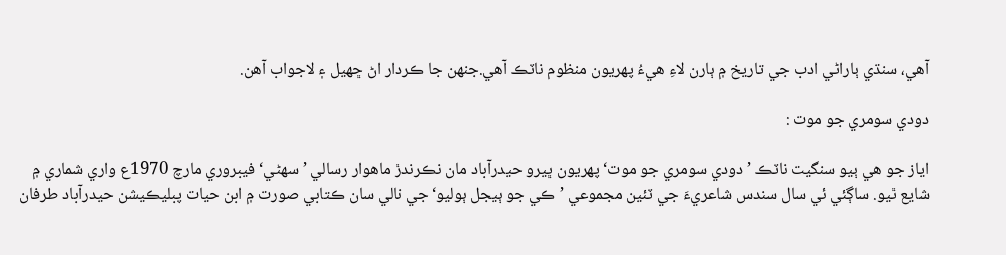آهي، سنڌي ٻاراڻي ادب جي تاريخ ۾ ٻارن لاءِ هيءُ پھريون منظوم ناٽڪ آهي.جنھن جا ڪردار اڻ ڇهيل ۽ لاجواب آهن.

دودي سومري جو موت :

اياز جو هي ٻيو سنگيت ناٽڪ ’دودي سومري جو موت‘ پھريون ڀيرو حيدرآباد مان نڪرندڙ ماهوار رسالي ’سھڻي‘ فيبروري مارچ 1970ع واري شماري ۾ شايع ٿيو. ساڳئي ئي سال سندس شاعريءَ جي ٽئين مجموعي ’ڪي جو ٻيجل ٻوليو‘ جي نالي سان ڪتابي صورت ۾ ابن حيات پبليڪيشن حيدرآباد طرفان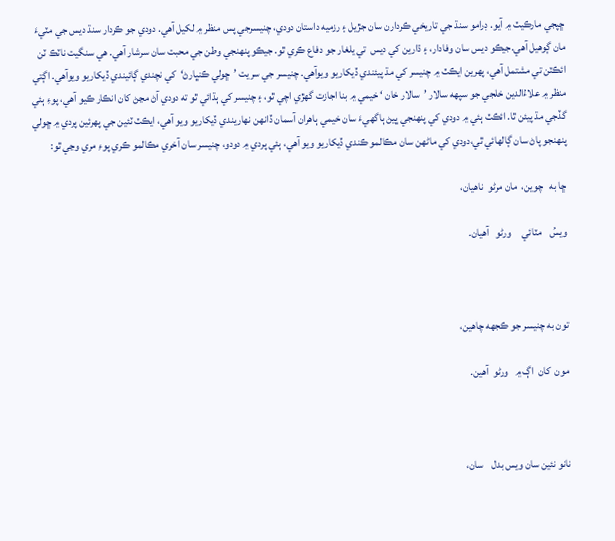ڇپجي مارڪيٽ ۾ آيو. ڊرامو سنڌ جي تاريخي ڪردارن سان جڙيل ۽ رزميه داستان دودي، چنيسرجي پس منظر ۾ لکيل آهي. دودي جو ڪردار سنڌ ديس جي مٽيءَ مان ڳوهيل آهي.جيڪو ديس سان وفادار، ۽ ڌارين کي ديس  تي يلغار جو دفاع ڪري ٿو. جيڪو پنھنجي وطن جي محبت سان سرشار آهي. هي سنگيت ناٽڪ ٽن ائڪٽن تي مشتمل آهي، پھرين ايڪٽ ۾ چنيسر کي مڌ پيئندي ڏيکاريو ويوآهي. چنيسر جي سريت ’ڇولي ڪنڀارڻ‘کي نچندي ڳائيندي ڏيکاريو ويوآهي. اڳتي منظر ۾ علاءُالدين خلجي جو سپھه سالار ’سالار خان ‘ خيمي ۾ بنا اجازت گهڙي اچي ٿو، ۽ چنيسر کي ٻڌائي ٿو ته دودي آڻ مڃڻ کان انڪار ڪيو آهي، پوءِ ٻئي گڏجي مڌ پيئن ٿا. ائڪٽ ٻئي ۾ دودي کي پنھنجي ڀيڻ ٻاگھيءَ سان خيمي ٻاهران آسمان ڏانھن نھاريندي ڏيکاريو ويو آهي، ايڪٽ ٽئين جي پھرئين پردي ۾ ڇولي پنھنجو پاڻ سان ڳالھائي ٿي،دودي کي ماڻھن سان مڪالمو ڪندي ڏيکاريو ويو آهي، ٻئي پردي ۾ دودو، چنيسر سان آخري مڪالمو ڪري پوءِ مري وڃي ٿو:

ڇا به   چوين،  مان مرڻو  ناهيان،

ويسُ    مٽائي     ورڻو   آهيان.



تون به چنيسر جو ڪجھه چاهين،

مون  کان  اڳ ۾   ورڻو  آهين.



نانو نئين سان ويس بدل    سان،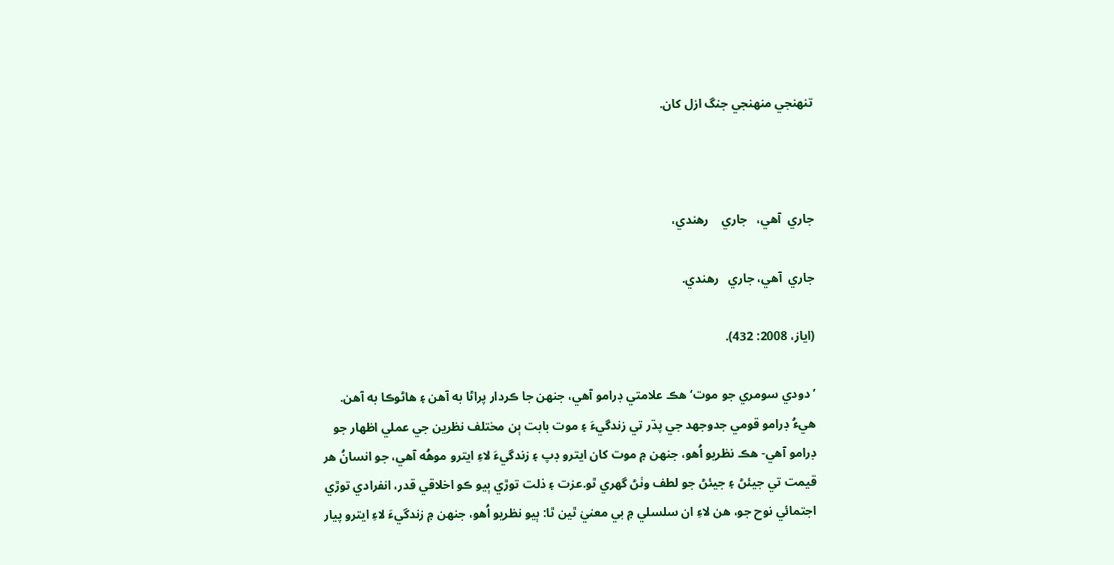تنھنجي منھنجي جنگ ازل کان.



جاري  آهي،   جاري    رهندي،

جاري  آهي، جاري   رهندي.

(اياز، 2008: 432).

’دودي سومري جو موت‘ هڪ علامتي ڊرامو آهي، جنھن جا ڪردار پراڻا به آهن ۽ هاڻوڪا به آهن. هيءُ ڊرامو قومي جدوجھد جي پڌر تي زندگيءَ ۽ موت بابت ٻن مختلف نظرين جي عملي اظھار جو ڊرامو آهي- هڪ نظريو اُهو، جنھن ۾ موت کان ايترو ڊپ ۽ زندگيءَ لاءِ ايترو موھُه آهي، جو انسانُ هر قيمت تي جيئڻ ۽ جيئڻ جو لطف وٺڻ گهري ٿو.عزت ۽ ذلت توڙي ٻيو ڪو اخلاقي قدر، انفرادي توڙي اجتمائي نوح جو، هن لاءِ ان سلسلي ۾ بي معنيٰ ٿين ٿا: ٻيو نظريو اُهو، جنھن ۾ زندگيءَ لاءِ ايترو پيار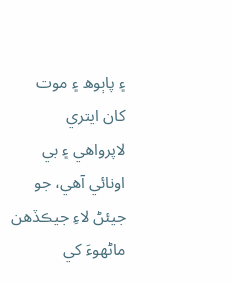۽ پاٻوھ ۽ موت کان ايتري لاپرواهي ۽ بي اونائي آهي، جو جيئڻ لاءِ جيڪڏهن ماڻھوءَ کي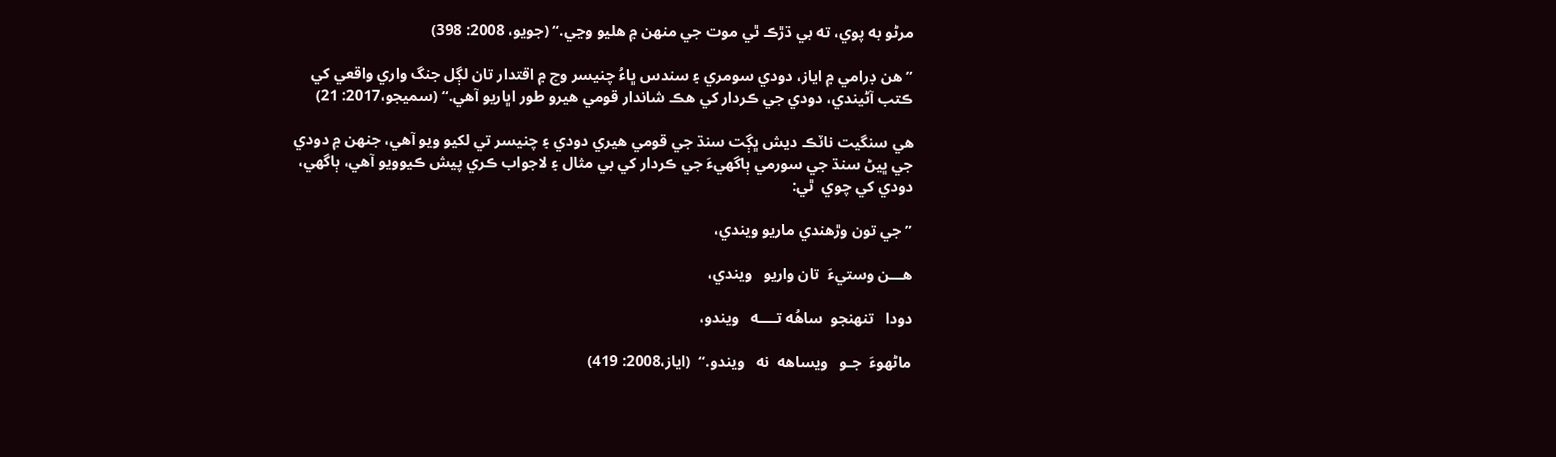مرڻو به پوي، ته بي ڌڙڪ ٿي موت جي منھن ۾ هليو وڃي.“ (جويو، 2008: 398)

”هن ڊرامي ۾ اياز، دودي سومري ۽ سندس ڀاءُ چنيسر وچ ۾ اقتدار تان لڳل جنگ واري واقعي کي ڪتب آڻيندي، دودي جي ڪردار کي هڪ شاندار قومي هيرو طور اڀاريو آهي.“ (سميجو،2017: 21)

هي سنگيت ناٽڪ ديش ڀڳت سنڌ جي قومي هيري دودي ۽ چنيسر تي لکيو ويو آهي، جنھن ۾ دودي جي ڀيڻ سنڌ جي سورمي ٻاگھيءَ جي ڪردار کي بي مثال ۽ لاجواب ڪري پيش ڪيوويو آهي، ٻاگھي، دودي کي چوي  ٿي:

”جي تون وڙهندي ماريو ويندي،

هـــن وستيءَ  تان واريو   ويندي،

دودا   تنھنجو  ساھُه تــــه   ويندو،

ماڻھوءَ  جـو   ويساھه  نه   ويندو.“  (اياز،2008: 419)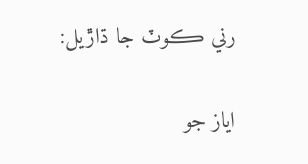رني ڪوٽ جا ڌاڙيل:

اياز جو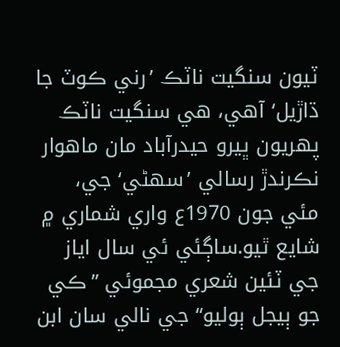ٽيون سنگيت ناٽڪ ’رني ڪوٽ جا ڌاڙيل‘ آهي، هي سنگيت ناٽڪ پھريون ڀيرو حيدرآباد مان ماهوار نڪرندڙ رسالي ’سھڻي‘ جي، مئي جون 1970ع واري شماري ۾ شايع ٿيو.ساڳئي ئي سال اياز جي ٽئين شعري مجموئي ”ڪي جو ٻيجل ٻوليو“ جي نالي سان ابن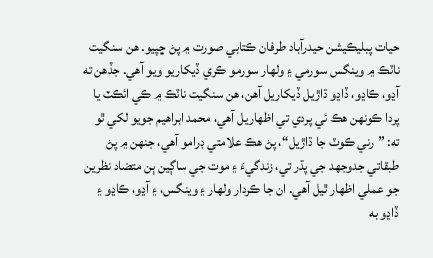حيات پبليڪيشن حيدرآباد طرفان ڪتابي صورت ۾ پڻ ڇپيو. هن سنگيت ناٽڪ ۾ وينگس سورمي ۽ ولھار سورمو ڪري ڏيکاريو ويو آهي. جڏهن ته آڍو، ڪاڍو، ڏاڍو ڌاڙيل ڏيکاريل آهن، هن سنگيت ناٽڪ ۾ ڪي ائڪٽ يا پردا ڪونھن هڪ ئي پردي تي اظھاريل آهي، محمد ابراهيم جويو لکي ٿو ته: ”رني ڪوٽ جا ڌاڙيل“، پڻ هڪ علامتي ڊرامو آهي، جنھن ۾ پڻ طبقاتي جدوجھد جي پڌر تي، زندگيءَ ۽ موت جي ساڳين ٻن متضاد نظرين جو عملي اظھار ٿيل آهي. ان جا ڪردار ولھار ۽ وينگس، ۽ آڍو، ڪاڍو ۽ ڏاڍو به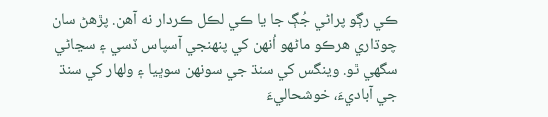ڪي رڳو پراڻي جُڳ جا يا ڪي لڪل ڪردار نه آهن. پڙهڻ سان چوڌاري هرڪو ماڻھو اُنھن کي پنھنجي آسپاس ڏسي ۽ سڃاڻي سگهي ٿو. وينگس کي سنڌ جي سونھن سوڀيا ۽ ولھار کي سنڌ جي آباديءَ، خوشحاليءَ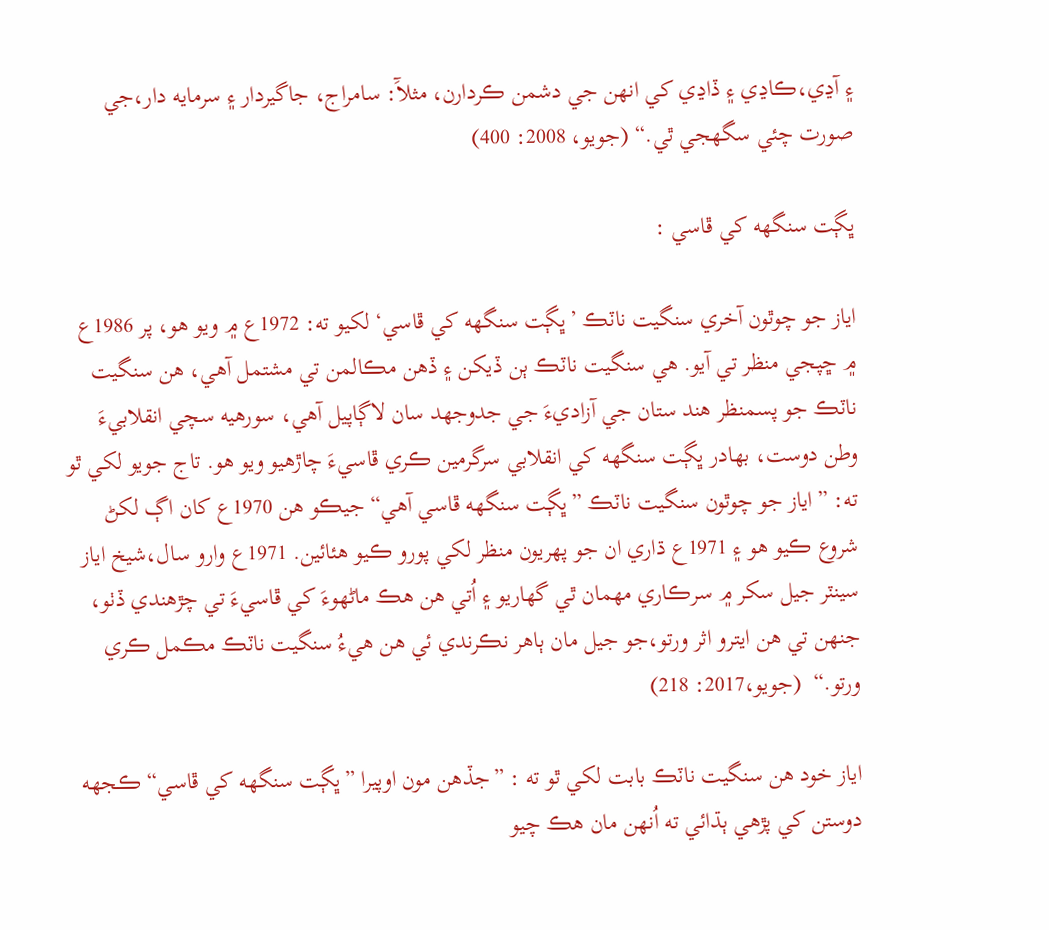۽ آڍي،ڪاڍي ۽ ڏاڍي کي انھن جي دشمن ڪردارن، مثلآَ: سامراج، جاگيردار ۽ سرمايه دار،جي صورت چئي سگهجي ٿي.“ (جويو، 2008: 400)

ڀڳت سنگھه کي ڦاسي :

اياز جو چوٿون آخري سنگيت ناٽڪ ’ڀڳت سنگھه کي ڦاسي‘ لکيو ته: 1972ع ۾ ويو هو، پر 1986ع ۾ ڇپجي منظر تي آيو. هي سنگيت ناٽڪ ٻن ڏيکن ۽ ڏهن مڪالمن تي مشتمل آهي، هن سنگيت ناٽڪ جو پسمنظر هند ستان جي آزاديءَ جي جدوجھد سان لاڳاپيل آهي، سورهيه سچي انقلابيءَ وطن دوست، بھادر ڀڳت سنگھه کي انقلابي سرگرمين ڪري ڦاسيءَ چاڙهيو ويو هو. تاج جويو لکي ٿو ته: ”اياز جو چوٿون سنگيت ناٽڪ ”ڀڳت سنگھه ڦاسي آهي“ جيڪو هن 1970ع کان اڳ لکڻ شروع ڪيو هو ۽ 1971ع ڌاري ان جو پھريون منظر لکي پورو ڪيو هئائين. 1971ع وارو سال،شيخ اياز سينٽر جيل سکر ۾ سرڪاري مھمان ٿي گهاريو ۽ اُتي هن هڪ ماڻھوءَ کي ڦاسيءَ تي چڙهندي ڏٺو، جنھن تي هن ايترو اثر ورتو،جو جيل مان ٻاهر نڪرندي ئي هن هيءُ سنگيت ناٽڪ مڪمل ڪري ورتو.“  (جويو،2017: 218)

اياز خود هن سنگيت ناٽڪ بابت لکي ٿو ته : ”جڏهن مون اوپيرا ”ڀڳت سنگھه کي ڦاسي“ ڪجھه دوستن کي پڙهي ٻڌائي ته اُنھن مان هڪ چيو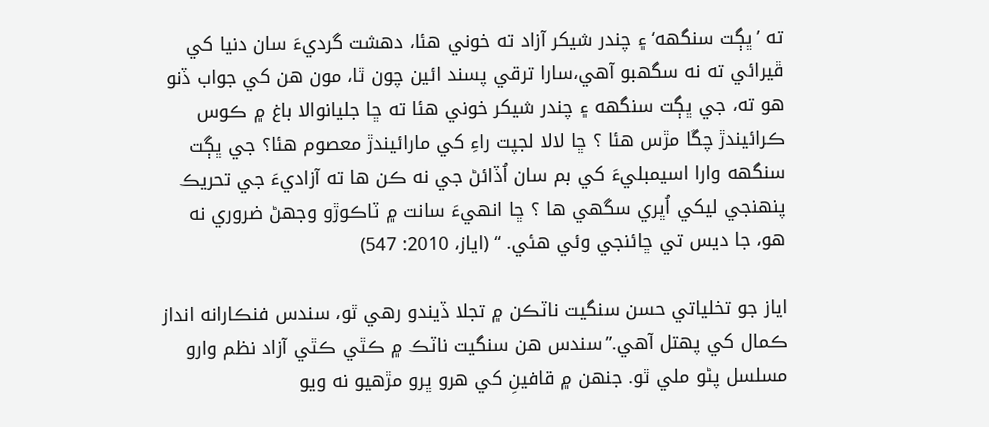ته ’ڀڳت سنگھه‘ ۽ چندر شيکر آزاد ته خوني هئا، دهشت گرديءَ سان دنيا کي ڦيرائي ته نه سگهبو آهي،سارا ترقي پسند ائين چون ٿا، مون هن کي جواب ڏنو هو ته، جي ڀڳت سنگھه ۽ چندر شيکر خوني هئا ته ڇا جليانوالا باغ ۾ ڪوس ڪرائيندڙ چڱا مڙس هئا ؟ ڇا لالا لجپت راءِ کي مارائيندڙ معصوم هئا؟ جي ڀڳت سنگھه وارا اسيمبليءَ کي بم سان اُڏائڻ جي نه ڪن ها ته آزاديءَ جي تحريڪ پنھنجي ليکي اُڀري سگهي ها ؟ ڇا انھيءَ سانت ۾ ٽاڪوڙو وجهڻ ضروري نه هو، جا ديس تي ڇائنجي وئي هئي. “ (اياز، 2010: 547)

اياز جو تخلياتي حسن سنگيت ناٽڪن ۾ تجلا ڏيندو رهي ٿو، سندس فنڪارانه انداز ڪمال کي پھتل آهي.”سندس هن سنگيت ناٽڪ ۾ ڪٿي ڪٿي آزاد نظم وارو مسلسل پڻو ملي ٿو. جنھن ۾ قافينِ کي هرو ڀرو مڙهيو نه ويو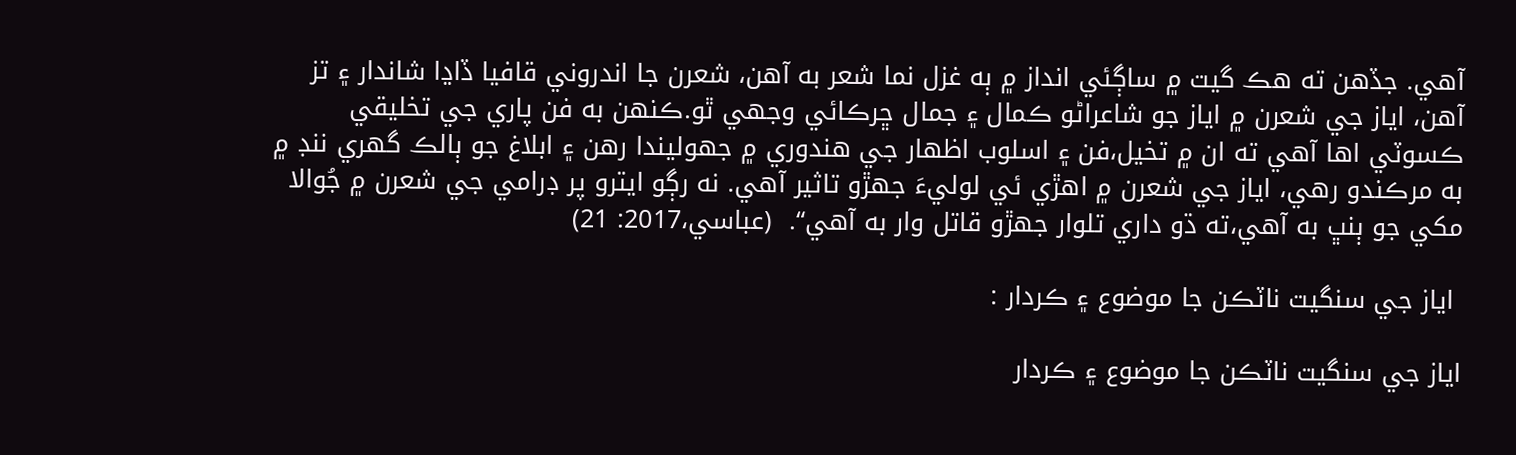آهي. جڏهن ته هڪ گيت ۾ ساڳئي انداز ۾ ٻه غزل نما شعر به آهن، شعرن جا اندروني قافيا ڏاڍا شاندار ۽ تز آهن، اياز جي شعرن ۾ اياز جو شاعراڻو ڪمال ۽ جمال ڇرڪائي وجهي ٿو.ڪنھن به فن پاري جي تخليقي ڪسوٽي اها آهي ته ان ۾ تخيل،فن ۽ اسلوب اظھار جي هندوري ۾ جهوليندا رهن ۽ ابلاغ جو ٻالڪ گهري ننڊ ۾ به مرڪندو رهي، اياز جي شعرن ۾ اهڙي ئي لوليءَ جھڙو تاثير آهي. نه رڳو ايترو پر ڊرامي جي شعرن ۾ جُوالا مکي جو ٻنڀ به آهي،ته ڌو داري تلوار جھڙو قاتل وار به آهي“.  (عباسي،2017: 21)

 اياز جي سنگيت ناٽڪن جا موضوع ۽ ڪردار :

اياز جي سنگيت ناٽڪن جا موضوع ۽ ڪردار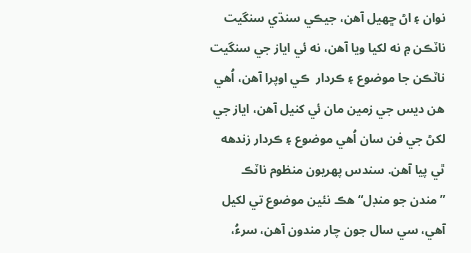نوان ۽ اڻ ڇھيل آھن، جيڪي سنڌي سنگيت ناٽڪن ۾ نه لکيا ويا آهن، نه ئي اياز جي سنگيت ناٽڪن جا موضوع ۽ ڪردار  ڪي اوپرا آهن، اُهي هن ديس جي زمين مان ئي کنيل آھن، اياز جي لکڻ جي فن سان اُهي موضوع ۽ ڪردار زندهه ٿي پيا آھن. سندس پھريون منظوم ناٽڪ ”مندن جو منڊل“هڪ نئين موضوع تي لکيل آهي، سي سال جون چار مندون آهن، سرءُ،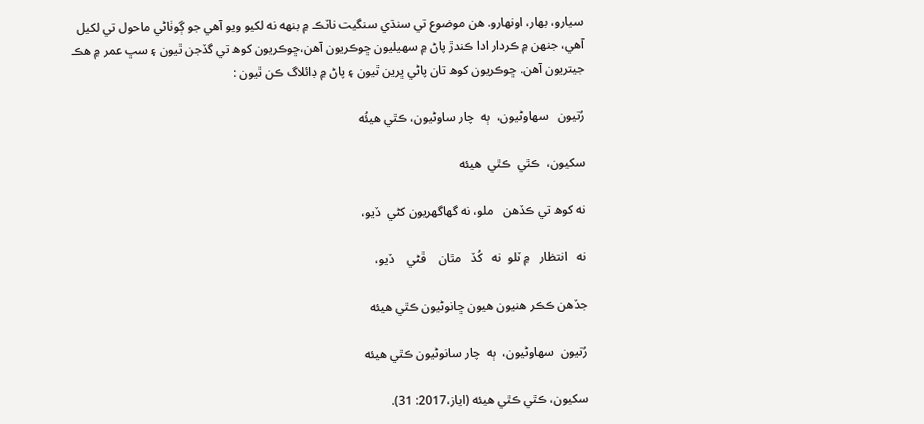سيارو، بھار، اونھارو. هن موضوع تي سنڌي سنگيت ناٽڪ ۾ بنھه نه لکيو ويو آهي جو ڳوٺاڻي ماحول تي لکيل آهي، جنھن ۾ ڪردار ادا ڪندڙ پاڻ ۾ سھيليون ڇوڪريون آھن،ڇوڪريون کوھ تي گڏجن ٿيون ۽ سڀ عمر ۾ هڪ جيتريون آهن. ڇوڪريون کوھ تان پاڻي ڀرين ٿيون ۽ پاڻ ۾ ڊائلاگ ڪن ٿيون :

رُتيون   سھاوڻيون،  ٻه  چار ساوڻيون، ڪٿي هيئُه

سکيون،  ڪٿي  ڪٿي  ھيئه

نه کوھ تي ڪڏهن   ملو، نه گهاگهريون کڻي  ڏيو،

نه   انتظار   ۾ ٽلو  نه   کُڏ   مٿان    ڦڻي    ڏيو،

جڏهن ڪڪر هنيون هيون ڇانوڻيون ڪٿي هيئه

رُتيون  سھاوڻيون،  ٻه  چار سانوڻيون ڪٿي هيئه

سکيون، ڪٿي ڪٿي هيئه (اياز،2017: 31).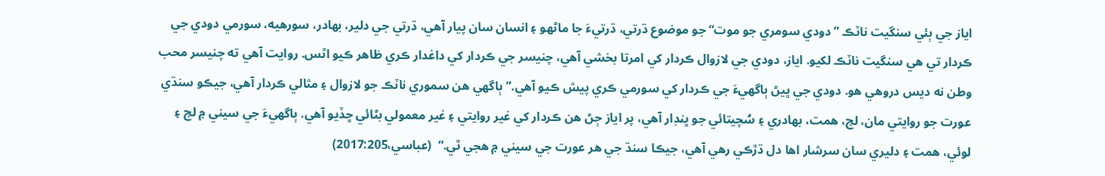اياز جي ٻئي سنگيت ناٽڪ ”دودي سومري جو موت“ جو موضوع ڌرتي، ڌرتيءَ جا ماڻھو ۽ انسان سان پيار آهي، ڌرتي جي دلير، بھادر، سورهيه، سورمي دودي جي ڪردار تي هي سنگيت ناٽڪ لکيو. اياز، دودي جي لازوال ڪردار کي امرتا بخشي آهي، چنيسر جي ڪردار کي داغدار ڪري ظاهر ڪيو اٿس. روايت آهي ته چنيسر محب وطن نه ديس دروهي هو. دودي جي ڀيڻ ٻاگھيءَ جي ڪردار کي سورمي ڪري پيش ڪيو آهي.”ٻاگھي هن سموري ناٽڪ جو لازوال ۽ مثالي ڪردار آهي، جيڪو سنڌي عورت جو روايتي مان، لڄ، همت، بھادري ۽ سُچيتائي جو ڀنڊار آهي، پر اياز ڄڻ هن ڪردار کي غير روايتي ۽ غير معمولي بڻائي ڇڏيو آهي. ٻاگھيءَ جي سيني ۾ لڄ ۽ لوئي، همت ۽ دليري سان سرشار اها دل ڌڙڪي رهي آهي، جيڪا سنڌ جي هر عورت جي سيني ۾ هجي ٿي.“  (عباسي،2017:205)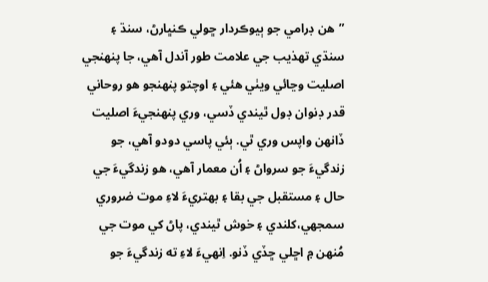”هن ڊرامي جو ٻيوڪردار ڇولي ڪنڀارڻ، سنڌ ۽ سنڌي تھذيب جي علامت طور آندل آهي، جا پنھنجي اصليت وڃائي ويٺي هئي ۽ اوچتو پنھنجو هو روحاني قدر ڊنوان ڊول ٿيندي ڏسي، وري پنھنجيءَ اصليت ڏانھن واپس وري ٿي. ٻئي پاسي دودو آهي، جو زندگيءَ جو سرواڻ ۽ اُن معمار آهي، هو زندگيءَ جي حال ۽ مستقبل جي بقا ۽ بھتريءَ لاءِ موت ضروري سمجهي،کلندي ۽ خوش ٿيندي، پاڻ کي موت جي مُنھن ۾ اڇلي ڇڏي ڏنو. اِنھيءَ لاءِ ته زندگيءَ جو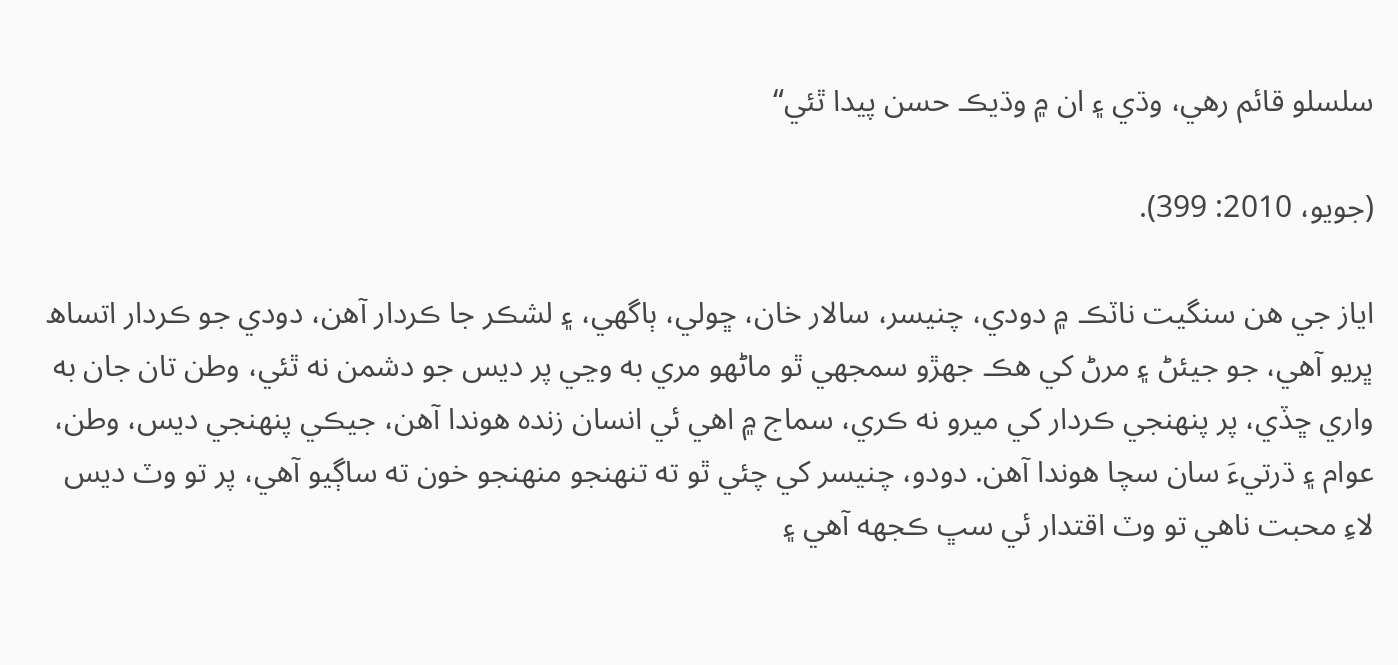سلسلو قائم رهي، وڌي ۽ ان ۾ وڌيڪ حسن پيدا ٿئي“

(جويو، 2010: 399).

اياز جي هن سنگيت ناٽڪ ۾ دودي، چنيسر، سالار خان، ڇولي، ٻاگهي، ۽ لشڪر جا ڪردار آھن، دودي جو ڪردار اتساھ ڀريو آهي، جو جيئڻ ۽ مرڻ کي هڪ جھڙو سمجهي ٿو ماڻھو مري به وڃي پر ديس جو دشمن نه ٿئي، وطن تان جان به واري ڇڏي، پر پنھنجي ڪردار کي ميرو نه ڪري، سماج ۾ اهي ئي انسان زنده هوندا آهن، جيڪي پنھنجي ديس، وطن، عوام ۽ ڌرتيءَ سان سچا هوندا آهن. دودو، چنيسر کي چئي ٿو ته تنھنجو منھنجو خون ته ساڳيو آهي، پر تو وٽ ديس لاءِ محبت ناهي تو وٽ اقتدار ئي سڀ ڪجھه آهي ۽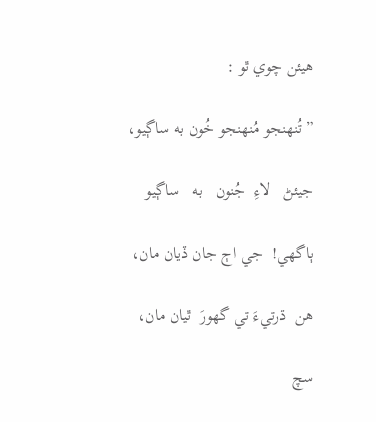هيئن چوي ٿو :

”تُنھنجو مُنھنجو خُون به ساڳيو،

جيئڻ   لاءِ  جُنون   به   ساڳيو

ٻاگهي!  جي اڄ جان ڏيان مان،

هن  ڌرتيءَ تي گهورَ  ٿيان مان،

سچ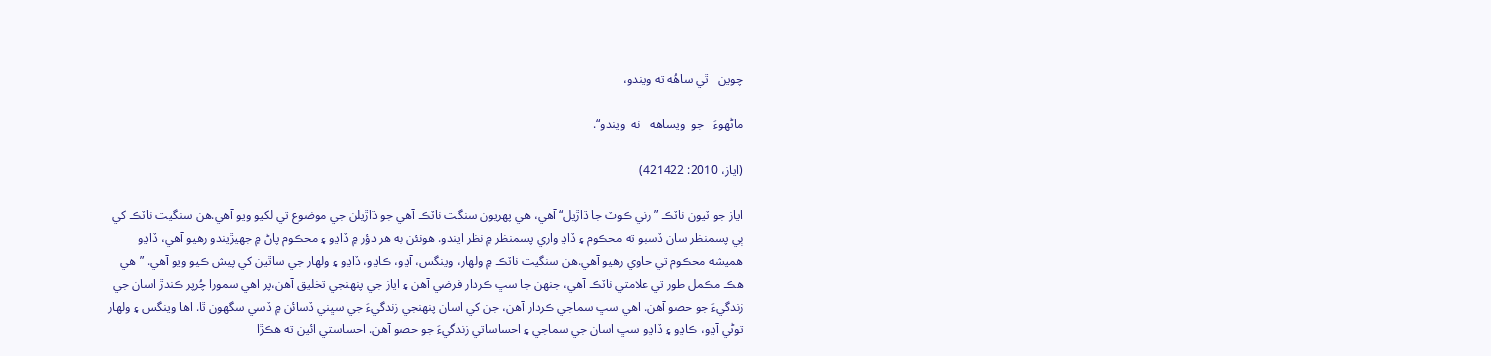چوين   ٿي ساھُه ته ويندو،

ماڻھوءَ   جو  ويساھه   نه  ويندو“.

(اياز، 2010: 421422)

اياز جو ٽيون ناٽڪ ”رني ڪوٽ جا ڌاڙيل“ آهي، هي پھريون سنگت ناٽڪ آهي جو ڌاڙيلن جي موضوع تي لکيو ويو آهي.هن سنگيت ناٽڪ کي ٻي پسمنظر سان ڏسبو ته محڪوم ۽ ڏاڍ واري پسمنظر ۾ نظر ايندو. هونئن به هر دؤر ۾ ڏاڍو ۽ محڪوم پاڻ ۾ جهيڙيندو رهيو آهي، ڏاڍو هميشه محڪوم تي حاوي رهيو آهي.هن سنگيت ناٽڪ ۾ ولھار، وينگس، آڍو، ڪاڍو، ڏاڍو ۽ ولھار جي ساٿين کي پيش ڪيو ويو آهي. ”هي هڪ مڪمل طور تي علامتي ناٽڪ آهي، جنھن جا سڀ ڪردار فرضي آهن ۽ اياز جي پنھنجي تخليق آهن،پر اهي سمورا چُرپر ڪندڙ اسان جي زندگيءَ جو حصو آهن. اهي سڀ سماجي ڪردار آهن، جن کي اسان پنھنجي زندگيءَ جي سڀني ڏسائن ۾ ڏسي سگهون ٿا. اها وينگس ۽ ولھار توڻي آڍو، ڪاڍو ۽ ڏاڍو سڀ اسان جي سماجي ۽ احساساتي زندگيءَ جو حصو آهن. احساستي ائين ته هڪڙا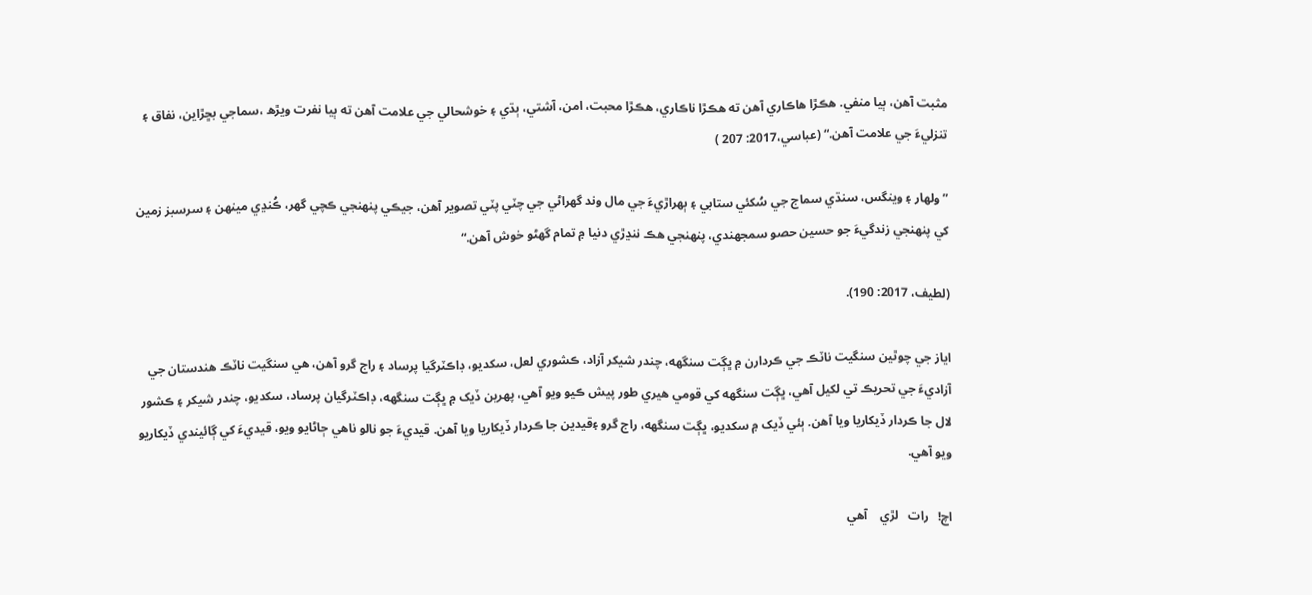مثبت آهن، ٻيا منفي. هڪڙا هاڪاري آهن ته هڪڙا ناڪاري، هڪڙا محبت، امن، آشتي، ٻڌي ۽ خوشحالي جي علامت آهن ته ٻيا نفرت ويڙھ ،سماجي بڇڙاين، نفاق ۽ تنزليءَ جي علامت آهن.“ (عباسي،2017: 207 )

”ولھار ۽ وينگس، سنڌي سماج جي سُکئي ستابي ۽ ٻھراڙيءَ جي مال وند گهراڻي جي چٽي پٽي تصوير آهن، جيڪي پنھنجي ڪچي گهر، ڪُنڍي مينھن ۽ سرسبز زمين کي پنھنجي زندگيءَ جو حسين حصو سمجهندي، پنھنجي هڪ ننڍڙي دنيا ۾ تمام گهڻو خوش آهن.“

(لطيف، 2017: 190).

اياز جي چوٿين سنگيت ناٽڪ جي ڪردارن ۾ ڀڳت سنگھه، چندر شيکر آزاد، ڪشوري لعل، سکديو، ڊاڪٽرگيا پرساد ۽ راج گرو آهن، هي سنگيت ناٽڪ هندستان جي آزاديءَ جي تحريڪ تي لکيل آهي، ڀڳت سنگھه کي قومي هيري طور پيش ڪيو ويو آهي، پھرين ڏيک ۾ ڀڳت سنگھه، ڊاڪٽرگيان پرساد، سکديو، چندر شيکر ۽ ڪشور لال جا ڪردار ڏيکاريا ويا آهن. ٻئي ڏيک ۾ سکديو، ڀڳت سنگھه، راج گرو ۽قيدين جا ڪردار ڏيکاريا ويا آهن. قيديءَ جو نالو ناهي ڄاڻايو ويو، قيديءَ کي ڳائيندي ڏيکاريو ويو آهي.

اچ!   رات   لڙي    آهي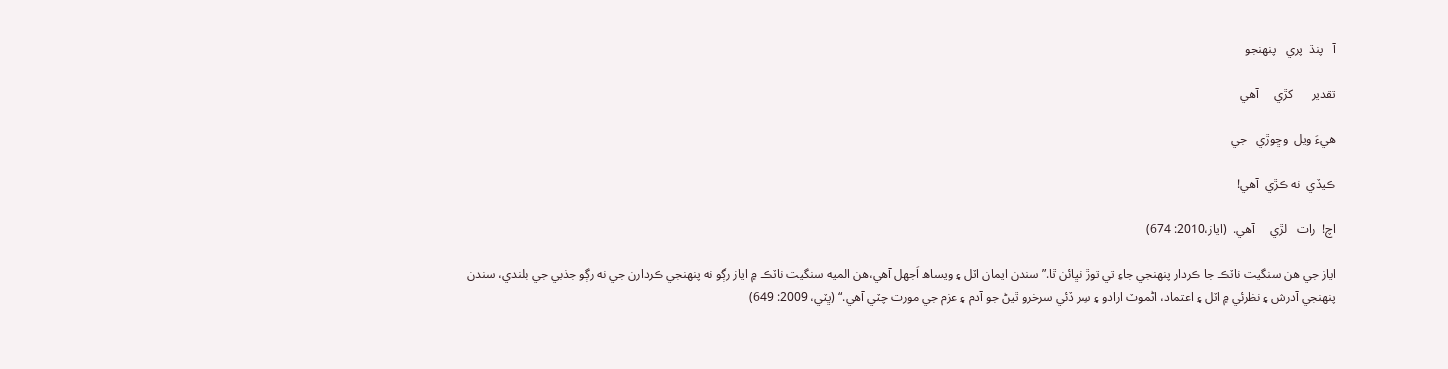آ   پنڌ  پري   پنھنجو

تقدير      کڙي     آهي

هيءَ ويل  وڇوڙي   جي

ڪيڏي  نه ڪڙي  آهي!

اچ!  رات   لڙي     آهي.  (اياز،2010: 674)

اياز جي هن سنگيت ناٽڪ جا ڪردار پنھنجي جاءِ تي توڙ نڀائن ٿا.”سندن ايمان اٽل ۽ ويساھ اَجهل آهي،هن الميه سنگيت ناٽڪ ۾ اياز رڳو نه پنھنجي ڪردارن جي نه رڳو جذبي جي بلندي، سندن پنھنجي آدرش ۽ نظرئي ۾ اٽل ۽ اعتماد، اڻموٽ ارادو ۽ سِر ڏئي سرخرو ٿيڻ جو آدم ۽ عزم جي مورت چٽي آهي.“ (ڀٽي، 2009: 649)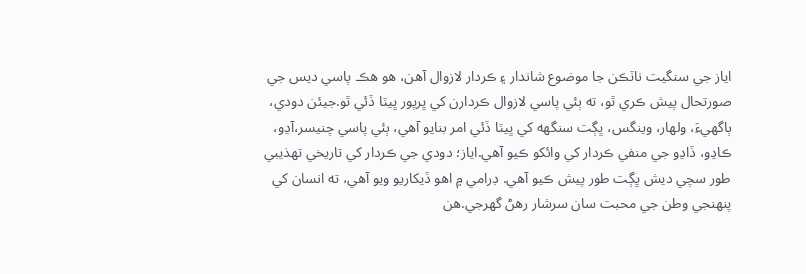اياز جي سنگيت ناٽڪن جا موضوع شاندار ۽ ڪردار لازوال آهن، هو هڪ پاسي ديس جي صورتحال پيش ڪري ٿو، ته ٻئي پاسي لازوال ڪردارن کي ڀرپور ڀيٽا ڏئي ٿو.جيئن دودي، ٻاگھيءَ، ولھار، وينگس، ڀڳت سنگھه کي ڀيٽا ڏئي امر بنايو آهي، ٻئي پاسي چنيسر،آڍو، ڪاڍو، ڏاڍو جي منفي ڪردار کي وائکو ڪيو آهي.اياز؛ دودي جي ڪردار کي تاريخي تھذيبي طور سچي ديش ڀڳت طور پيش ڪيو آهي. ڊرامي ۾ اهو ڏيکاريو ويو آهي، ته انسان کي پنھنجي وطن جي محبت سان سرشار رهڻ گهرجي.هن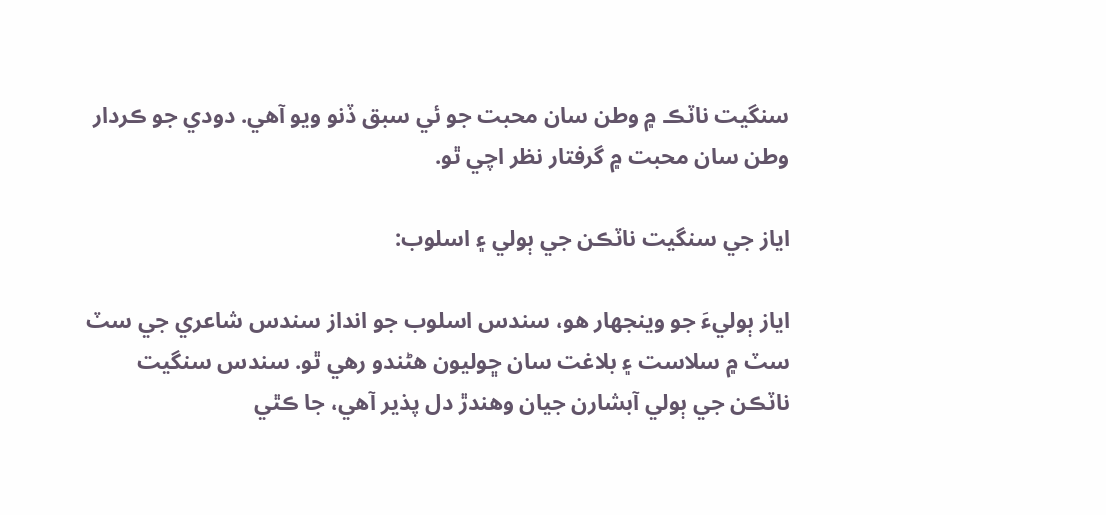سنگيت ناٽڪ ۾ وطن سان محبت جو ئي سبق ڏنو ويو آهي. دودي جو ڪردار وطن سان محبت ۾ گرفتار نظر اچي ٿو.

اياز جي سنگيت ناٽڪن جي ٻولي ۽ اسلوب:

اياز ٻوليءَ جو وينجهار هو، سندس اسلوب جو انداز سندس شاعري جي سٽ سٽ ۾ سلاست ۽ بلاغت سان ڇوليون هڻندو رهي ٿو. سندس سنگيت ناٽڪن جي ٻولي آبشارن جيان وهندڙ دل پذير آهي، جا ڪٿي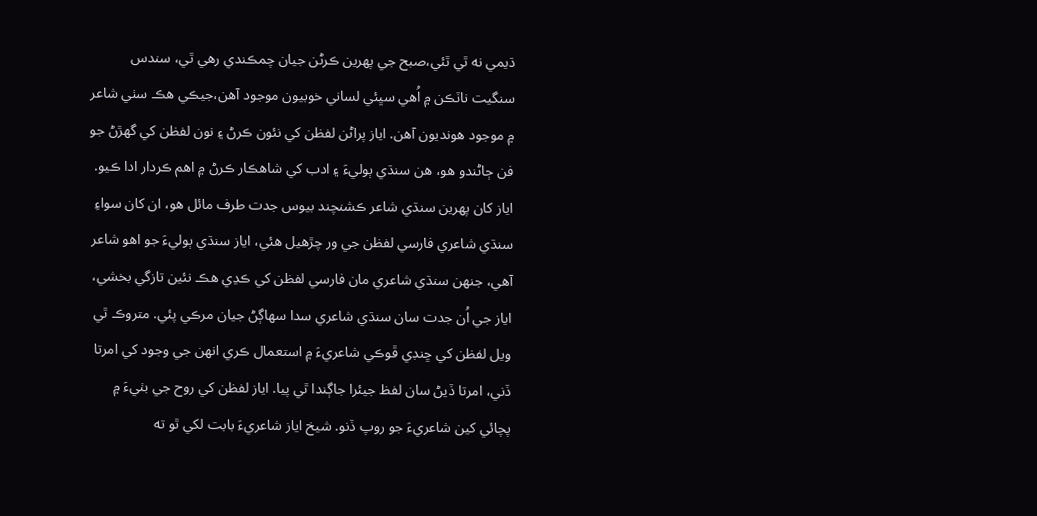ڌيمي نه ٿي ٿئي،صبح جي پھرين ڪرڻن جيان چمڪندي رهي ٿي، سندس سنگيت ناٽڪن ۾ اُهي سڀئي لساني خوبيون موجود آهن،جيڪي هڪ سٺي شاعر ۾ موجود هونديون آهن. اياز پراڻن لفظن کي نئون ڪرڻ ۽ نون لفظن کي گهڙڻ جو فن ڄاڻندو هو، هن سنڌي ٻوليءَ ۽ ادب کي شاهڪار ڪرڻ ۾ اهم ڪردار ادا ڪيو. اياز کان پھرين سنڌي شاعر ڪشنچند بيوس جدت طرف مائل هو، ان کان سواءِ سنڌي شاعري فارسي لفظن جي ور چڙهيل هئي، اياز سنڌي ٻوليءَ جو اهو شاعر آهي، جنھن سنڌي شاعري مان فارسي لفظن کي ڪڍي هڪ نئين تازگي بخشي، اياز جي اُن جدت سان سنڌي شاعري سدا سھاڳڻ جيان مرڪي پئي. متروڪ ٿي ويل لفظن کي ڇنڊي ڦوڪي شاعريءَ ۾ استعمال ڪري انھن جي وجود کي امرتا ڏني، امرتا ڏيڻ سان لفظ جيئرا جاڳندا ٿي پيا. اياز لفظن کي روح جي بٺيءَ ۾ پچائي کين شاعريءَ جو روپ ڏنو. شيخ اياز شاعريءَ بابت لکي ٿو ته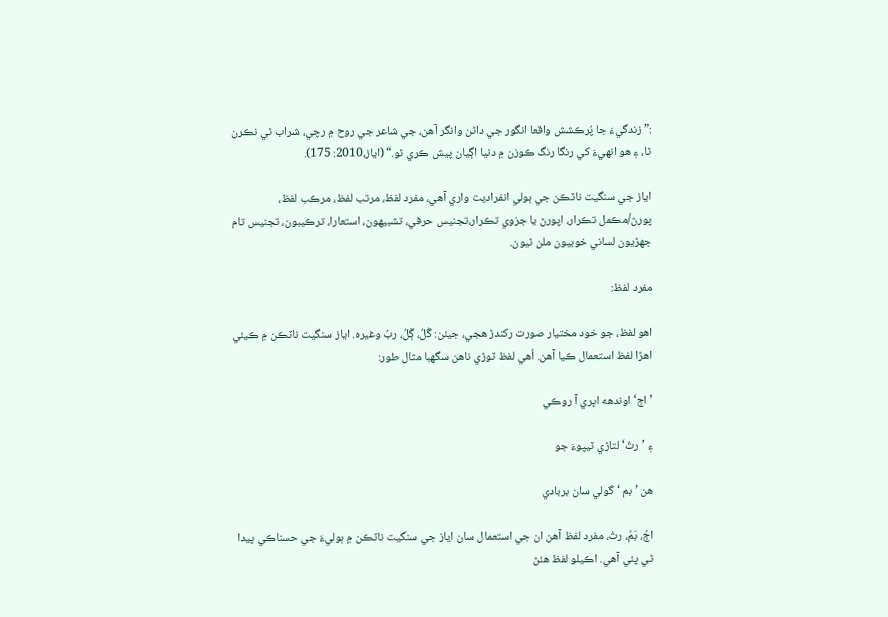:”زندگيءَ جا پُرڪشش واقعا انگور جي داڻن وانگر آهن، جي شاعر جي روح ۾ رچي، شراب ٿي نڪرن ٿا، ۽ هو انھيءَ کي رنگا رنگ ڪوزن ۾ دنيا اڳيان پيش ڪري ٿو.“ (اياز،2010: 175).

اياز جي سنگيت ناٽڪن جي ٻولي انفراديت واري آهي، مفرد لفظ، مرتب لفظ، مرڪب لفظ، پورڻ/مڪمل تڪرار، اپورڻ يا جزوي تڪرار،تجنيس حرفي، تشبيھون، استعارا، ترڪيبون، تجنيس تام جھڙيون لساني خوبيون ملن ٿيون.

مفرد لفظ:

اهو لفظ، جو خود مختيار صورت رکندڙ هجي، جيئن: گُلُ، ڳَلُ، ربُ وغيره. اياز سنگيت ناٽڪن ۾ ڪيئي اهڙا لفظ استعمال ڪيا آهن. اُهي لفظ ٽوڙي ناهن سگهبا مثال طور:

’اڄ‘ اوندهه اڀري آ روڪي

۽ ’رتُ‘لتاڙي ٽيپوءَ جو

هن ’بم ‘گولي سان بربادي

اڄُ، بَمُ، رتُ، مفرد لفظ آهن ان جي استعمال سان اياز جي سنگيت ناٽڪن ۾ ٻوليءَ جي حسناڪي پيدا ٿي پئي آهي. اڪيلو لفظ هئڻ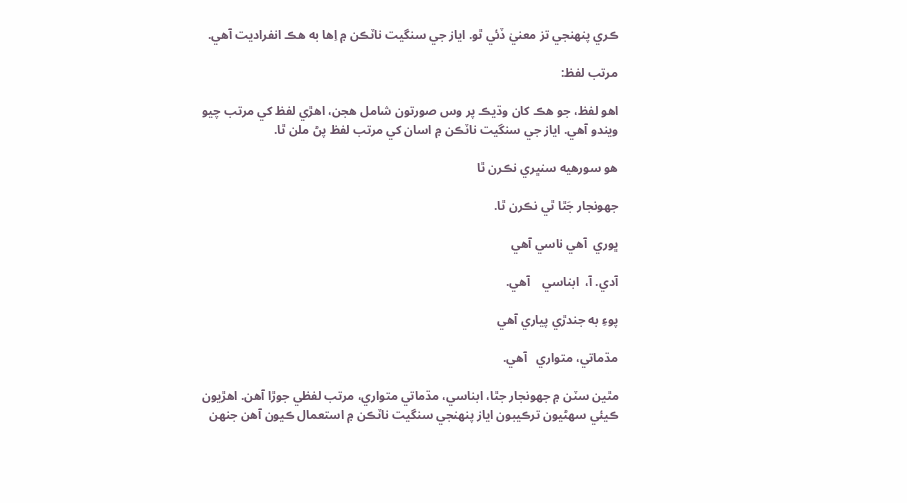ڪري پنھنجي تز معنيٰ ڏئي ٿو. اياز جي سنگيت ناٽڪن ۾ اِها به هڪ انفراديت آهي.

مرتب لفظ:

اهو لفظ، جو هڪ کان وڌيڪ پر وس صورتون شامل هجن، اهڙي لفظ کي مرتب چيو ويندو آهي. اياز جي سنگيت ناٽڪن ۾ اسان کي مرتب لفظ پڻ ملن ٿا.

هو سورهيه سنڀري نڪرن ٿا

جهونجار جَٿا ٿي نڪرن ٿا.

ڀوري  آهي ناسي آهي

آدي. آ،  ابناسي    آهي.

پوءِ به جندڙي پياري آهي

مڌماتي، متواري   آهي.

مٿين سٽن ۾ جهونجار جٿا، ابناسي، مڌماتي متواري، مرتب لفظي جوڙا آهن. اهڙيون ڪيئي سھڻيون ترڪيبون اياز پنھنجي سنگيت ناٽڪن ۾ استعمال ڪيون آهن جنھن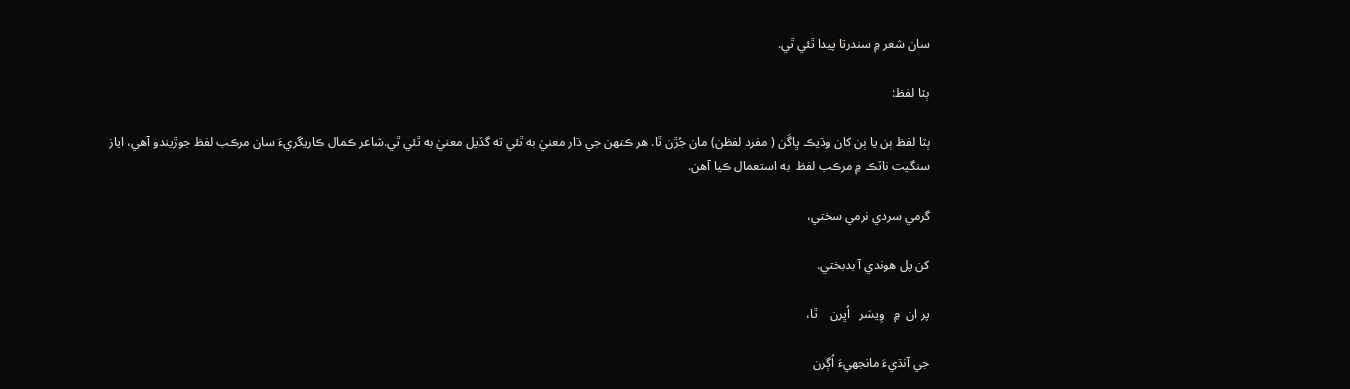سان شعر ۾ سندرتا پيدا ٿئي ٿي.

ٻٽا لفظ:

ٻٽا لفظ ٻن يا ٻن کان وڌيڪ ڀاڱن ( مفرد لفظن) مان جُڙن ٿا. هر ڪنھن جي ڌار معنيٰ به ٿئي ته گڏيل معنيٰ به ٿئي ٿي.شاعر ڪمال ڪاريگريءَ سان مرڪب لفظ جوڙيندو آهي، اياز سنگيت ناٽڪ ۾ مرڪب لفظ  به استعمال ڪيا آهن.

گرمي سردي نرمي سختي،

کن پل هوندي آ بدبختي.

پر ان  ۾   وِيسَر   اُڀرن    ٿا،

جي آنڌيءَ مانجهيءَ اُڳرن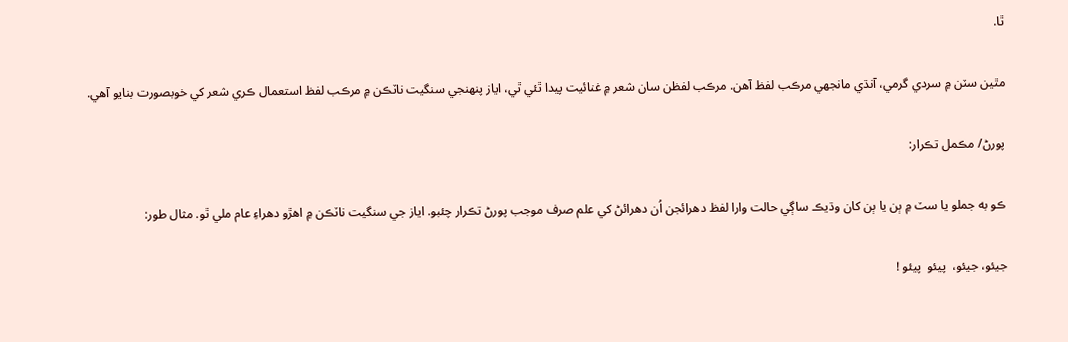ٿا.

مٿين سٽن ۾ سردي گرمي، آنڌي مانجهي مرڪب لفظ آهن. مرڪب لفظن سان شعر ۾ غنائيت پيدا ٿئي ٿي، اياز پنھنجي سنگيت ناٽڪن ۾ مرڪب لفظ استعمال ڪري شعر کي خوبصورت بنايو آهي.

پورڻ/ مڪمل تڪرار:

ڪو به جملو يا سٽ ۾ ٻن يا ٻن کان وڌيڪ ساڳي حالت وارا لفظ دهرائجن اُن دهرائڻ کي علم صرف موجب پورڻ تڪرار چئبو. اياز جي سنگيت ناٽڪن ۾ اهڙو دهراءِ عام ملي ٿو. مثال طور:

جيئو، جيئو،  پيئو  پيئو !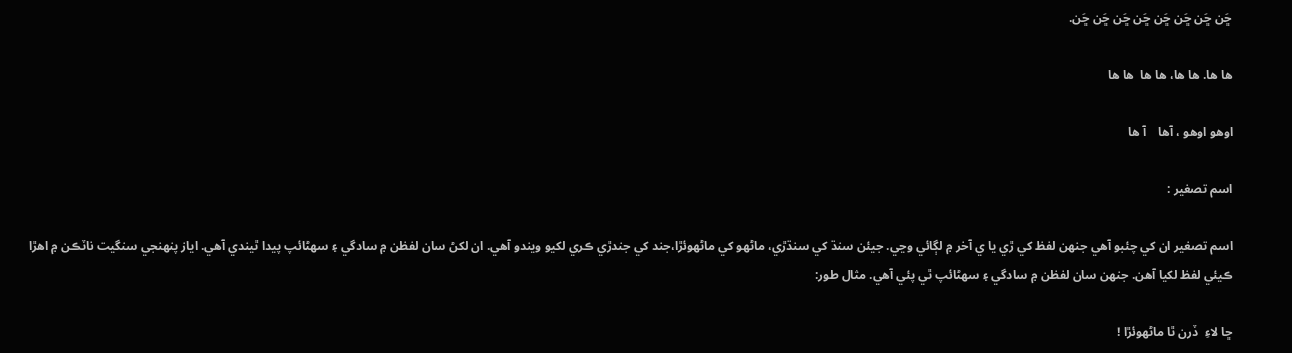ڇَن ڇَن ڇَن ڇَن ڇَن ڇَن ڇَن ڇَن.

ها ها. ها ها، ها ها  ها ها

اوهو اوهو ، آها    آ ها

اسم تصغير :

اسم تصغير ان کي چئبو آهي جنھن لفظ کي ڙي يا ي آخر ۾ لڳائي وڃي. جيئن سنڌ کي سنڌڙي، ماڻھو کي ماڻھوئڙا،جند کي جندڙي ڪري لکيو ويندو آهي. ان لکڻ سان لفظن ۾ سادگي ۽ سھڻائپ پيدا ٿيندي آهي. اياز پنھنجي سنگيت ناٽڪن ۾ اهڙا ڪيئي لفظ لکيا آهن. جنھن سان لفظن ۾ سادگي ۽ سھڻائپ ٿي پئي آهي. مثال طور:

ڇا لاءِ  ڏرن ٿا ماڻھوئڙا !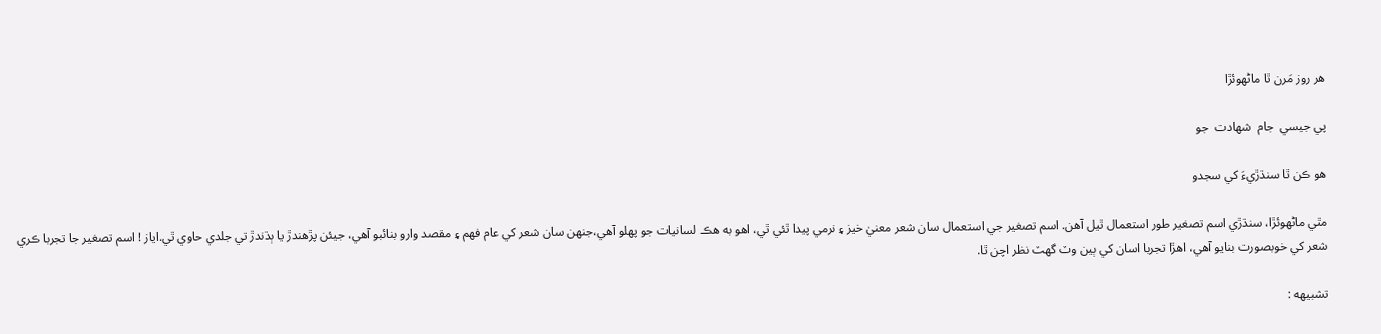هر روز مَرن ٿا ماڻھوئڙا

پي جيسي  جام  شهادت  جو

هو ڪن ٿا سنڌڙيءَ کي سجدو

مٿي ماڻھوئڙا، سنڌڙي اسم تصغير طور استعمال ٿيل آهن. اسم تصغير جي استعمال سان شعر معنيٰ خيز ۽ نرمي پيدا ٿئي ٿي، اهو به هڪ لسانيات جو پهلو آهي،جنھن سان شعر کي عام فهم ۽ مقصد وارو بنائبو آهي، جيئن پڙهندڙ يا ٻڌندڙ تي جلدي حاوي ٿي.اياز ! اسم تصغير جا تجربا ڪري شعر کي خوبصورت بنايو آهي، اهڙا تجربا اسان کي ٻين وٽ گهٽ نظر اچن ٿا.

تشبيهه :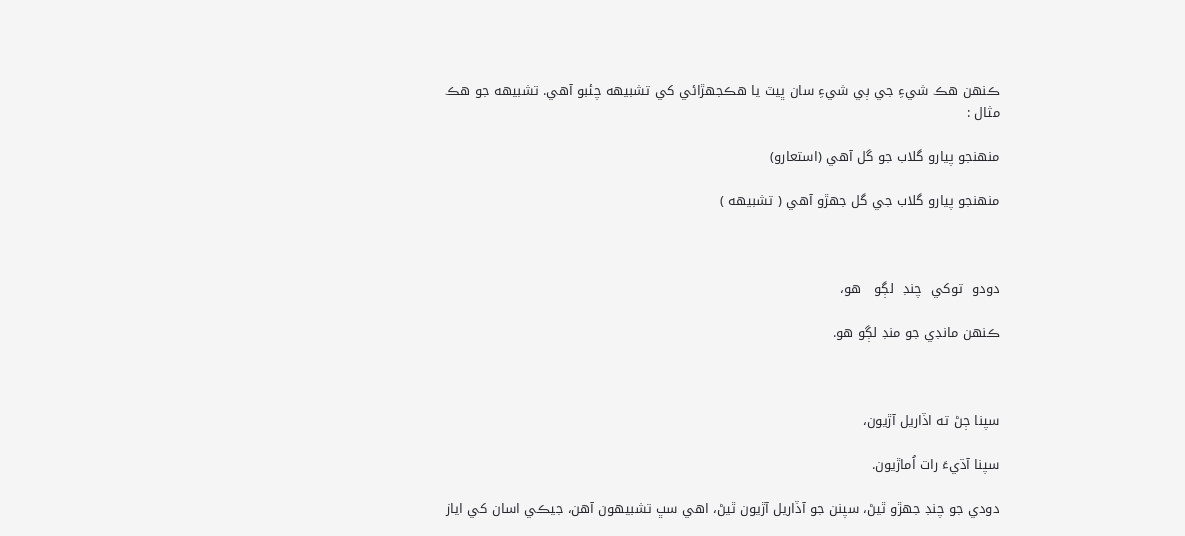ڪنھن هڪ شيءِ جي ٻي شيءِ سان ڀيٽ يا هڪجھڙائي کي تشبيھه چئبو آهي. تشبيھه جو هڪ مثال :

منھنجو پيارو گلاب جو گل آهي (استعارو)

منھنجو پيارو گلاب جي گل جھڙو آهي ( تشبيهه )



دودو  توکي  چنڊ  لڳو   هو،

ڪنھن مانڊي جو منڊ لڳو هو.



سپنا ڄڻ ته اڏاريل آڙيون،

سپنا آڌيءَ رات اُماڙيون.

دودي جو چنڊ جھڙو ٿيڻ، سپنن جو آڏاريل آڙيون ٿيڻ، اهي سڀ تشبيھون آهن، جيڪي اسان کي اياز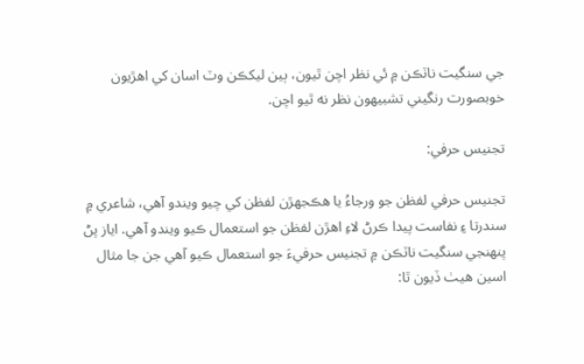جي سنگيت ناٽڪن ۾ ئي نظر اچن ٿيون، ٻين ليکڪن وٽ اسان کي اهڙيون خوبصورت رنگيني تشبيھون نظر نه ٿيو اچن.

تجنيس حرفي:

تجنيس حرفي لفظن جو ورجاءُ يا هڪجھڙن لفظن کي چيو ويندو آهي، شاعري ۾ سندرتا ۽ نفاست پيدا ڪرڻ لاءِ اهڙن لفظن جو استعمال ڪيو ويندو آهي. اياز پڻ پنھنجي سنگيت ناٽڪن ۾ تجنيس حرفيءَ جو استعمال ڪيو آهي جن جا مثال اسين هيٺ ڏيون ٿا: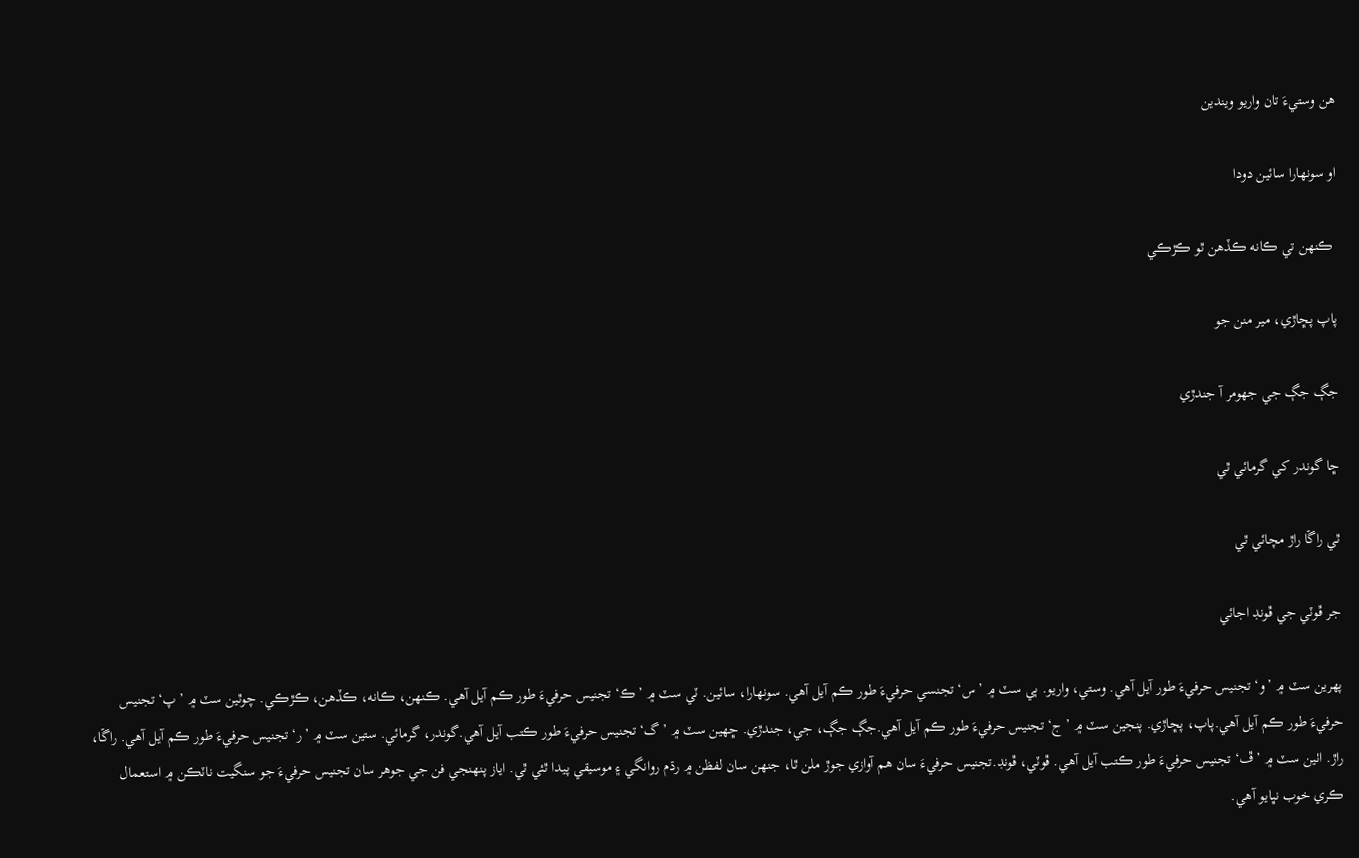هن وستيءَ تان واريو ويندين

او سونھارا سائين دودا

 ڪنھن تي ڪانه ڪڏهن ٿو ڪڙڪي

پاپ پڇاڙي، مير منن جو

جڳ جڳ جي جهومر آ جندڙي

ڇا گوندر کي گرمائي ٿي

ٿي راڱا راڙ مچائي ٿي

جر ڦوٽي جي ڦونڊ اجائي

پھرين سٽ ۾ ’و‘ تجنيس حرفيءَ طور آيل آهي. وستي، واريو. ٻي سٽ ۾ ’س‘ تجنسي حرفيءَ طور ڪم آيل آهي. سونھارا، سائين. ٽي سٽ ۾ ’ڪ‘ تجنيس حرفيءَ طور ڪم آيل آهي. ڪنھن، ڪانه، ڪڏهن، ڪڙڪي. چوٿين سٽ ۾ ’پ‘ تجنيس حرفيءَ طور ڪم آيل آهي.پاپ، پڇاڙي. پنجين سٽ ۾ ’ج‘ تجنيس حرفيءَ طور ڪم آيل آهي.جڳ جڳ، جي، جندڙي. ڇھين سٽ ۾ ’گ‘ تجنيس حرفيءَ طور ڪتب آيل آهي.گوندر، گرمائي. ستين سٽ ۾ ’ر‘ تجنيس حرفيءَ طور ڪم آيل آهي. راڱا، راڙ. اٺين سٽ ۾ ’ڦ‘ تجنيس حرفيءَ طور ڪتب آيل آهي. ڦوٽي، ڦونڊ.تجنيس حرفيءَ سان هم آوازي جوڙ ملن ٿا، جنھن سان لفظن ۾ رڌم روانگي ۽ موسيقي پيدا ٿئي ٿي. اياز پنھنجي فن جي جوهر سان تجنيس حرفيءَ جو سنگيت ناٽڪن ۾ استعمال ڪري خوب نڀايو آهي.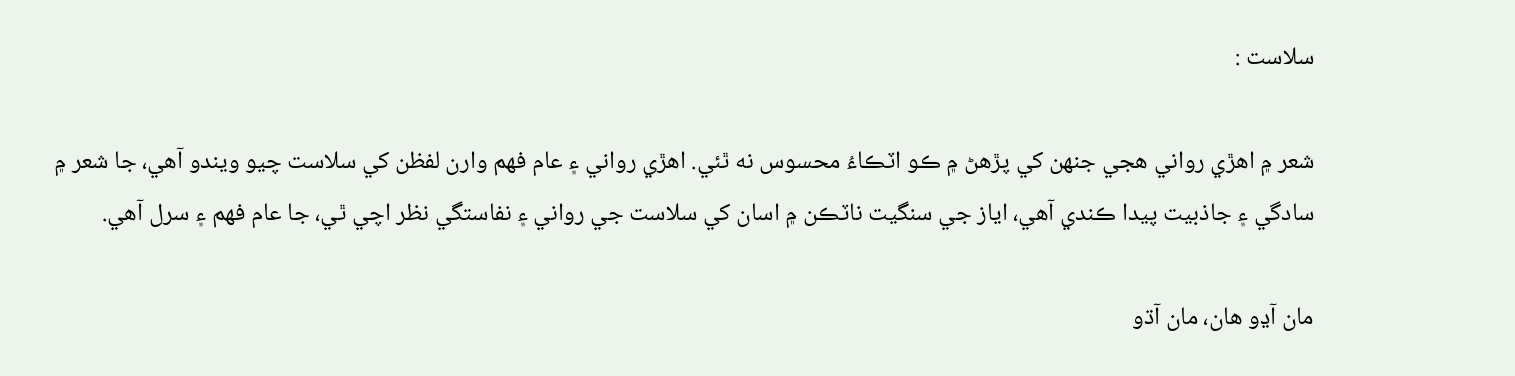سلاست :

شعر ۾ اهڙي رواني هجي جنھن کي پڙهڻ ۾ ڪو اٽڪاءُ محسوس نه ٿئي. اهڙي رواني ۽ عام فهم وارن لفظن کي سلاست چيو ويندو آهي، جا شعر ۾ سادگي ۽ جاذبيت پيدا ڪندي آهي، اياز جي سنگيت ناٽڪن ۾ اسان کي سلاست جي رواني ۽ نفاستگي نظر اچي ٿي، جا عام فھم ۽ سرل آهي.

مان آڍو هان، مان آڌو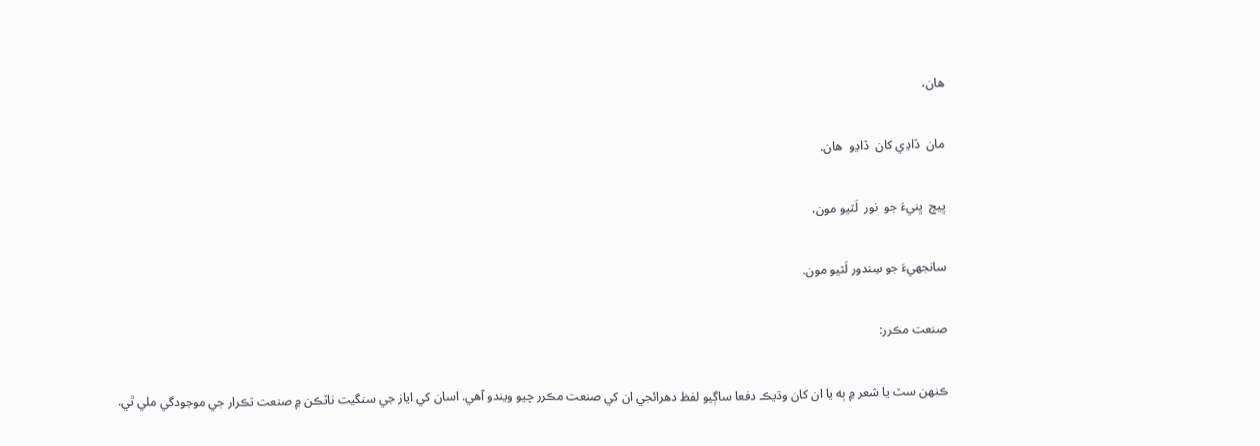هان،

مان  ڏاڍي کان  ڏاڍو  هان.

ڀيڄ  ڀنيءَ جو  نور  لَٽيو مون،

سانجهيءَ جو سِندور لَٽيو مون.

صنعت مڪرر:

ڪنھن سٽ يا شعر ۾ ٻه يا ان کان وڌيڪ دفعا ساڳيو لفظ دهرائجي ان کي صنعت مڪرر چيو ويندو آهي. اسان کي اياز جي سنگيت ناٽڪن ۾ صنعت تڪرار جي موجودگي ملي ٿي.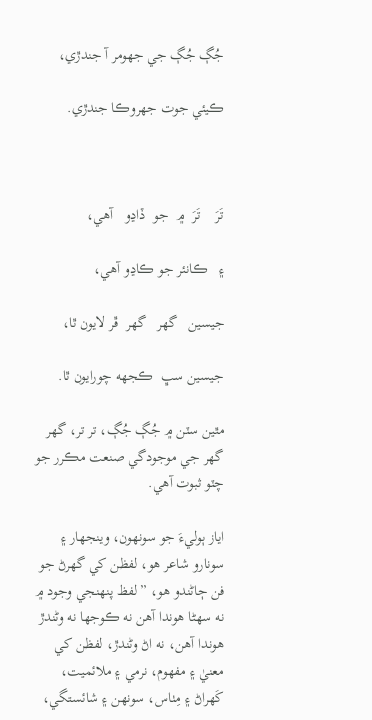جُڳ جُڳ جي جهومر آ جندڙي،

ڪيئي جوت جهروڪا جندڙي.



تَرَ    تَرَ  ۾  جو  ڏاڍو   آهي،

۽   ڪانئر جو ڪاڍو آهي،

جيسين   گهر   گهر  ڦر لايون ٿا،

جيسين سڀ  ڪجهه چورايون ٿا.

مٿين سٽن ۾ جُڳ جُڳ، تر تر، گهر گهر جي موجودگي صنعت مڪرر جو چٽو ثبوت آهي.

اياز ٻوليءَ جو سونھون، وينجهار ۽ سونارو شاعر هو، لفظن کي گھرڻ جو فن ڄاڻندو هو، ”لفظ پنھنجي وجود ۾ نه سھڻا هوندا آهن نه ڪوجها نه وڻندڙ هوندا آهن، نه اڻ وڻندڙ، لفظن کي معنيٰ ۽ مفھوم، نرمي ۽ ملائميت، کَھراڻ ۽ مِٺاس، سونھن ۽ شائستگي،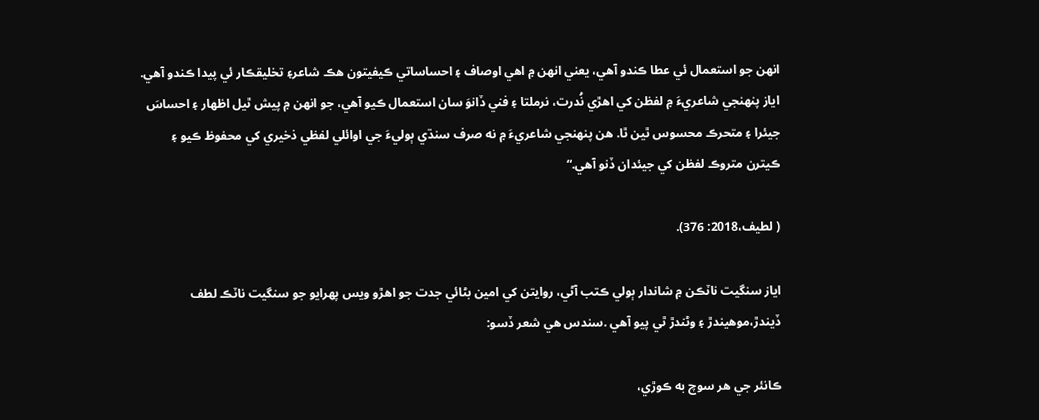انھن جو استعمال ئي عطا ڪندو آهي، يعني انھن ۾ اهي اوصاف ۽ احساساتي ڪيفيتون هڪ شاعر۽ تخليقڪار ئي پيدا ڪندو آهي. اياز پنھنجي شاعريءَ ۾ لفظن کي اهڙي نُدرت، نرملتا ۽ فني ڏانوَ سان استعمال ڪيو آهي، جو انھن ۾ پيش ٿيل اظھار ۽ احساسَ جيئرا ۽ متحرڪ محسوس ٿين ٿا. هن پنھنجي شاعريءَ ۾ نه صرف سنڌي ٻوليءَ جي اوائلي لفظي ذخيري کي محفوظ ڪيو ۽ ڪيترن متروڪ لفظن کي جيئدان ڏنو آهي.“

( لطيف،2018: 376).

اياز سنگيت ناٽڪن ۾ شاندار ٻولي ڪتب آڻي، روايتن کي امين بڻائي جدت جو اهڙو ويس پھرايو جو سنگيت ناٽڪ لطف ڏيندڙ،موهيندڙ ۽ وڻندڙ ٿي پيو آهي .سندس هي شعر ڏسو:

ڪانئر جي هر سوچ به ڪوڙي،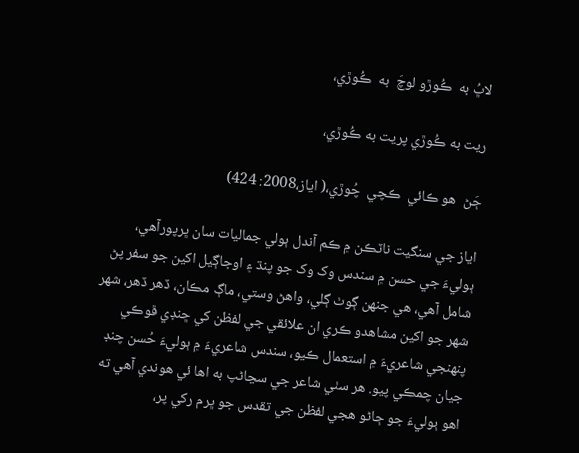لاڀُ به  ڪُوڙو لوچَ  به  ڪُوڙي،

ريت به ڪُوڙي پريت به ڪُوڙي،

ڄَڻ  هو ڪائي  ڪچي  چُوڙي،( اياز،2008: 424)

اياز جي سنگيت ناٽڪن ۾ ڪم آندل ٻولي جماليات سان ڀرپورآهي، ٻوليءَ جي حسن ۾ سندس وک وک جو پنڌ ۽ اوجاڳيل اکين جو سفر پڻ شامل آهي، هي جنھن ڳوٺ ڳلي، واهڻ وستي، ماڳ مڪان، ڏهر ڏهر، شهر شهر جو اکين مشاهدو ڪري ان علائقي جي لفظن کي ڇنڊي ڦوڪي پنھنجي شاعريءَ ۾ استعمال ڪيو، سندس شاعريءَ ۾ ٻوليءَ حُسن چنڊ جيان چمڪي پيو. هر سٺي شاعر جي سڃاڻپ به اها ئي هوندي آهي ته اهو ٻوليءَ جو ڄاڻو هجي لفظن جي تقدس جو ڀرم رکي پر،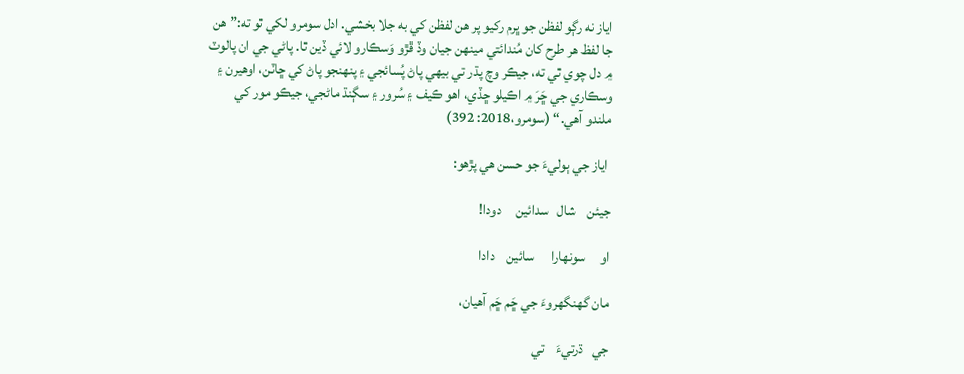اياز نه رڳو لفظن جو ڀرم رکيو پر هن لفظن کي به جلا بخشي. ادل سومرو لکي ٿو ته:”هن جا لفظ هر طرح کان مُندائتي مينھن جيان وڏ ڦڙو وَسڪارو لائي ڏين ٿا. پاڻي جي ان پالوٽ ۾ دل چوي ٿي ته، جيڪر وچ پڌر تي بيھي پاڻ پُسائجي ۽ پنھنجو پاڻ کي ڇاٽن، اوهيرن ۽ وسڪاري جي ڇَرَ ۾ اڪيلو ڇڏي، اهو ڪيف ۽ سُرور ۽ سڳنڌ ماڻجي، جيڪو مور کي ملندو آهي.“ (سومرو،2018: 392)

 اياز جي ٻوليءَ جو حسن هي پڙهو:

جيئن    شال   سدائين     دودا!

او     سونھارا      سائين    دادا

مان گهنگهروءَ جي ڇَم ڇَم آهيان،

جي   ڌرتيءَ    تي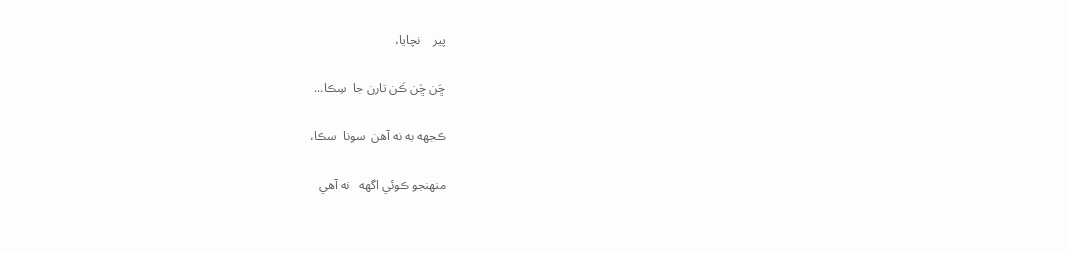پير    نچايا،

ڇَن ڇَن ڪَن تارن جا  سِڪا...

ڪجھه به نه آهن  سونا  سڪا،

منھنجو ڪوئي اگھه   نه آهي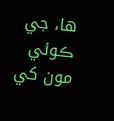ها، جي  ڪوئي مون کي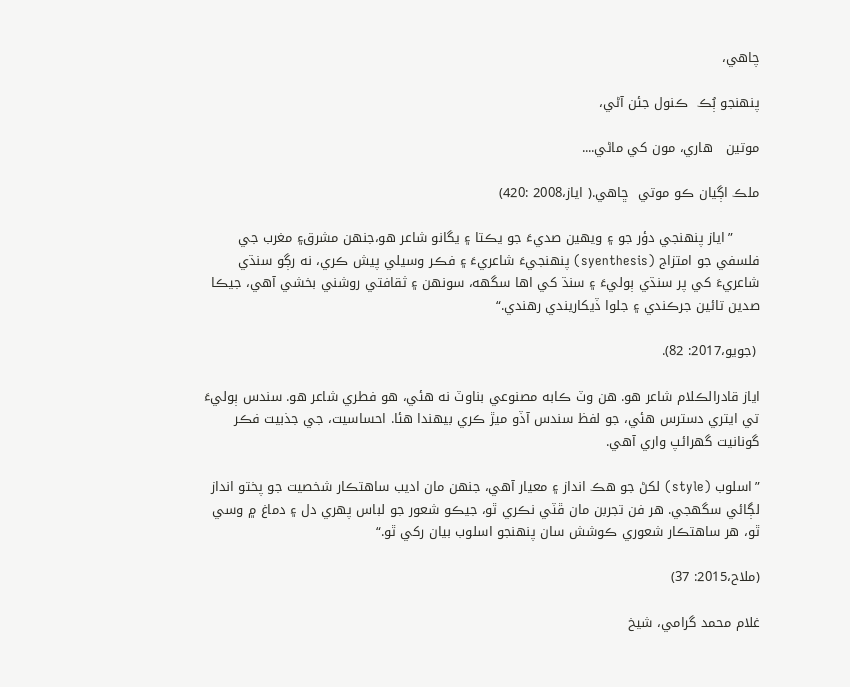چاهي،

پنھنجو ٻُڪ  ڪنول جئن آڻي،

موتين   هاري، مون کي ماڻي....

ملڪ اڳيان ڪو موتي  ڇاهي.( اياز،2008 :420)

      ”اياز پنھنجي دؤر جو ۽ ويھين صديءَ جو يڪتا ۽ يگانو شاعر هو،جنھن مشرق۽ مغرب جي فلسفي جو امتزاج (syenthesis) پنھنجيءَ شاعريءَ ۽ فڪر وسيلي پيش ڪري، نه رڳو سنڌي شاعريءَ کي پر سنڌي ٻوليءَ ۽ سنڌ کي اها سگھه، سونھن ۽ ثقافتي روشني بخشي آهي، جيڪا صدين تائين جرڪندي ۽ جلوا ڏيکاريندي رهندي.“

 (جويو،2017: 82).

اياز قادرالڪلام شاعر هو. هن وٽ ڪابه مصنوعي بناوٽ نه هئي، هو فطري شاعر هو. سندس ٻوليءَ تي ايتري دسترس هئي، جو لفظ سندس آڏو ميڙ ڪري بيھندا هئا. احساسيت، جي جذبيت فڪر گونانيت گهرائپ واري آهي.

”اسلوب (style) لکڻ جو هڪ انداز ۽ معيار آهي، جنھن مان اديب ساهتڪار شخصيت جو پختو انداز لڳائي سگهجي. هر فن تجربن مان ڦٽي نڪري ٿو، جيڪو شعور جو لباس پھري دل ۽ دماغ ۾ وسي ٿو، هر ساهتڪار شعوري ڪوشش سان پنھنجو اسلوب بيان رکي ٿو.“

(ملاح،2015: 37)

غلام محمد گرامي، شيخ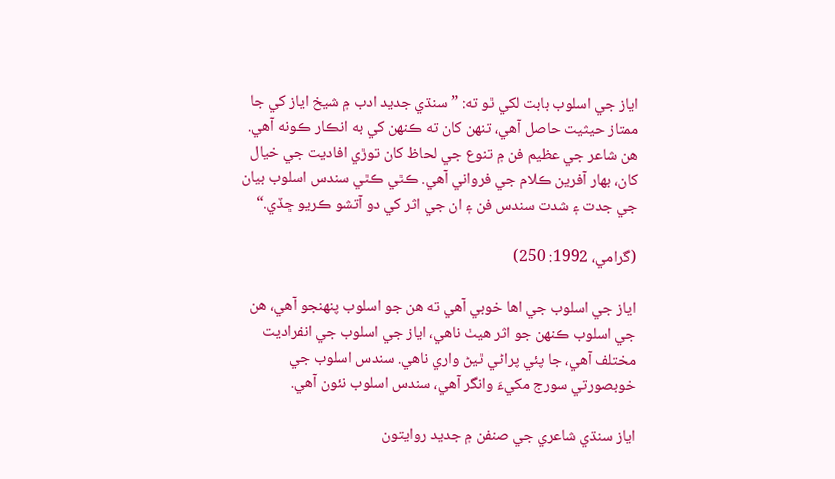اياز جي اسلوب بابت لکي ٿو ته: ”سنڌي جديد ادب ۾ شيخ اياز کي جا ممتاز حيثيت حاصل آهي، تنھن کان ته ڪنھن کي به انڪار ڪونه آهي. هن شاعر جي عظيم فن ۾ تنوع جي لحاظ کان توڙي افاديت جي خيال کان، بھار آفرين ڪلام جي فرواني آهي. ڪٿي ڪٿي سندس اسلوب بيان جي جدت ۽ شدت سندس فن ۽ ان جي اثر کي دو آتشو ڪريو ڇڏي.“

(گرامي، 1992: 250)

اياز جي اسلوب جي اها خوبي آهي ته هن جو اسلوب پنھنجو آهي، هن جي اسلوب ڪنھن جو اثر هيٺ ناهي، اياز جي اسلوب جي انفراديت مختلف آهي، جا پئي پراڻي ٿيڻ واري ناهي. سندس اسلوب جي خوبصورتي سورج مکيءَ وانگر آهي، سندس اسلوب نئون آهي.

اياز سنڌي شاعري جي صنفن ۾ جديد روايتون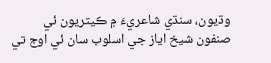وڌيون، سنڌي شاعريءَ ۾ ڪيتريون ئي صنفون شيخ اياز جي اسلوب سان ئي اوج تي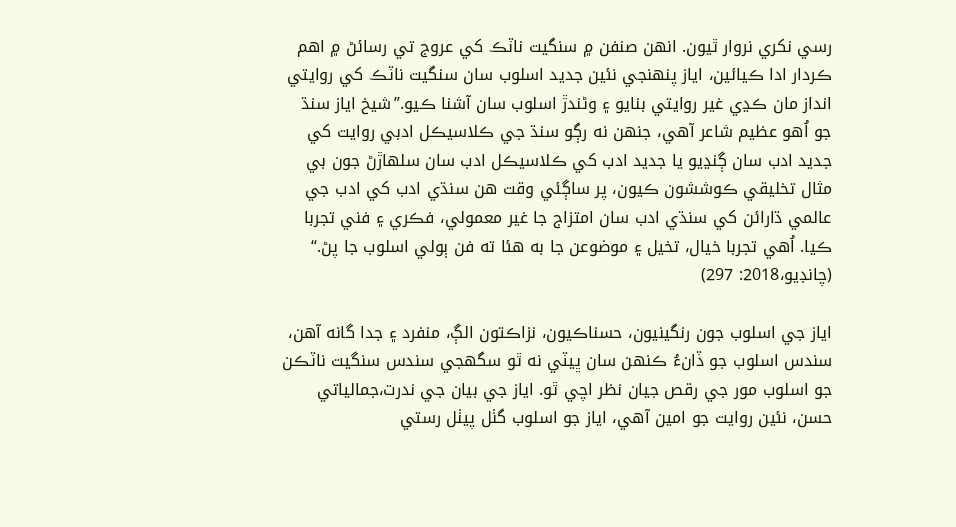رسي نکري نروار ٿيون. انھن صنفن ۾ سنگيت ناٽڪ کي عروج تي رسائڻ ۾ اهم ڪردار ادا ڪيائين، اياز پنھنجي نئين جديد اسلوب سان سنگيت ناٽڪ کي روايتي انداز مان ڪڍي غير روايتي بنايو ۽ وڻندڙ اسلوب سان آشنا ڪيو.”شيخ اياز سنڌ جو اُهو عظيم شاعر آهي، جنھن نه رڳو سنڌ جي ڪلاسيڪل ادبي روايت کي جديد ادب سان ڳنڍيو يا جديد ادب کي ڪلاسيڪل ادب سان سلھاڙڻ جون بي مثال تخليقي ڪوششون ڪيون، پر ساڳئي وقت هن سنڌي ادب کي ادب جي عالمي ڌارائن کي سنڌي ادب سان امتزاج جا غير معمولي، فڪري ۽ فني تجربا ڪيا. اُهي تجربا خيال، تخيل ۽ موضوعن جا به هئا ته فن ٻولي اسلوب جا پڻ.“ (چانڊيو،2018: 297)

اياز جي اسلوب جون رنگينيون، حسناڪيون، نزاڪتون الڳ، منفرد ۽ جدا گانه آهن، سندس اسلوب جو ڏانءُ ڪنھن سان ڀيٽي نه ٿو سگهجي سندس سنگيت ناٽڪن جو اسلوب مور جي رقص جيان نظر اچي ٿو. اياز جي بيان جي ندرت،جمالياتي حسن، نئين روايت جو امين آهي، اياز جو اسلوب گٺل پيٺل رستي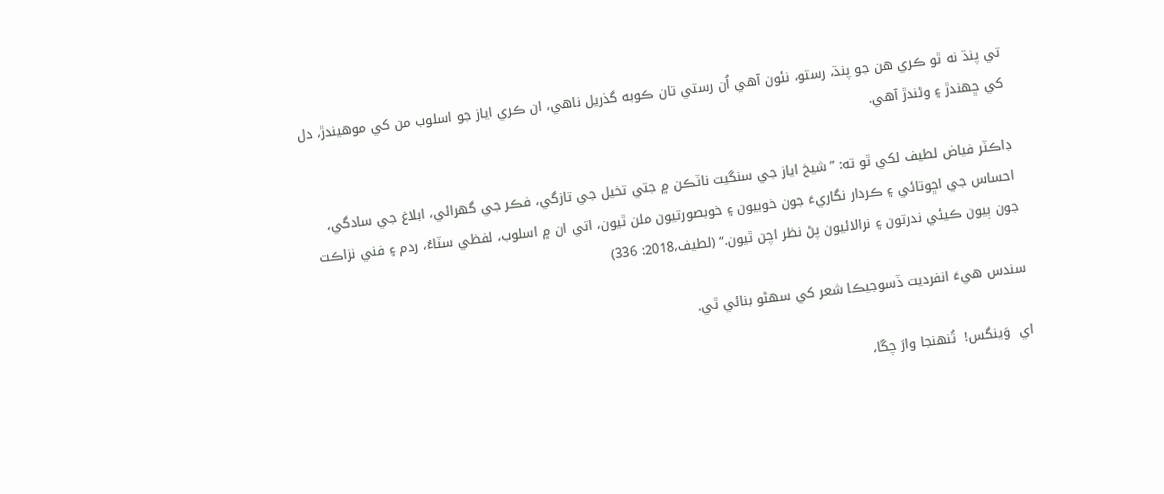تي پنڌ نه ٿو ڪري هن جو پنڌ، رستو، نئون آهي اُن رستي تان ڪوبه گذريل ناهي، ان ڪري اياز جو اسلوب من کي موهيندڙ، دل کي ڇھندڙ ۽ وڻندڙ آهي.

ڊاڪٽر فياض لطيف لکي ٿو ته: ”شيخ اياز جي سنگيت ناٽڪن ۾ جتي تخيل جي تازگي، فڪر جي گهرائي، ابلاغ جي سادگي، احساس جي اڇوتائي ۽ ڪردار نگاريءَ جون خوبيون ۽ خوبصورتيون ملن ٿيون، اتي ان ۾ اسلوب، لفظي سٽاءُ، ردم ۽ فني نزاڪت جون ٻيون ڪيئي ندرتون ۽ نرالائيون پڻ نظر اچن ٿيون.“ (لطيف،2018: 336)

سندس هيءَ انفرديت ڏسوجيڪا شعر کي سھڻو بنائي ٿي.

اي  وَينگس!  تُنھنجا وارَ چڱا،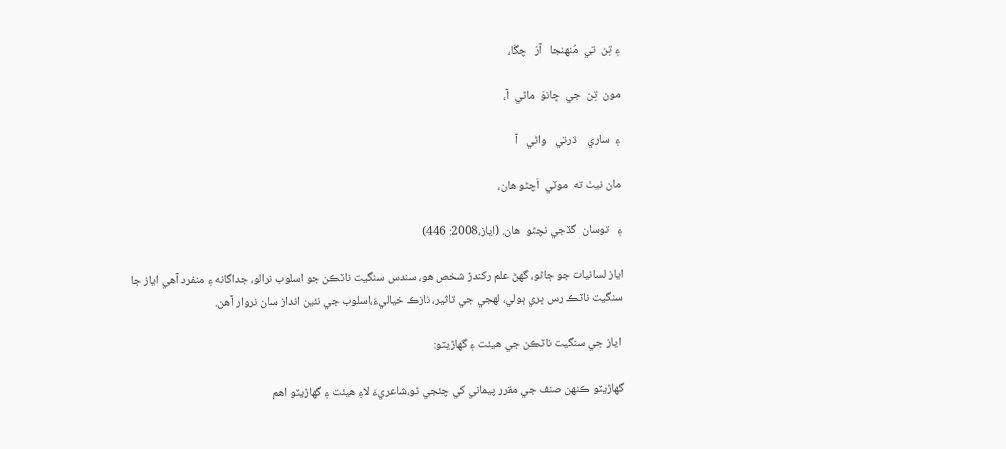۽ تِن  تي  مُنھنجا   آرَ   چڱا،

مون  تِن  جي  ڇانوَ  ماڻي  آ،

۽  ساري    ڌرتي   واڻي   آ

مان نيٺ ته  موٽي  اَچڻو هان،

۽   توسان  گڏجي نچڻو  هان. (اياز،2008: 446)

اياز لسانيات جو ڄاڻو، گهڻ علم رکندڙ شخص هو، سندس سنگيت ناٽڪن جو اسلوب نرالو، جداگانه ۽ منفرد آهي اياز جا سنگيت ناٽڪ رس ڀري ٻولي، لهجي جي تاثير، نازڪ خياليءَ،اسلوب جي نئين انداز سان نروار آهن.

 اياز جي سنگيت ناٽڪن جي هيئت ۽ گھاڙيٽو:

گهاڙيٽو ڪنھن صنف جي مقرر پيماني کي چئجي ٿو،شاعريءَ لاءِ هيئت ۽ گهاڙيٽو اهم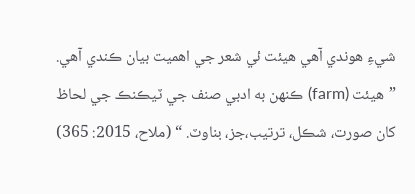شيءِ هوندي آهي هيئت ئي شعر جي اهميت بيان ڪندي آهي. ”هيئت (farm) ڪنھن به ادبي صنف جي ٽيڪنڪ جي لحاظ کان صورت، شڪل، ترتيب،جز، بناوٽ. “ (ملاح، 2015: 365)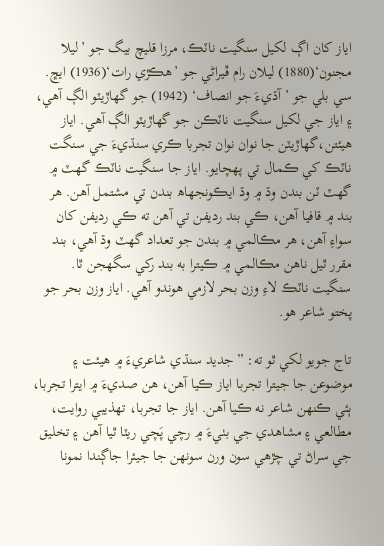اياز کان اڳ لکيل سنگيت ناٽڪ، مرزا قليچ بيگ جو ’ليلا مجنون‘(1880) ليلان رام ڦيراڻي جو ’هڪڙي رات‘(1936) ايڇ. سي بلي جو ’ آڌيءَ جو انصاف‘ (1942) جو گهاڙيٽو الڳ آهي، ۽ اياز جي لکيل سنگيت ناٽڪن جو گهاڙيٽو الڳ آهي. اياز هيئتن،گهاڙيٽن جا نوان نوان تجربا ڪري سنڌيءَ جي سنگت ناٽڪ کي ڪمال تي پهچايو. اياز جا سنگيت ناٽڪ گهٽ ۾ گهٽ ٽن بندن وڌ ۾ وڌ ايڪونجھاھ بندن تي مشتمل آهن. هر بند ۾ قافيا آهن، ڪي بند رديفن تي آهن ته ڪي رديفن کان سواءِ آهن، هر مڪالمي ۾ بندن جو تعداد گھٽ وڌ آهي، بند مقرر ٿيل ناهن مڪالمي ۾ ڪيترا به بند رکي سگهجن ٿا. سنگيت ناٽڪ لاءِ وزن بحر لازمي هوندو آهي. اياز وزن بحر جو پختو شاعر هو.

تاج جويو لکي ٿو ته: ”جديد سنڌي شاعريءَ ۾ هيئت ۽ موضوعن جا جيترا تجربا اياز ڪيا آهن، هن صديءَ ۾ ايترا تجربا، ٻئي ڪنھن شاعر نه ڪيا آهن. اياز جا تجربا، تھذيبي روايت، مطالعي ۽ مشاهدي جي بٺيءَ ۾ رچي پَچي ريٽا ٿيا آهن ۽ تخليق جي سراڻ تي چڙهي سون ورن سونھن جا جيئرا جاڳندا نمونا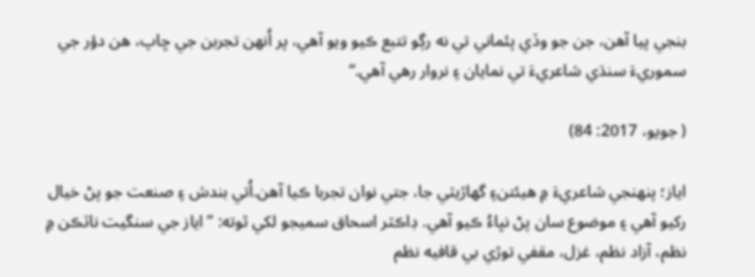بنجي پيا آهن، جن جو وڏي پئماني تي نه رڳو تتبع ڪيو ويو آهي، پر اُنھن تجربن جي ڇاپ، هن دؤر جي سموريءَ سنڌي شاعريءَ تي نمايان ۽ نروار رهي آهي.“

( جويو، 2017: 84)

اياز؛ پنھنجي شاعريءَ ۾ هيئتن۽ گهاڙيٽي جا، جتي نوان تجربا ڪيا آهن.اُتي بندش ۽ صنعت جو پڻ خيال رکيو آهي ۽ موضوع سان پڻ نڀاءُ ڪيو آهي. ڊاڪٽر اسحاق سميجو لکي ٿوته: ”اياز جي سنگيت ناٽڪن ۾ نظم، آزاد نظم، غزل، مقفي توڙي بي قافيه نظم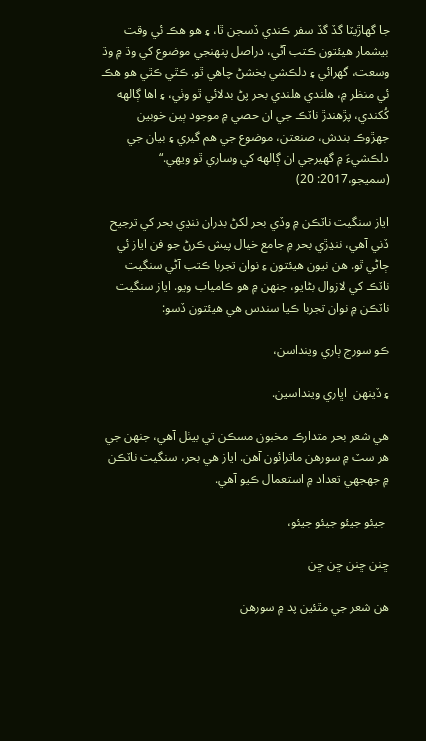جا گهاڙيٽا گڏ گڏ سفر ڪندي ڏسجن ٿا، ۽ هو هڪ ئي وقت بيشمار هيئتون ڪتب آڻي، دراصل پنھنجي موضوع کي وڌ ۾ وڌ وسعت، گهرائي ۽ دلڪشي بخشڻ چاهي ٿو. ڪٿي ڪٿي هو هڪ ئي منظر ۾، هلندي هلندي بحر پڻ بدلائي ٿو وٺي، ۽ اها ڳالھه کُکندي، پڙهندڙ ناٽڪ جي ان حصي ۾ موجود ٻين خوبين جھڙوڪ بندش، صنعتن، موضوع جي هم گيري ۽ بيان جي دلڪشيءَ ۾ گهيرجي ان ڳالھه کي وساري ٿو ويھي.“ (سميجو،2017: 20)

اياز سنگيت ناٽڪن ۾ وڏي بحر لکڻ بدران ننڍي بحر کي ترجيح ڏني آهي، ننڍڙي بحر ۾ جامع خيال پيش ڪرڻ جو فن اياز ئي ڄاڻي ٿو. هن نيون هيئتون ءِ نوان تجربا ڪتب آڻي سنگيت ناٽڪ کي لازوال بڻايو، جنھن ۾ هو ڪامياب ويو. اياز سنگيت ناٽڪن ۾ نوان تجربا ڪيا سندس هي هيئتون ڏسو:

ڪو سورج ٻاري وينداسن،

۽ ڏينھن  اڀاري وينداسين.

هي شعر بحر متدارڪ مخبون مسڪن تي بيٺل آهي، جنھن جي هر سٽ ۾ سورهن ماترائون آهن. اياز هي بحر، سنگيت ناٽڪن ۾ جهجهي تعداد ۾ استعمال ڪيو آهي.

 جيئو جيئو جيئو جيئو،

ڇنن ڇنن ڇن ڇن

هن شعر جي مٿئين پد ۾ سورهن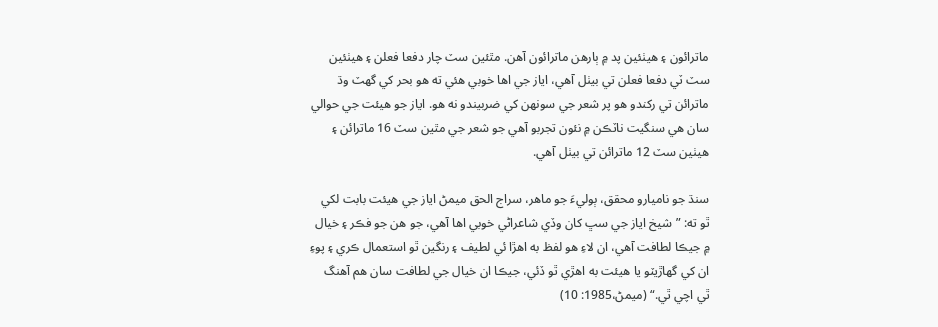ماترائون ۽ هيٺئين پد ۾ ٻارهن ماترائون آهن. مٿئين سٽ چار دفعا فعلن ۽ هيٺئين سٽ ٽي دفعا فعلن تي بيٺل آهي، اياز جي اها خوبي هئي ته هو بحر کي گهٽ وڌ ماترائن تي رکندو هو پر شعر جي سونھن کي ضربيندو نه هو. اياز جو هيئت جي حوالي سان هي سنگيت ناٽڪن ۾ نئون تجربو آهي جو شعر جي مٿين سٽ 16 ماترائن ۽ هيٺين سٽ 12 ماترائن تي بيٺل آهي.

سنڌ جو ناميارو محقق، ٻوليءَ جو ماهر، سراج الحق ميمڻ اياز جي هيئت بابت لکي ٿو ته: ”شيخ اياز جي سڀ کان وڏي شاعراڻي خوبي اها آهي، جو هن جو فڪر ۽ خيال ۾ جيڪا لطافت آهي، ان لاءِ هو لفظ به اهڙا ئي لطيف ۽ رنگين ٿو استعمال ڪري ۽ پوءِ ان کي گھاڙيٽو يا هيئت به اهڙي ٿو ڏئي، جيڪا ان خيال جي لطافت سان هم آهنگ ٿي اچي ٿي.“ (ميمڻ،1985: 10)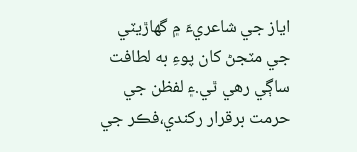اياز جي شاعريءَ ۾ گھاڙيٽي جي مٽجڻ کان پوءِ به لطافت ساڳي رهي ٿي.۽ لفظن جي حرمت برقرار رکندي،فڪر جي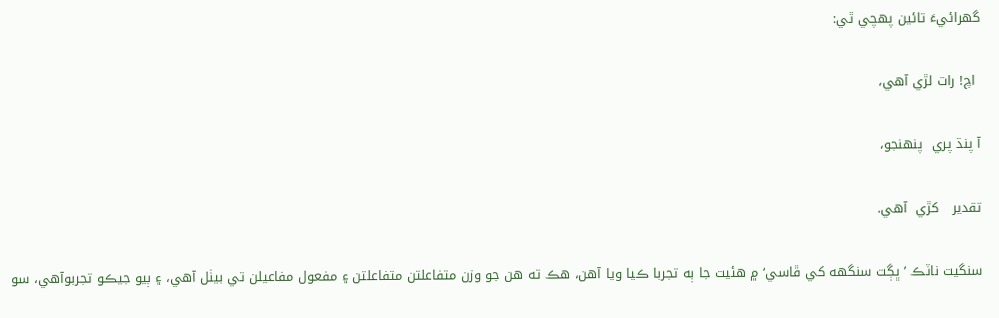گهرائيءَ تائين پھچي ٿي:

 اچ! رات لڙي آهي،

آ پنڌ پري  پنھنجو،

تقدير   کڙي  آهي.

سنگيت ناٽڪ ’ڀڳت سنگھه کي ڦاسي‘ ۾ هئيت جا ٻه تجربا ڪيا ويا آهن، هڪ ته هن جو وزن متفاعلتن متفاعلتن ۽ مفعول مفاعيلن تي بيٺل آهي، ۽ ٻيو جيڪو تجربوآهي، سو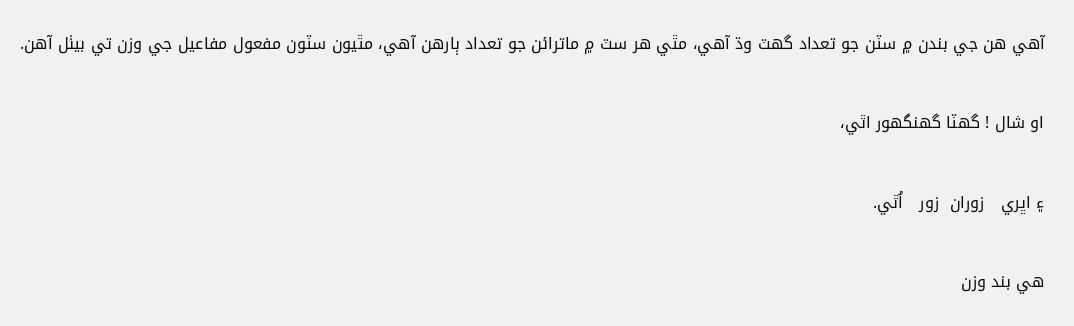آهي هن جي بندن ۾ سٽن جو تعداد گهٽ وڌ آهي، مٿي هر سٽ ۾ ماترائن جو تعداد ٻارهن آهي، مٿيون سٽون مفعول مفاعيل جي وزن تي بيٺل آهن.

او شال ! گهٽا گهنگھور اٿي،

۽ اڀري   زوران  زور   اُٿي.

هي بند وزن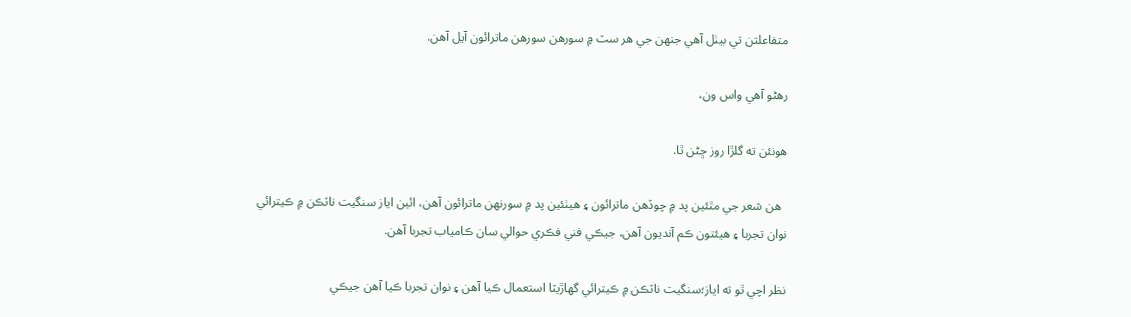متفاعلتن تي بيٺل آهي جنھن جي هر سٽ ۾ سورهن سورهن ماترائون آيل آهن.

رهڻو آهي واس ون،

هونئن ته گلڙا روز ڇڻن ٿا.

  هن شعر جي مٿئين پد ۾ چوڏهن ماترائون ۽ هيٺئين پد ۾ سورنھن ماترائون آهن، ائين اياز سنگيت ناٽڪن ۾ ڪيترائي نوان تجربا ۽ ھيئتون ڪم آنديون آهن، جيڪي فني فڪري حوالي سان ڪامياب تجربا آهن.

نظر اچي ٿو ته اياز؛سنگيت ناٽڪن ۾ ڪيترائي گهاڙيٽا استعمال ڪيا آهن ۽ نوان تجربا ڪيا آهن جيڪي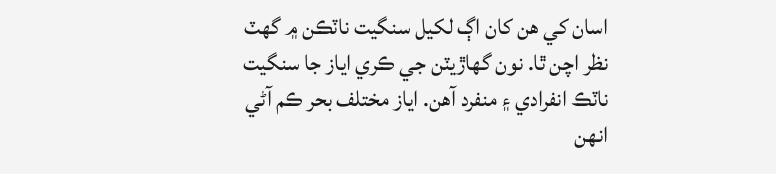اسان کي هن کان اڳ لکيل سنگيت ناٽڪن ۾ گهٽ نظر اچن ٿا. نون گهاڙيٽن جي ڪري اياز جا سنگيت ناٽڪ انفرادي ۽ منفرد آهن. اياز مختلف بحر ڪم آڻي انھن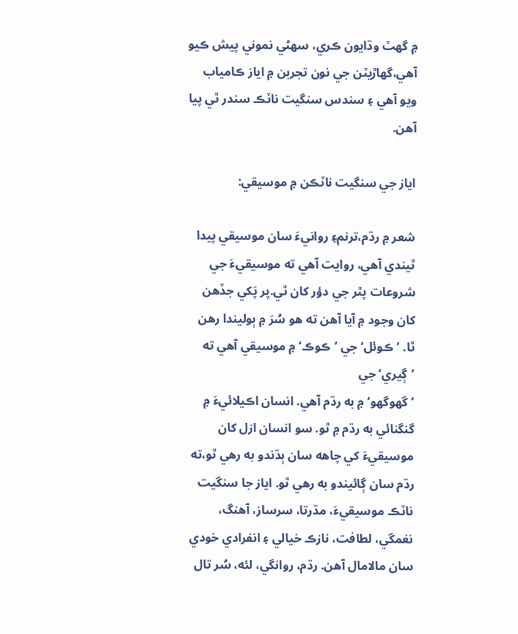۾ گهٽ وڌايون ڪري، سھڻي نموني پيش ڪيو آهي،گهاڙيٽن جي نون تجربن ۾ اياز ڪامياب ويو آهي ۽ سندس سنگيت ناٽڪ سندر ٿي پيا آهن.

اياز جي سنگيت ناٽڪن ۾ موسيقي:

شعر ۾ رڌم،ترنم۽ روانيءَ سان موسيقي پيدا ٿيندي آهي، روايت آهي ته موسيقيءَ جي شروعات پٿر جي دؤر کان ٿي.پر پَکي جڏهن کان وجود ۾ آيا آهن ته هو سُرَ ۾ ٻوليندا رهن ٿا. ’ڪوئل‘ جي ’ڪوڪ‘ ۾ موسيقي آهي ته ’ڳيري‘ جي
’گهوگهو‘ ۾ به رڌم آهي. انسان اڪيلائيءَ ۾ گنگنائي به رڌم ۾ ٿو. سو انسان ازل کان موسيقيءَ کي چاهه سان ٻڌندو به رهي ٿو،ته رڌم سان ڳائيندو به رهي ٿو. اياز جا سنگيت ناٽڪ موسيقيءَ، مڌرتا، سرساز، آھنگ، نغمگي، لطافت، نازڪ خيالي ۽ انفرادي خودي سان مالامال آهن. رڌم، روانگي، لئه، سُر تال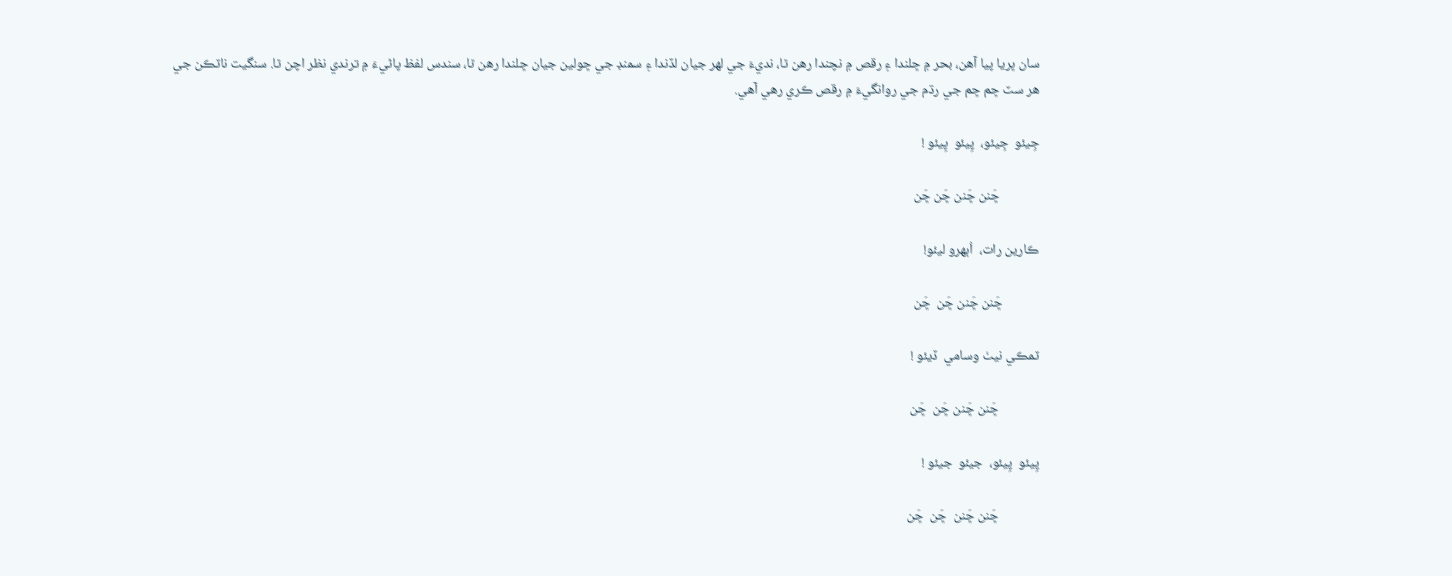سان ڀريا پيا آهن، بحر ۾ ڇلندا ۽ رقص ۾ نچندا رهن ٿا، نديءَ جي لھر جيان لڏندا ۽ سمنڊ جي ڇولين جيان ڇلندا رهن ٿا، سندس لفظ پاڻيءَ ۾ ترندي نظر اچن ٿا. سنگيت ناٽڪن جي هر سٽ ڇم ڇم جي رڌم جي روانگيءَ ۾ رقص ڪري رهي آهي.

جِيئو  جِيئو،  پِيئو  پِيئو !

             ڇَنن ڇَنن ڇَن ڇَن

ڪارين رات،  اُٻهرو ليئو!

            ڇَنن ڇَنن ڇَن  ڇَن

ٽمڪي نيٺ وسامي  ڏيئو !

             ڇَنن ڇَنن ڇَن  ڇَن

پِيئو  پِيئو،  جيئو  جيئو !

             ڇَنن ڇَنن  ڇَن  ڇَن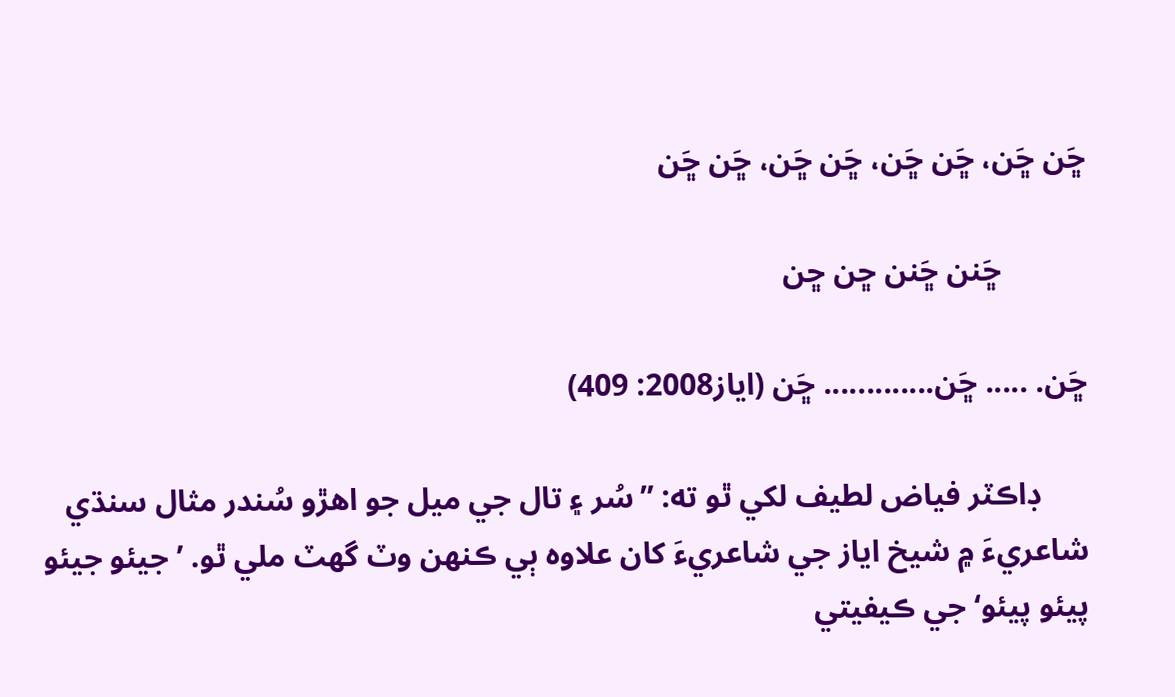ڇَن ڇَن، ڇَن ڇَن، ڇَن ڇَن، ڇَن ڇَن

           ڇَنن ڇَنن ڇن ڇن

ڇَن. ..... ڇَن............. ڇَن (اياز2008: 409)

      ڊاڪٽر فياض لطيف لکي ٿو ته: ”سُر ۽ تال جي ميل جو اهڙو سُندر مثال سنڌي شاعريءَ ۾ شيخ اياز جي شاعريءَ کان علاوه ٻي ڪنھن وٽ گهٽ ملي ٿو. ’جيئو جيئو پيئو پيئو‘ جي ڪيفيتي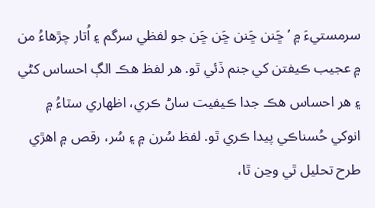سرمستيءَ ۾ ’ڇَنن ڇَنن ڇَن ڇَن جو لفظي سرگم ۽ اُتار چڙهاءُ من ۾ عجيب ڪيفتن کي جنم ڏئي ٿو. هر لفظ هڪ الڳ احساس کڻي ۽ هر احساس هڪ جدا ڪيفيت ساڻ ڪري، اظھاري سٽاءُ ۾ انوکي حُسناڪي پيدا ڪري ٿو. لفظ سُرن ۾ ۽ سُر، رقص ۾ اهڙي طرح تحليل ٿي وڃن ٿا،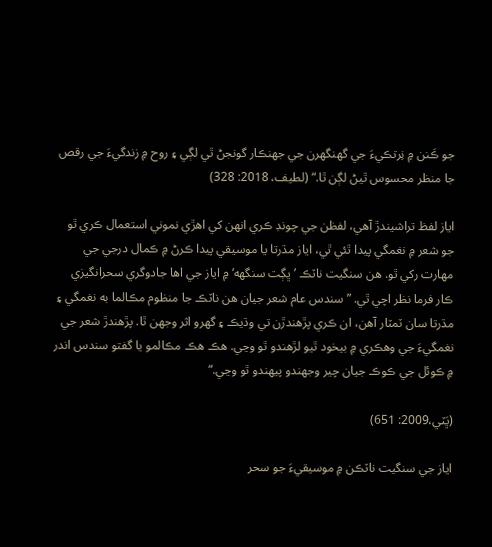جو ڪَنن ۾ نِرتڪيءَ جي گهنگهرن جي جهنڪار گونجڻ ٿي لڳي ۽ روح ۾ زندگيءَ جي رقص جا منظر محسوس ٿيڻ لڳن ٿا.“ (لطيف، 2018: 328)

اياز لفظ تراشيندڙ آهي، لفظن جي چونڊ ڪري انھن کي اهڙي نموني استعمال ڪري ٿو  جو شعر ۾ نغمگي پيدا ٿئي ٿي، اياز مڌرتا يا موسيقي پيدا ڪرڻ ۾ ڪمال درجي جي مھارت رکي ٿو. هن سنگيت ناٽڪ ’ڀڳت سنگھه‘ ۾ اياز جي اها جادوگري سحرانگيزي ڪار فرما نظر اچي ٿي. ”سندس عام شعر جيان هن ناٽڪ جا منظوم مڪالما به نغمگي ۽ مڌرتا سان ٽمٽار آهن، ان ڪري پڙهندڙن تي وڌيڪ ۽ گهرو اثر وجهن ٿا. پڙهندڙ شعر جي نغمگيءَ جي وهڪري ۾ بيخود ٿيو لڙهندو ٿو وڃي. هڪ هڪ مڪالمو يا گفتو سندس اندر ۾ ڪوئل جي ڪوڪ جيان چير وجهندو پيھندو ٿو وڃي.“

(ڀَٽي،2009: 651)

اياز جي سنگيت ناٽڪن ۾ موسيقيءَ جو سحر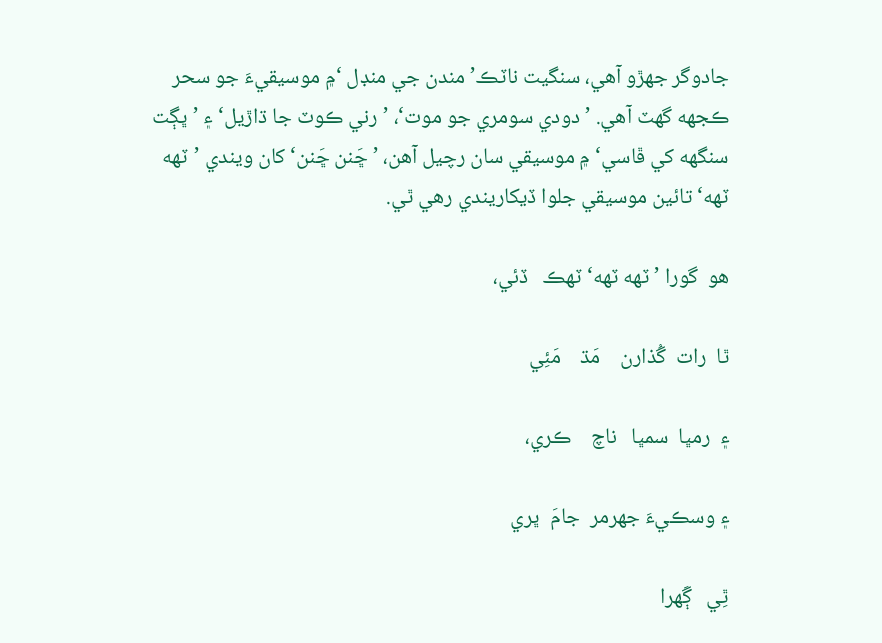جادوگر جھڙو آهي، سنگيت ناٽڪ’ مندن جي منڊل ‘۾ موسيقيءَ جو سحر ڪجھه گهٽ آهي. ’دودي سومري جو موت‘، ’رني ڪوٽ جا ڌاڙيل‘ ۽ ’ڀڳت سنگھه کي ڦاسي‘ ۾ موسيقي سان رچيل آهن، ’ ڇَنن ڇَنن‘ کان ويندي ’ٽھه ٽھه‘ تائين موسيقي جلوا ڏيکاريندي رهي ٿي.

هو  گورا ’ ٽھه ٽھه‘ ٽھڪ   ڏئي،

ٿا  رات  گُذارن    مَڌ    مَئِي

۽  رمڀا  سمڀا   ناچ    ڪري،

۽ وسڪيءَ جهرمر  جامَ  ڀري

ٿِي   ڳَهرا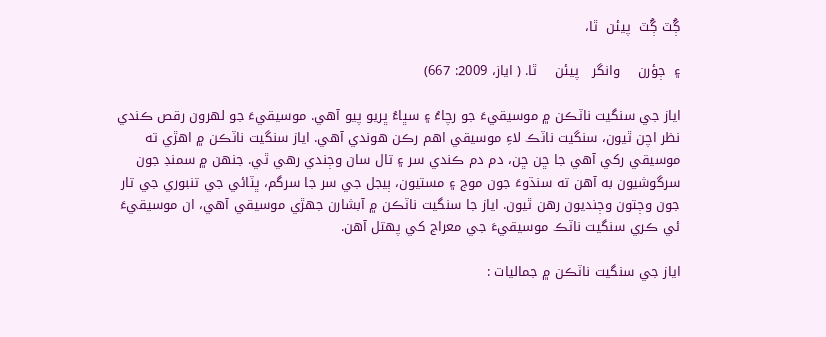ڳُٽ ڳُٽ  پيئن  ٿا،

۽  ڄؤرن    وانگر   پيئن    ٿا. ( اياز، 2009: 667)

اياز جي سنگيت ناٽڪن ۾ موسيقيءَ جو رچاءُ ۽ سڀاءُ ڀريو پيو آهي. موسيقيءَ جو لھرون رقص ڪندي نظر اچن ٿيون، سنگيت ناٽڪ لاءِ موسيقي اهم رڪن هوندي آهي. اياز سنگيت ناٽڪن ۾ اهڙي ته موسيقي رکي آهي جا ڇن ڇن، دم دم ڪندي سر ۽ تال سان وڄندي رهي ٿي. جنھن ۾ سمنڊ جون سرگوشيون به آهن ته سنڌوءَ جون موج ۽ مستيون، ٻيجل جي سر جا سرگم، ڀٽائي جي تنبوري جي تار جون وڄتون وڄنديون رهن ٿيون. اياز جا سنگيت ناٽڪن ۾ آبشارن جھڙي موسيقي آهي، ان موسيقيءَ ئي ڪري سنگيت ناٽڪ موسيقيءَ جي معراج کي پهتل آهن.

اياز جي سنگيت ناٽڪن ۾ جماليات :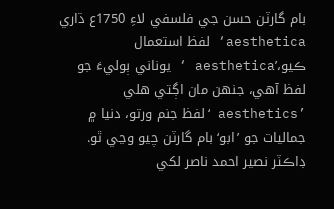بام گارٽن حسن جي فلسفي لاءِ 1750ع ڌاري
aesthetica‘ لفظ استعمال ڪيو،’aesthetica ‘ يوناني ٻوليءَ جو لفظ آهي، جنھن مان اڳتي هلي ’aesthetics ‘لفظ جنم ورتو، دنيا ۾ جماليات جو ’ابو‘ بام گارٽن چيو وڃي ٿو. ڊاڪٽر نصير احمد ناصر لکي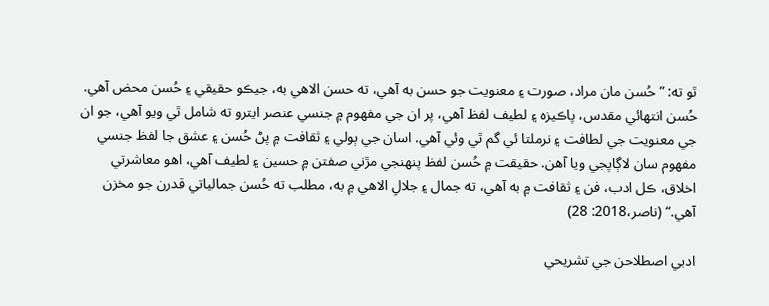ٿو ته: ”حُسن مان مراد، صورت ۽ معنويت جو حسن به آهي، ته حسن الاهي به، جيڪو حقيقي ۽ حُسن محض آهي. حُسن انتھائي مقدس، پاڪيزه ۽ لطيف لفظ آهي، پر ان جي مفھوم ۾ جنسي عنصر ايترو ته شامل ٿي ويو آهي، جو ان جي معنويت جي لطافت ۽ نرملتا ئي گم ٿي وئي آهي. اسان جي ٻولي ۽ ثقافت ۾ پڻ حُسن ۽ عشق جا لفظ جنسي مفھوم سان لاڳاپجي ويا آهن. حقيقت ۾ حُسن لفظ پنھنجي مڙني صفتن ۾ حسين ۽ لطيف آهي، اهو معاشرتي اخلاق، ڪل ادب، فن ۽ ثقافت ۾ به آهي، ته جمال ۽ جلالِ الاهي ۾ به، مطلب ته حُسن جمالياتي قدرن جو مخزن آهي.“ (ناصر،2018: 28)

ادبي اصطلاحن جي تشريحي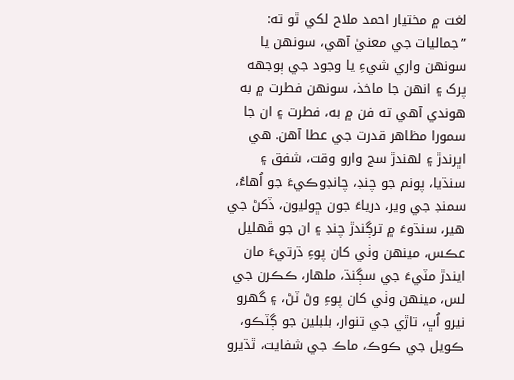لغت ۾ مختيار احمد ملاح لکي ٿو ته: ”جماليات جي معنيٰ آهي، سونھن يا سونھن واري شيءِ يا وجود جي ٻوجھه پرک ۽ انھن جا ماخذ، سونھن فطرت ۾ به هوندي آهي ته فن ۾ به، فطرت ۽ ان جا سمورا مظاهر قدرت جي عطا آهن. هي اڀرندڙ ۽ لھندڙ سج وارو وقت، شفق ۽ سنڌيا، پونم جو چنڊ، چانڊوڪيءَ جو اُهاءُ، سمنڊ جي وير، درياءَ جون ڇوليون، ڏکڻ جي هير، سنڌوءَ ۾ ترڳندڙ چنڊ ۽ ان جو ڦھليل عڪس، مينھن وٺي کان پوءِ ڌرتيءَ مان ايندڙ مٽيءَ جي سڳنڌ، ملهار، ڪڪرن جي لس، مينھن وٺي کان پوءِ وڻ ٽڻ، ۽ گھرو نيرو اُڀ، تاڙي جي تنوار، بلبلين جو ڳٽڪو، ڪويل جي ڪوڪ، ماڪ جي شفايت، ٿڌيرو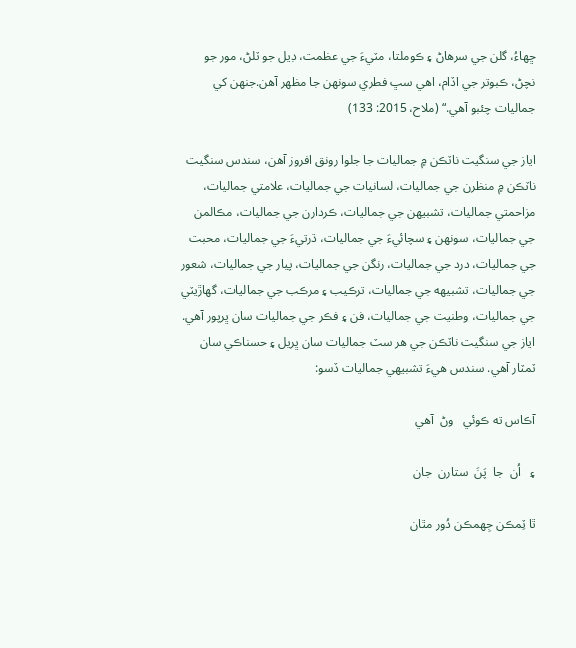ڇھاءُ، گلن جي سرهاڻ ۽ ڪوملتا، مٽيءَ جي عظمت، ڊيل جو ٽلڻ، مور جو نچڻ، ڪبوتر جي اڏام، اهي سڀ فطري سونھن جا مظھر آهن.جنھن کي جماليات چئبو آهي.“ (ملاح، 2015: 133)

اياز جي سنگيت ناٽڪن ۾ جماليات جا جلوا رونق افروز آهن، سندس سنگيت ناٽڪن ۾ منظرن جي جماليات، لسانيات جي جماليات، علامتي جماليات، مزاحمتي جماليات، تشبيھن جي جماليات، ڪردارن جي جماليات، مڪالمن جي جماليات، سونھن ۽ سچائيءَ جي جماليات، ڌرتيءَ جي جماليات، محبت جي جماليات، درد جي جماليات، رنگن جي جماليات، پيار جي جماليات، شعور جي جماليات، تشبيھه جي جماليات، ترڪيب ۽ مرڪب جي جماليات، گهاڙيٽي جي جماليات، وطنيت جي جماليات، فن ۽ فڪر جي جماليات سان ڀرپور آهي. اياز جي سنگيت ناٽڪن جي هر سٽ جماليات سان ڀريل ۽ حسناڪي سان ٽمٽار آهي. سندس هيءَ تشبيھي جماليات ڏسو:

آڪاس ته ڪوئي   وڻ  آهي

۽   اُن  جا  پَنَ  ستارن  جان

ٿا ٽِمڪن جِهمڪن دُور مٿان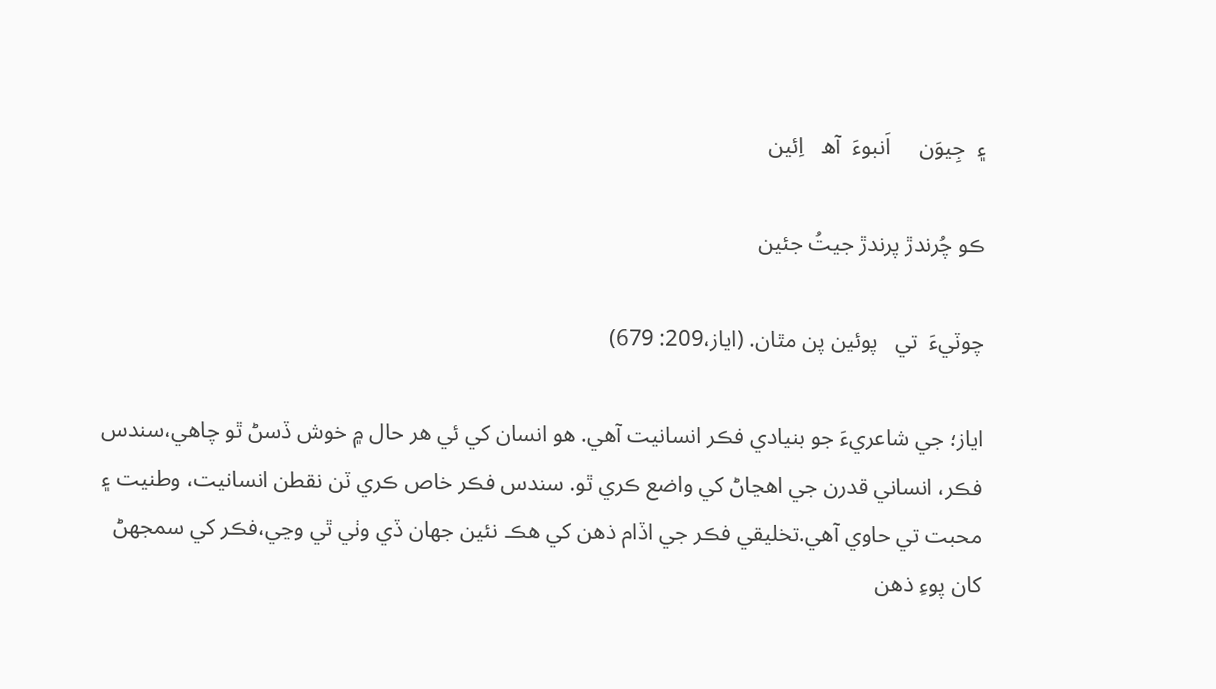۽  جِيوَن     اَنبوءَ  آھ   اِئين

ڪو چُرندڙ پرندڙ جيتُ جئين

چوٽيءَ  تي   پوئين پن مٿان. (اياز،209: 679)

اياز؛ جي شاعريءَ جو بنيادي فڪر انسانيت آهي. هو انسان کي ئي هر حال ۾ خوش ڏسڻ ٿو چاهي،سندس فڪر، انساني قدرن جي اهڃاڻ کي واضع ڪري ٿو. سندس فڪر خاص ڪري ٽن نقطن انسانيت، وطنيت ۽ محبت تي حاوي آهي.تخليقي فڪر جي اڏام ذهن کي هڪ نئين جھان ڏي وٺي ٿي وڃي،فڪر کي سمجهڻ کان پوءِ ذهن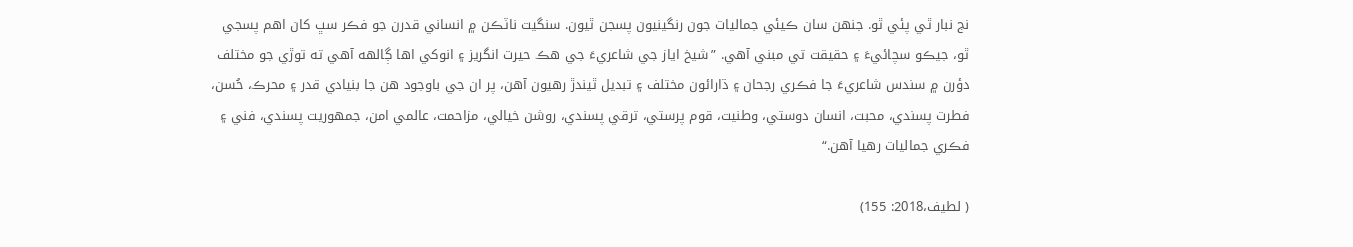نج نبار ٿي پئي ٿو. جنھن سان ڪيئي جماليات جون رنگينيون پسجن ٿيون. سنگيت ناٽڪن ۾ انساني قدرن جو فڪر سڀ کان اهم پسجي ٿو، جيڪو سچائيءَ ۽ حقيقت تي مبني آهي. ”شيخ اياز جي شاعريءَ جي هڪ حيرت انگريز ۽ انوکي اها ڳالھه آهي ته توڙي جو مختلف دؤرن ۾ سندس شاعريءَ جا فڪري رجحان ۽ ڌارائون مختلف ۽ تبديل ٿيندڙ رهيون آهن، پر ان جي باوجود هن جا بنيادي قدر ۽ محرڪ، حُسن، فطرت پسندي، محبت، انسان دوستي، وطنيت، قوم پرستي، ترقي پسندي، روشن خيالي، مزاحمت، عالمي امن، جمھوريت پسندي، فني ۽ فڪري جماليات رهيا آهن.“

( لطيف،2018: 155)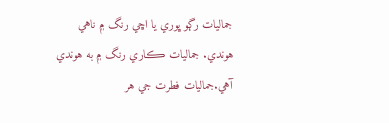جماليات رڳو ڀوري يا اڇي رنگ ۾ ناهي هوندي. جماليات ڪاري رنگ ۾ به هوندي آهي.جماليات فطرت جي هر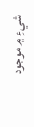شيءِ ۾ موجود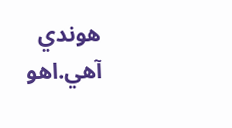هوندي آهي.اهو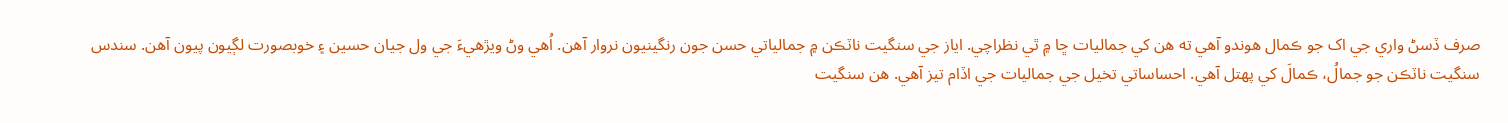صرف ڏسڻ واري جي اک جو ڪمال هوندو آهي ته هن کي جماليات ڇا ۾ ٿي نظراچي. اياز جي سنگيت ناٽڪن ۾ جمالياتي حسن جون رنگينيون نروار آهن. اُهي وڻ ويڙهيءَ جي ول جيان حسين ۽ خوبصورت لڳيون پيون آهن. سندس سنگيت ناٽڪن جو جمالُ، ڪمالَ کي پھتل آهي. احساساتي تخيل جي جماليات جي اڏام تيز آهي. هن سنگيت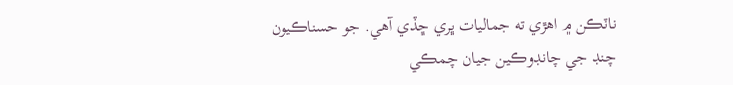ناٽڪن ۾ اھڙي ته جماليات ڀري ڇڏي آهي. جو حسناڪيون چنڊ جي چانڊوڪين جيان چمڪي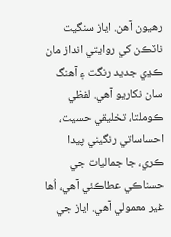رهيون آهن. اياز سنگيت ناٽڪن کي روايتي انداز مان ڪڍي جديد رنگت ۽ آهنگ سان نکاريو آهي. لفظي ڪوملتا، تخليقي حسيت، احساساتي رنگيني پيدا ڪري، جا جماليات جي حسناڪي عطاڪئي آهي، اُها غير معمولي آهي. اياز جي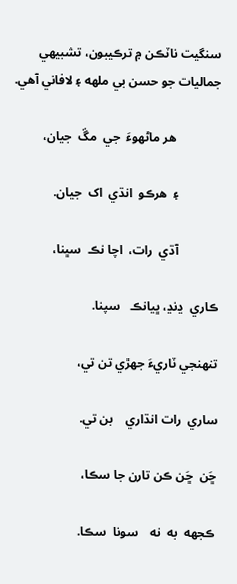سنگيت ناٽڪن ۾ ترڪيبون، تشبيھي جماليات جو حسن بي ملھه ۽ لافاني آهي.

              هر ماڻھوءَ  جي  مڱ  جيان،

             ۽  هرڪو  انڌي  اک  جيان.

             آڌي  رات،  اچا نڪ  سڀنا،

ڪاري  ڍنڍ، ڀيانڪ   سپنا.

تنھنجي ٽاريءَ جھڙي تن تي،

ساري  رات انڌاري    بن تي.

ڇَن  ڇَن ڪن تارن جا سڪا،

ڪجھه  به  نه    سونا  سڪا.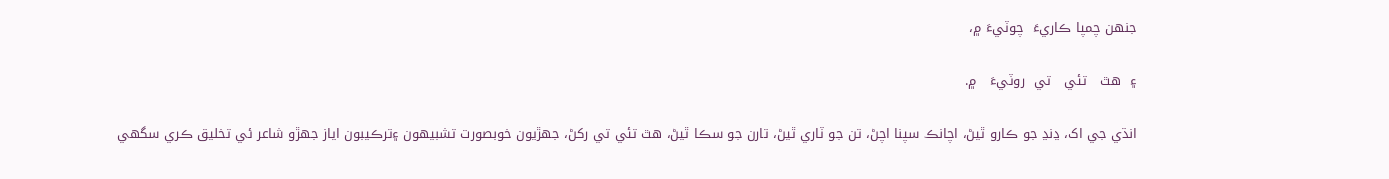جنھن چمپا ڪاريءَ  چوٽيءَ ۾،

۽  هٿ   تئي   تي  روٽيءَ   ۾.

انڌي جي اک، ڍنڍ جو ڪارو ٿيڻ، اچانڪ سپنا اچڻ، تن جو ٽاري ٿيڻ، تارن جو سڪا ٿيڻ، هٿ تئي تي رکڻ، جھڙيون خوبصورت تشبيھون ۽ترڪيبون اياز جھڙو شاعر ئي تخليق ڪري سگھي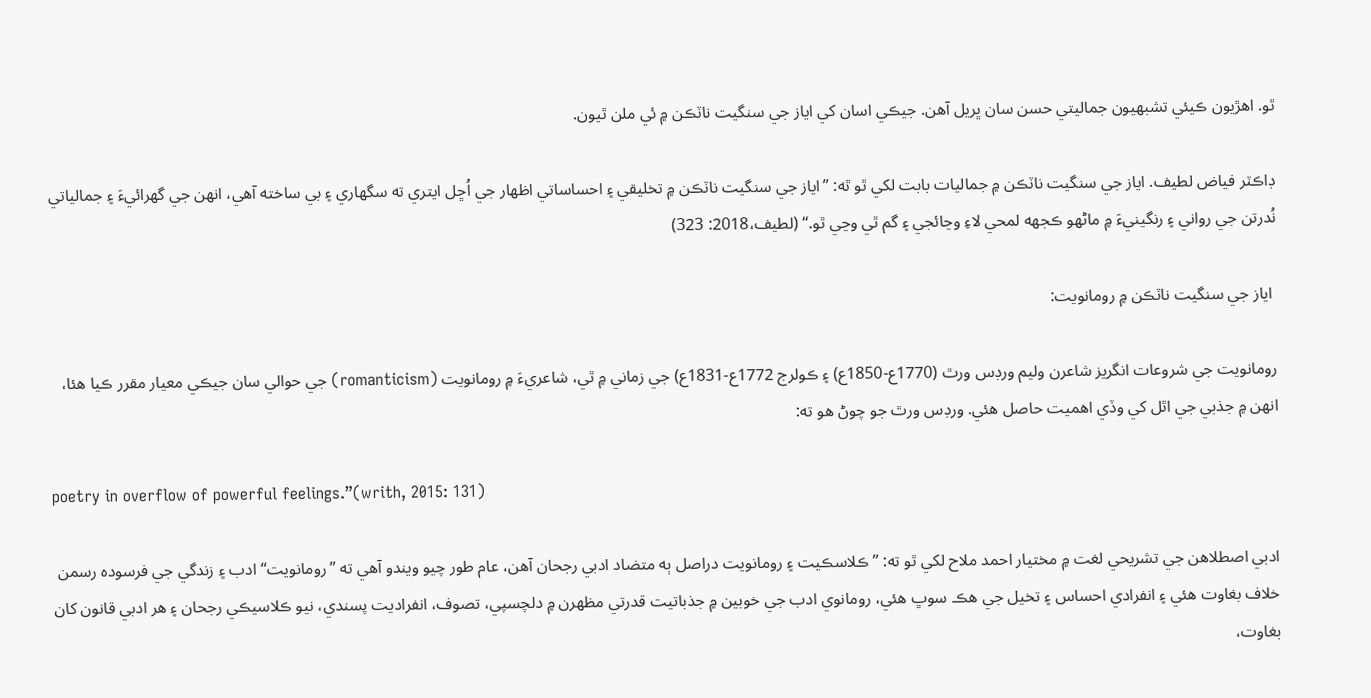ٿو. اهڙيون ڪيئي تشبھيون جماليتي حسن سان ڀريل آهن. جيڪي اسان کي اياز جي سنگيت ناٽڪن ۾ ئي ملن ٿيون.

ڊاڪٽر فياض لطيف. اياز جي سنگيت ناٽڪن ۾ جماليات بابت لکي ٿو ٿه: ”اياز جي سنگيت ناٽڪن ۾ تخليقي ۽ احساساتي اظھار جي اُڇل ايتري ته سگهاري ۽ بي ساخته آهي، انھن جي گھرائيءَ ۽ جمالياتي نُدرتن جي رواني ۽ رنگينيءَ ۾ ماڻھو ڪجھه لمحي لاءِ وڃائجي ۽ گم ٿي وڃي ٿو.“ (لطيف،2018: 323)

 اياز جي سنگيت ناٽڪن ۾ رومانويت:

رومانويت جي شروعات انگريز شاعرن وليم ورڊس ورٿ (1770ع-1850ع) ۽ ڪولرج 1772ع-1831ع) جي زماني ۾ ٿي، شاعريءَ ۾ رومانويت (romanticism) جي حوالي سان جيڪي معيار مقرر ڪيا هئا، انھن ۾ جذبي جي اٿل کي وڏي اهميت حاصل هئي. ورڊس ورٿ جو چوڻ هو ته:

poetry in overflow of powerful feelings.”(writh, 2015: 131)

ادبي اصطلاهن جي تشريحي لغت ۾ مختيار احمد ملاح لکي ٿو ته: ”ڪلاسڪيت ۽ رومانويت دراصل ٻه متضاد ادبي رجحان آهن، عام طور چيو ويندو آهي ته ”رومانويت“ ادب ۽ زندگي جي فرسوده رسمن خلاف بغاوت هئي ۽ انفرادي احساس ۽ تخيل جي هڪ سوڀ هئي، رومانوي ادب جي خوبين ۾ جذباتيت قدرتي مظھرن ۾ دلچسپي، تصوف، انفراديت پسندي، نيو ڪلاسيڪي رجحان ۽ هر ادبي قانون کان بغاوت،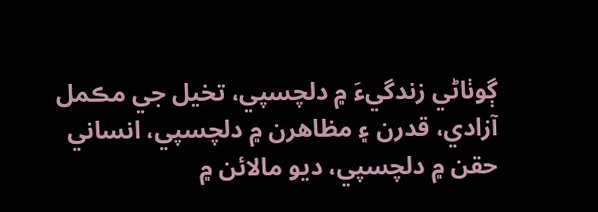ڳوٺاڻي زندگيءَ ۾ دلچسپي، تخيل جي مڪمل آزادي، قدرن ۽ مظاهرن ۾ دلچسپي، انساني حقن ۾ دلچسپي، ديو مالائن ۾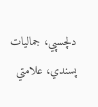دلچسپي، جماليات پسندي، علامتي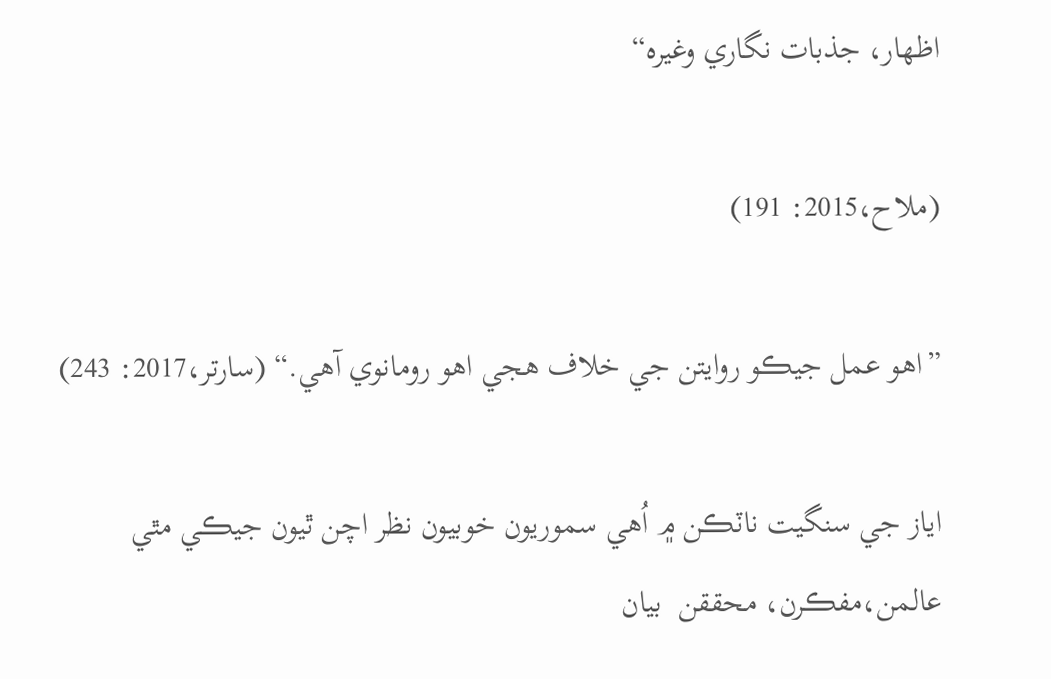اظھار، جذبات نگاري وغيره“

(ملاح،2015: 191)

”اهو عمل جيڪو روايتن جي خلاف هجي اهو رومانوي آهي.“ (سارتر،2017: 243)

اياز جي سنگيت ناٽڪن ۾ اُهي سموريون خوبيون نظر اچن ٿيون جيڪي مٿي عالمن،مفڪرن، محققن  بيان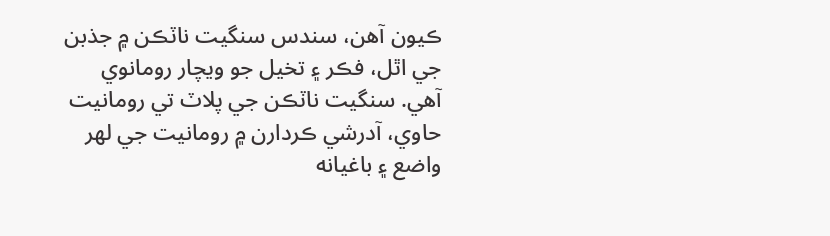ڪيون آهن، سندس سنگيت ناٽڪن ۾ جذبن جي اٿل، فڪر ۽ تخيل جو ويچار رومانوي آهي. سنگيت ناٽڪن جي پلاٽ تي رومانيت حاوي، آدرشي ڪردارن ۾ رومانيت جي لھر واضع ۽ باغيانه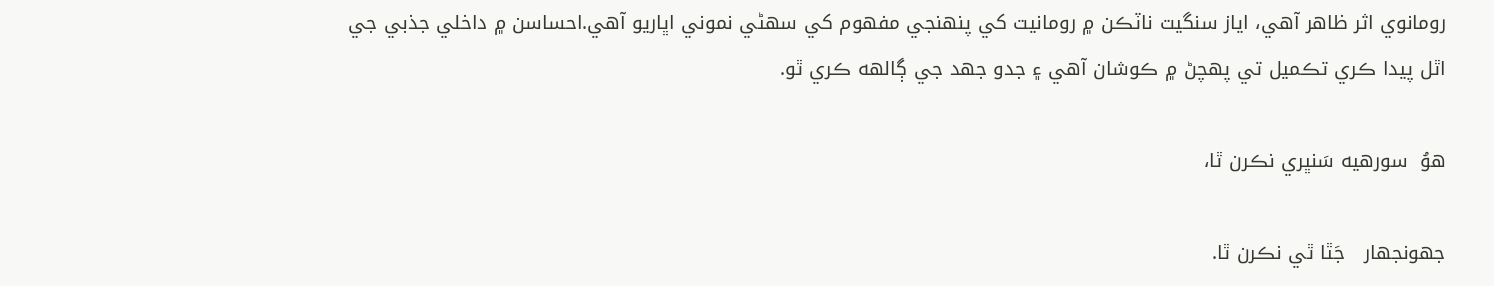رومانوي اثر ظاهر آهي، اياز سنگيت ناٽڪن ۾ رومانيت کي پنھنجي مفھوم کي سھڻي نموني اڀاريو آهي.احساسن ۾ داخلي جذبي جي اٿل پيدا ڪري تڪميل تي پھچڻ ۾ ڪوشان آهي ۽ جدو جھد جي ڳالھه ڪري ٿو.

هوُ  سورهيه سَنڀري نڪرن ٿا،

جهونجھار   جَٿا ٿي نڪرن ٿا.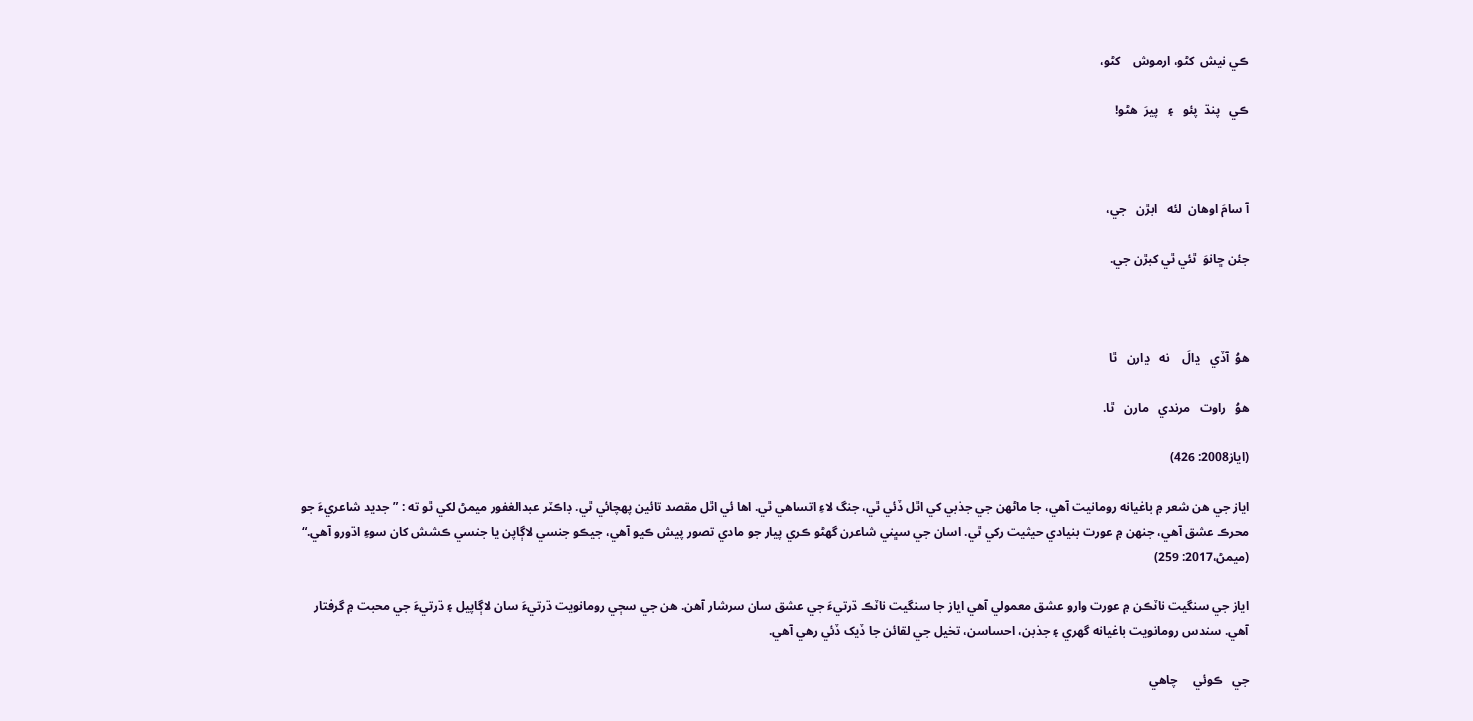ڪي نيش  کڻو، ارموش    کڻو،

ڪي   پنڌ  پئو   ۽   پيرَ  هڻو!



آ سامَ اوهان  لئه   ابڙن   جي،

جئن ڇانوَ  ٿئي ٿي کبڙن جي.



هوُ  آڏي   ڍالَ    نه   ڍارن   ٿا

هوُ   راوت   مرندي   مارن   ٿا.

(اياز2008: 426)

اياز جي هن شعر ۾ باغيانه رومانيت آهي، جا ماڻھن جي جذبي کي اٿل ڏئي ٿي، جنگ لاءِ اتساهي ٿي. اها ئي اٿل مقصد تائين پھچائي ٿي. ڊاڪٽر عبدالغفور ميمڻ لکي ٿو ته : ”جديد شاعريءَ جو محرڪ عشق آهي، جنھن ۾ عورت بنيادي حيثيت رکي ٿي. اسان جي سڀني شاعرن گهڻو ڪري پيار جو مادي تصور پيش ڪيو آهي، جيڪو جنسي لاڳاپن يا جنسي ڪشش کان سوءِ اڌورو آهي.“ (ميمڻ،2017: 259)

اياز جي سنگيت ناٽڪن ۾ عورت وارو عشق معمولي آهي اياز جا سنگيت ناٽڪ ڌرتيءَ جي عشق سان سرشار آهن. هن جي سڄي رومانويت ڌرتيءَ سان لاڳاپيل ۽ ڌرتيءَ جي محبت ۾ گرفتار آهي. سندس رومانويت باغيانه گهري ۽ جذبن، احساسن، تخيل جي لقائن جا ڏيک ڏئي رهي آهي.

جي   ڪوئي     چاهي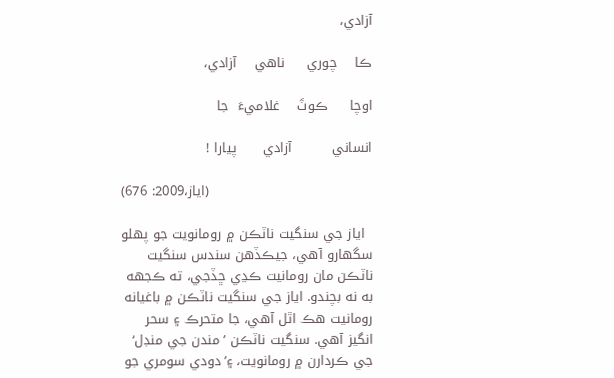آزادي،

ڪا    چوري     ناهي    آزادي،

اوچا     ڪوٽَ    غلاميءَ  جا

انساني         آزادي      پيارا !

                                     (اياز،2009: 676)

  اياز جي سنگيت ناٽڪن ۾ رومانويت جو پھلو سگهارو آهي، جيڪڏهن سندس سنگيت ناٽڪن مان رومانيت ڪڍي ڇڏجي، ته ڪجھه به نه بچندو. اياز جي سنگيت ناٽڪن ۾ باغيانه رومانيت هڪ اٿل آهي، جا متحرڪ ۽ سحر انگيز آهي. سنگيت ناٽڪن ’مندن جي منڊل‘ جي ڪردارن ۾ رومانويت، ۽’دودي سومري جو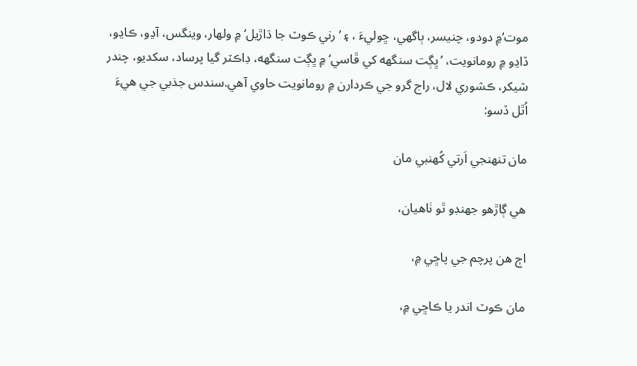موت‘۾ دودو، چنيسر، ٻاگهي، ڇوليءَ ، ۽ ’رني ڪوٽ جا ڌاڙيل‘ ۾ ولھار، وينگس، آڍو، ڪاڍو، ڏاڍو ۾ رومانويت، ’ڀڳت سنگھه کي ڦاسي‘ ۾ ڀڳت سنگھه، ڊاڪٽر گيا پرساد، سکديو، چندر شيکر، ڪشوري لال، راج گرو جي ڪردارن ۾ رومانويت حاوي آهي.سندس جذبي جي هيءَ اُٿل ڏسو:

مان تنھنجي اَرتي کُھنبي مان

هي ڳاڙهو جهنڊو ٿو ٺاهيان،

اڄ هن پرچم جي پاڇي ۾،

مان ڪوٽ اندر يا ڪاڇي ۾،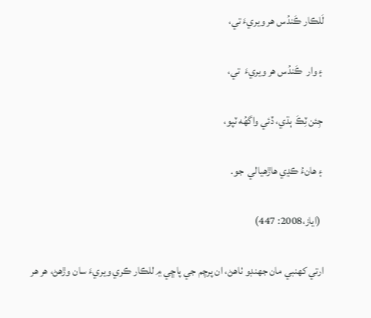لَلڪار ڪَندُس هر ويريءَ تي،

۽ وار  ڪَندُس هر ويريءَ  تي،

جِئن ٽِڪَ ٻڌي، ڏئي واگھُه ٽپو،

۽ هانءُ ڪڍي هاڙهيالي  جو.

 (اياز،2008: 447)

ارتي کھنبي مان جھنڊو ٺاهڻ، ان پرچم جي پاڇي ۾ للڪار ڪري ويريءَ سان وڙهڻ، هر هر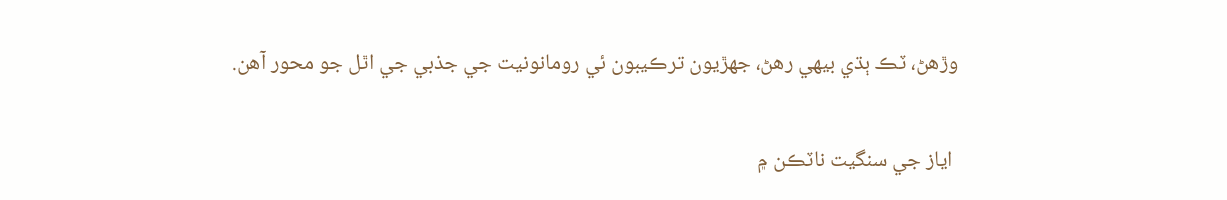وڙهڻ، ٽڪ ٻڌي بيھي رهڻ، جھڙيون ترڪيبون ئي رومانونيت جي جذبي جي اٿل جو محور آهن.

 اياز جي سنگيت ناٽڪن ۾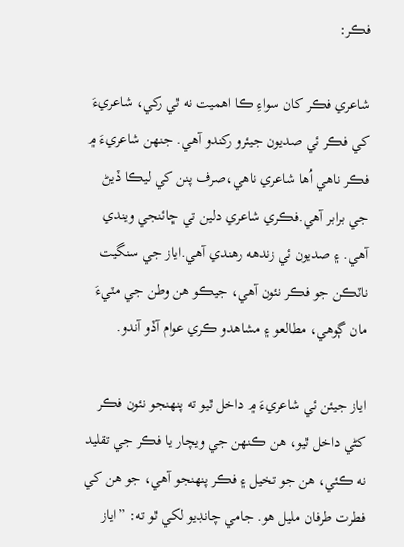فڪر:

شاعري فڪر کان سواءِ ڪا اهميت نه ٿي رکي، شاعريءَ کي فڪر ئي صديون جيئرو رکندو آهي. جنھن شاعريءَ ۾ فڪر ناهي اُها شاعري ناهي،صرف پنن کي ليڪا ڏيڻ جي برابر آهي.فڪري شاعري دلين تي ڇائنجي ويندي آهي. ۽ صديون ئي زندهه رهندي آهي.اياز جي سنگيت ناٽڪن جو فڪر نئون آهي، جيڪو هن وطن جي مٽيءَ مان ڳوهي، مطالعو ۽ مشاهدو ڪري عوام آڏو آندو.

اياز جيئن ئي شاعريءَ ۾ داخل ٿيو ته پنھنجو نئون فڪر کڻي داخل ٿيو، هن ڪنھن جي ويچار يا فڪر جي تقليد نه ڪئي، هن جو تخيل ۽ فڪر پنھنجو آهي، جو هن کي فطرت طرفان مليل هو. جامي چانڊيو لکي ٿو ته: ”اياز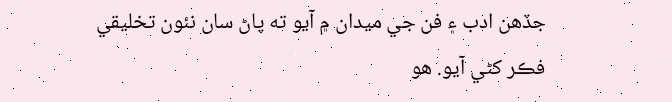جڏهن ادب ۽ فن جي ميدان ۾ آيو ته پاڻ سان نئون تخليقي فڪر کڻي آيو. هو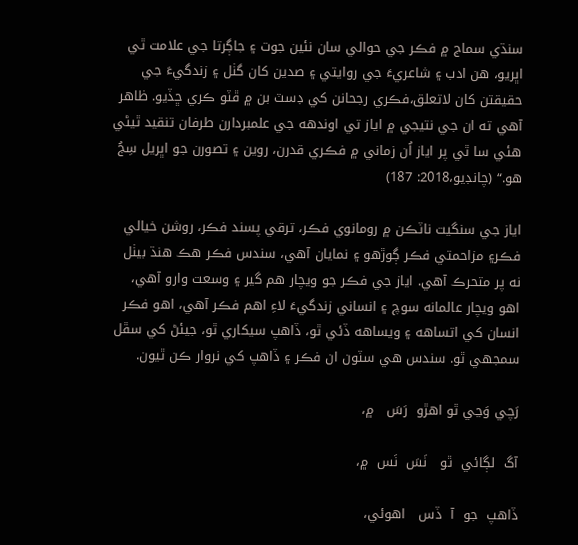سنڌي سماج ۾ فڪر جي حوالي سان نئين جوت ۽ جاڳرتا جي علامت ٿي اڀريو، هن ادب ۽ شاعريءَ جي روايتي ۽ صدين کان گٺل ۽ زندگيءَ جي حقيقتن کان لاتعلق،فڪري رجحانن کي ڊسٽ بن ۾ ڦٽو ڪري ڇڏيو. ظاهر آهي ته ان جي نتيجي ۾ اياز تي اوندهه جي علمبردارن طرفان تنقيد ٿيڻي هئي سا ٿي پر اياز اُن زماني ۾ فڪري قدرن، روين ۽ تصورن جو اڀريل سِجُ هو.“ (چانڊيو،2018: 187)

اياز جي سنگيت ناٽڪن ۾ رومانوي فڪر، ترقي پسند فڪر، روشن خيالي فڪر۽ مزاحمتي فڪر ڳوڙهو ۽ نمايان آهي، سندس فڪر هڪ هنڌ بيٺل نه پر متحرڪ آهي. اياز جي فڪر جو ويچار هم گير ۽ وسعت وارو آهي، اهو ويچار عالمانه سوچ ۽ انساني زندگيءَ لاءِ اهم فڪر آهي، اهو فڪر انسان کي اتساھه ۽ ويساھه ڏئي ٿو، ڏاهپ سيکاري ٿو، جيئڻ کي سڦل سمجهي ٿو. سندس هي سٽون ان فڪر ۽ ڏاهپ کي نروار ڪن ٿيون.

رَچي وَڃي ٿو اهڙو  رَسَ   ۾،

آگ  لڳائي  ٿو   نَسَ  نَس  ۾،

ڏاهپ  جو  آ  ڏس   اهوئي،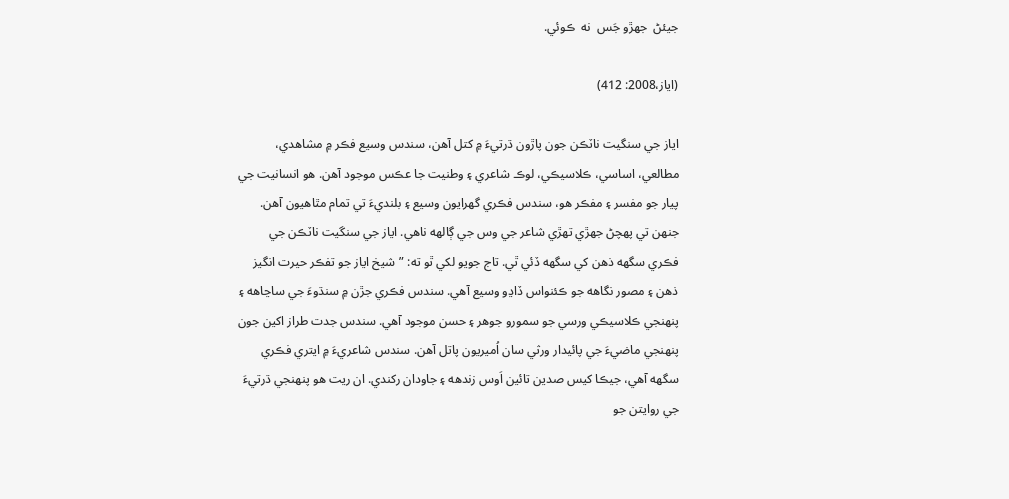جيئڻ  جھڙو جَس  نه  ڪوئي.

(اياز،2008: 412)

اياز جي سنگيت ناٽڪن جون پاڙون ڌرتيءَ ۾ کتل آهن، سندس وسيع فڪر ۾ مشاهدي، مطالعي، اساسي، ڪلاسيڪي، لوڪ شاعري ۽ وطنيت جا عڪس موجود آهن. هو انسانيت جي پيار جو مفسر ۽ مفڪر هو، سندس فڪري گهرايون وسيع ۽ بلنديءَ تي تمام مٿاهيون آهن. جنھن تي پھچڻ جھڙي تھڙي شاعر جي وس جي ڳالھه ناهي. اياز جي سنگيت ناٽڪن جي فڪري سگهه ذهن کي سگهه ڏئي ٿي. تاج جويو لکي ٿو ته: ”شيخ اياز جو تفڪر حيرت انگيز ذهن ۽ مصور نگاھه جو ڪئنواس ڏاڍو وسيع آهي. سندس فڪري جڙن ۾ سنڌوءَ جي ساڃاھه ۽ پنھنجي ڪلاسيڪي ورسي جو سمورو جوهر ۽ حسن موجود آهي. سندس جدت طراز اکين جون پنھنجي ماضيءَ جي پائيدار ورثي سان اُميريون پاتل آهن. سندس شاعريءَ ۾ ايتري فڪري سگھه آهي، جيڪا کيس صدين تائين اَوس زندھه ۽ جاودان رکندي. ان ريت هو پنھنجي ڌرتيءَ جي روايتن جو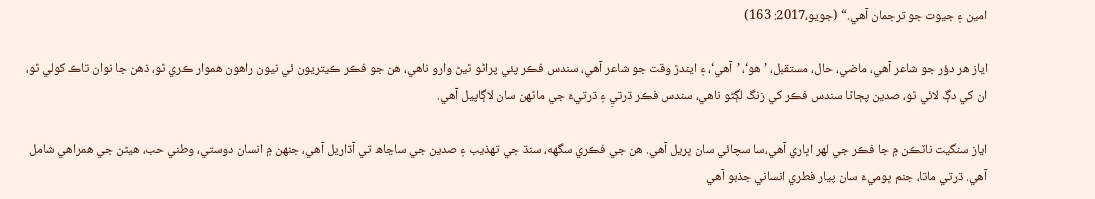امين ۽ جيوت جو ترجمان آهي.“ (جويو،2017: 163)

اياز هر دؤر جو شاعر آهي، ماضي، حال، مستقبل، ’هو‘، ’آهي‘، ۽ ايندڙ وقت جو شاعر آهي، سندس فڪر پئي پراڻو ٿيڻ وارو ناهي، هن جو فڪر ڪيتريون ئي نيون راهون هموار ڪري ٿو، ذهن جا نوان تاڪ کولي ٿو، ان کي دڳ لائي ٿو، صدين پڄاڻا سندس فڪر کي زنگ لڳڻو ناهي، سندس فڪر ڌرتيِ ۽ ڌرتيءَ جي ماڻھن سان لاڳاپيل آهي.

اياز سنگيت ناٽڪن ۾ جا فڪر جي لھر اڀاري آهي،سا سچائي سان ڀريل آهي. هن جي فڪري سگهه، سنڌ جي تھذيب ۽ صدين جي ساڃاھ تي آڌاريل آهي، جنھن ۾ انسان دوستي، وطني حب، هيڻن جي همراهي شامل آهي. ڌرتي ماتا، جنم ڀوميءَ سان پيار فطري انساني جذبو آهي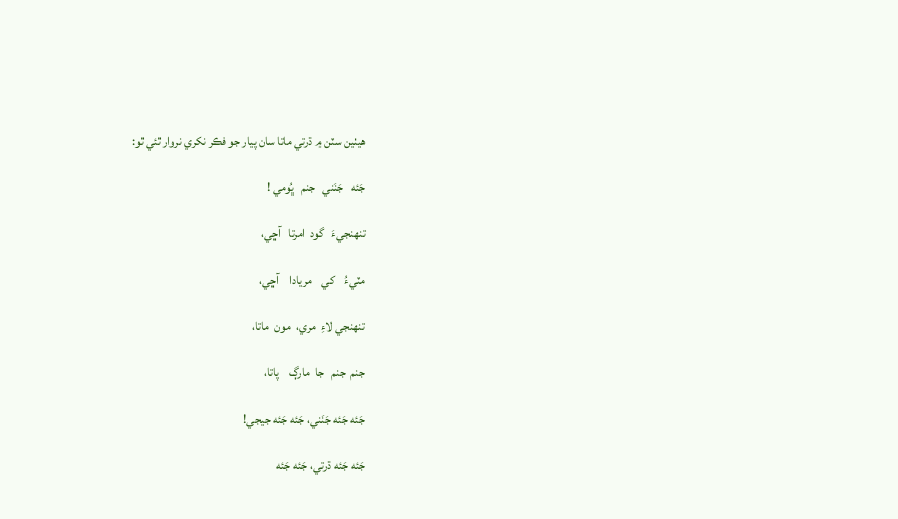هيٺين سٽن ۾ ڌرتي ماتا سان پيار جو فڪر نکري نروار ٿئي ٿو:

جَئه   جَنَني   جنم   ڀُومي !

تنھنجيءَ   گود  امرتا   آڇي،

مٽيءُ    کي    مريادا    آڇي،

تنھنجي لاءِ  مري،  مون  ماتا،

جنم  جنم   جا  مارڳ    پاتا،

جَئه جَئه جَنَني، جَئه جَئه جيجي!

جَئه جَئه ڌرتي، جَئه جَئه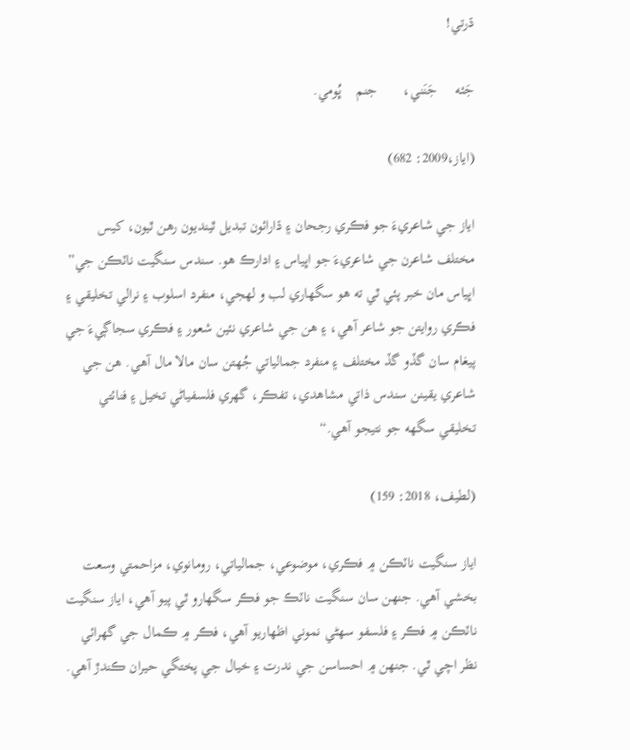ڌرتي!

جَئه     جَنَني،       جنم    ڀُومي.

(اياز،2009: 682)

اياز جي شاعريءَ جو فڪري رجحان ۽ ڌارائون تبديل ٿينديون رهن ٿيون، کيس مختلف شاعرن جي شاعريءَ جو اڀياس ۽ ادارڪ هو. سندس سنگيت ناٽڪن جي” اڀياس مان خبر پئي ٿي ته هو سگهاري لب و لھجي، منفرد اسلوب ۽ نرالي تخليقي ۽ فڪري روايتن جو شاعر آهي، ۽ هن جي شاعري نئين شعور ۽ فڪري سجاڳيءَ جي پيغام سان گڏو گڏ مختلف ۽ منفرد جمالياتي جُهتن سان مالا مال آهي. هن جي شاعري يقينن سندس ذاتي مشاهدي، تفڪر، گهري فلسفياڻي تخيل ۽ فنائتي تخليقي سگھه جو نتيجو آهي.“

(لطيف، 2018: 159)

اياز سنگيت ناٽڪن ۾ فڪري، موضوعي، جمالياتي، رومانوي، مزاحمتي وسعت بخشي آهي. جنھن سان سنگيت ناٽڪ جو فڪر سگهارو ٿي پيو آهي، اياز سنگيت ناٽڪن ۾ فڪر ۽ فلسفو سھڻي نموني اظھاريو آهي، فڪر ۾ ڪمال جي گهرائي نظر اچي ٿي. جنھن ۾ احساسن جي ندرت ۽ خيال جي پختگي حيران ڪندڙ آهي.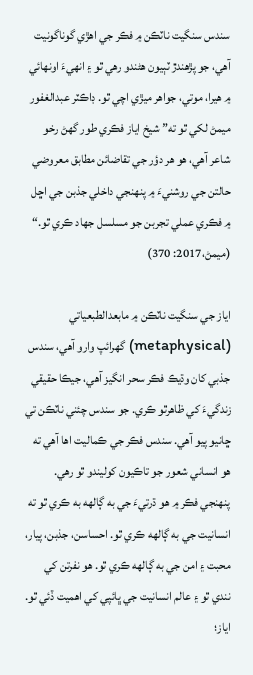سندس سنگيت ناٽڪن ۾ فڪر جي اهڙي گوناگونيت آهي، جو پڙهندڙ ٽٻيون هڻندو رهي ٿو ۽ انھيءَ اونھائي ۾ هيرا، موتي، جواهر ميڙي اچي ٿو. ڊاڪٽر عبدالغفور ميمڻ لکي ٿو ته” شيخ اياز فڪري طور گهڻ رخو شاعر آهي، هو هر دؤر جي تقاضائن مطابق معروضي حالتن جي روشنيءَ ۾ پنھنجي داخلي جذبن جي اڇل ۾ فڪري عملي تجربن جو مسلسل جھاد ڪري ٿو.“ (ميمڻ،2017: 370)

اياز جي سنگيت ناٽڪن ۾ مابعدالطبعياتي (metaphysical) گھرائپ وارو آهي، سندس جذبي کان وڌيڪ فڪر سحر انگيز آهي، جيڪا حقيقي زندگيءَ کي ظاهرٿو ڪري. جو سندس چئني ناٽڪن تي ڇانيو پيو آهي. سندس فڪر جي ڪماليت اها آهي ته هو انساني شعور جو تاڪيون کوليندو ٿو رهي. پنھنجي فڪر ۾ هو ڌرتيءَ جي به ڳالھه به ڪري ٿو ته انسانيت جي به ڳالھه ڪري ٿو. احساسن، جذبن، پيار، محبت ۽ امن جي به ڳالھه ڪري ٿو. هو نفرتن کي نندي ٿو ۽ عالم انسانيت جي ڀائپي کي اهميت ڏئي ٿو. اياز؛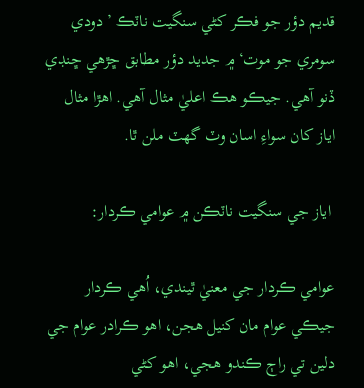قديم دؤر جو فڪر کڻي سنگيت ناٽڪ ’دودي سومري جو موت‘ ۾ جديد دؤر مطابق ڇڙهي ڇنڊي ڏنو آهي. جيڪو هڪ اعليٰ مثال آهي. اهڙا مثال اياز کان سواءِ اسان وٽ گهٽ ملن ٿا.

 اياز جي سنگيت ناٽڪن ۾ عوامي ڪردار:

عوامي ڪردار جي معنيٰ ٿيندي، اُهي ڪردار جيڪي عوام مان کنيل هجن، اهو ڪرادر عوام جي دلين تي راڄ ڪندو هجي، اهو کڻي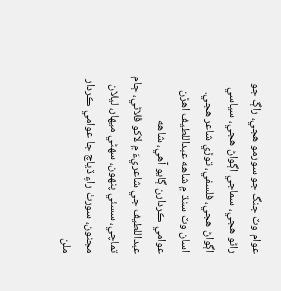عوام وٽ جنگ جو سورمو هجي، راڳ جو راڻو هجي، سماجي اڳواڻ هجي، سياسي اڳواڻ هجي، فلسفي، توڙي شاعر هجي. اسان وٽ سنڌ ۾ شاھه عبداللطيف اهڙن عوامي ڪردارن ڳايو آهي، شاھه عبداللطيف جي شاعريءَ ۾ لاکو ڦلاڻي، ڄام تماچي، سسئي پنھون، سھڻي ميھار، ليلان مجنون، سورٺ راءِ ڏياچ جا عوامي ڪردار ملن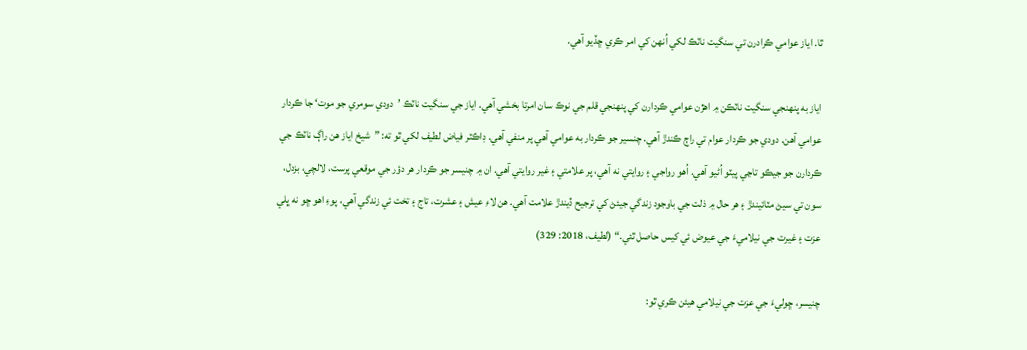ٿا. اياز عوامي ڪرادرن تي سنگيت ناٽڪ لکي اُنھن کي امر ڪري ڇڏيو آهي.

اياز به پنھنجي سنگيت ناٽڪن ۾ اهڙن عوامي ڪردارن کي پنھنجي قلم جي نوڪ سان امرتا بخشي آهي. اياز جي سنگيت ناٽڪ ’دودي سومري جو موت‘ جا ڪردار عوامي آهن. دودي جو ڪردار عوام تي راڄ ڪندڙ آهي. چنسير جو ڪردار به عوامي آهي پر منفي آهي. ڊاڪٽر فياض لطيف لکي ٿو ته: ”شيخ اياز هن راڳ ناٽڪ جي ڪردارن جو جيڪو تاڃي پيٽو اُڻيو آهي. اُهو رواجي ۽ روايتي نه آهي، پر علامتي ۽ غير روايتي آهي. ان ۾ چنيسر جو ڪردار هر دؤر جي موقعي پرست، لالچي، بزدل، سون تي سيڻ مٽائيندڙ ۽ هر حال ۾ ذلت جي باوجود زندگي جيئڻ کي ترجيح ڏيندڙ علامت آهي. هن لاءِ عيش ۽ عشرت، تاج ۽ تخت ئي زندگي آهي، پوءِ اهو ڇو نه ڀلي عزت ۽ غيرت جي نيلاميءَ جي عيوض ئي کيس حاصل ٿئي.“ (لطيف، 2018: 329)

چنيسر، ڇوليءَ جي عزت جي نيلامي هيئن ڪري ٿو: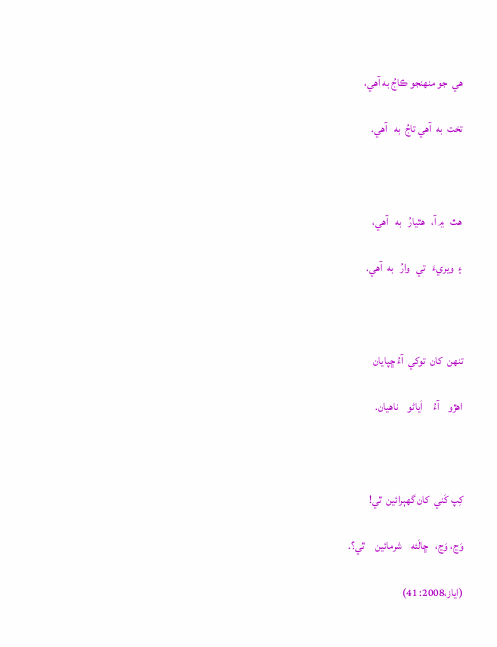هي  جو منھنجو ڪاجُ به آهي،

تخت  به  آهي تاجُ  به   آهي.



هٿ   ۾ آ،   هٿيارُ   به   آهي،

۽  ويريءَ   تي   وارُ   به  آهي.



تنھن  کان  توکي  آءُ ڇپايان

اهڙو    آءُ     اَياڻو    ناهيان.



کِپ کَني  کان گهٻرائين  ٿي!

وَڃ، وَڃ،   ڇالَئه    شرمائين     ٿي؟.

(اياز،2008: 41)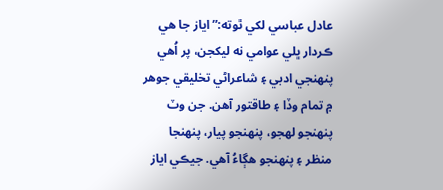عادل عباسي لکي ٿوته:”اياز جا هي ڪردار ڀلي عوامي نه ليکجن، پر اُهي پنھنجي ادبي ۽ شاعراڻي تخليقي جوهر ۾ تمام وڏا ۽ طاقتور آهن. جن وٽ پنھنجو لھجو، پنھنجو پيار، پنھنجا منظر ۽ پنھنجو هڳاءُ آهي. جيڪي اياز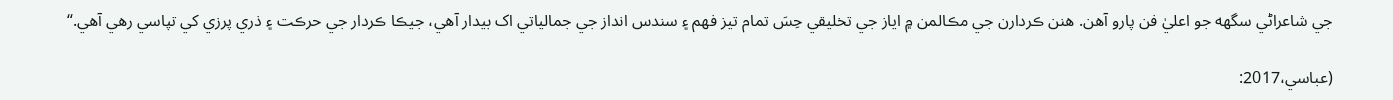جي شاعراڻي سگھه جو اعليٰ فن پارو آهن. هنن ڪردارن جي مڪالمن ۾ اياز جي تخليقي حِسَ تمام تيز فھم ۽ سندس انداز جي جمالياتي اک بيدار آهي، جيڪا ڪردار جي حرڪت ۽ ذري پرزي کي تپاسي رهي آهي.“

(عباسي،2017: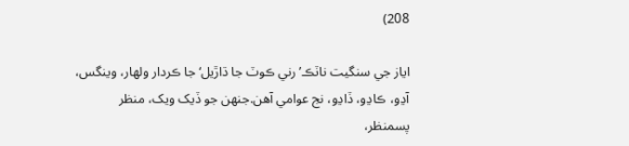208)

اياز جي سنگيت ناٽڪ’ رني ڪوٽ جا ڌاڙيل‘ جا ڪردار ولھار، وينگس، آڍو، ڪاڍو، ڏاڍو، نج عوامي آهن.جنھن جو ڏيک ويک، منظر پسمنظر،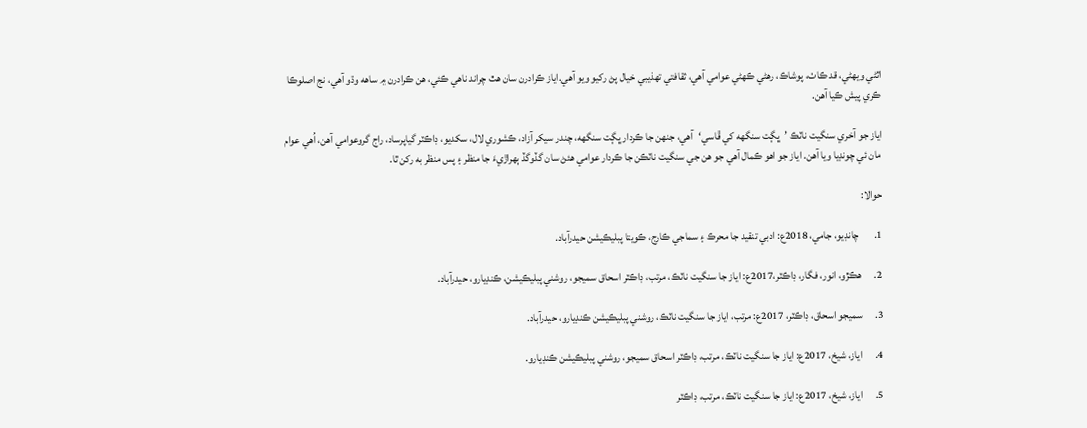اٿڻي ويھڻي، قد ڪاٺ، پوشاڪ، رهڻي ڪھڻي عوامي آهي، ثقافتي تھذيبي خيال پڻ رکيو ويو آهي.اياز ڪرادرن سان هٿ چراند ناهي ڪئي، هن ڪرادرن ۾ ساهه وڌو آهي، نج اصلوڪا ڪري پيش ڪيا آهن.

اياز جو آخري سنگيت ناٽڪ ’ڀڳت سنگھه کي ڦاسي‘آهي، جنھن جا ڪردار ڀڳت سنگھه، چندر سيکر آزاد، ڪشوري لال، سکديو، ڊاڪٽر گياپرساد، راج گروعوامي آهن، اُهي عوام مان ئي چونڊيا ويا آهن. اياز جو اهو ڪمال آهي جو هن جي سنگيت ناٽڪن جا ڪردار عوامي هئڻ سان گڏوگڏ ٻھراڙيءَ جا منظر ۽ پس منظر به رکن ٿا.

حوالا:

1.       چانڊيو، جامي، 2018ع: ادبي تنقيد جا محرڪ ۽ سماجي ڪارج، ڪويتا پبليڪيشن حيدرآباد.

2.      هڪڙو، انور، فگار، ڊاڪٽر،2017ع: اياز جا سنگيت ناٽڪ، مرتب، ڊاڪٽر اسحاق سميجو، روشني پبليڪيشن، ڪنڊيارو، حيدرآباد.

3.      سميجو اسحاق، ڊاڪٽر، 2017ع: مرتب، اياز جا سنگيت ناٽڪ، روشني پبليڪيشن ڪنڊيارو، حيدرآباد.

4.      اياز، شيخ، 2017ع: اياز جا سنگيت ناٽڪ، مرتب، ڊاڪٽر اسحاق سميجو، روشني پبليڪيشن ڪنڊيارو.

5.      اياز، شيخ، 2017ع: اياز جا سنگيت ناٽڪ، مرتب، ڊاڪٽر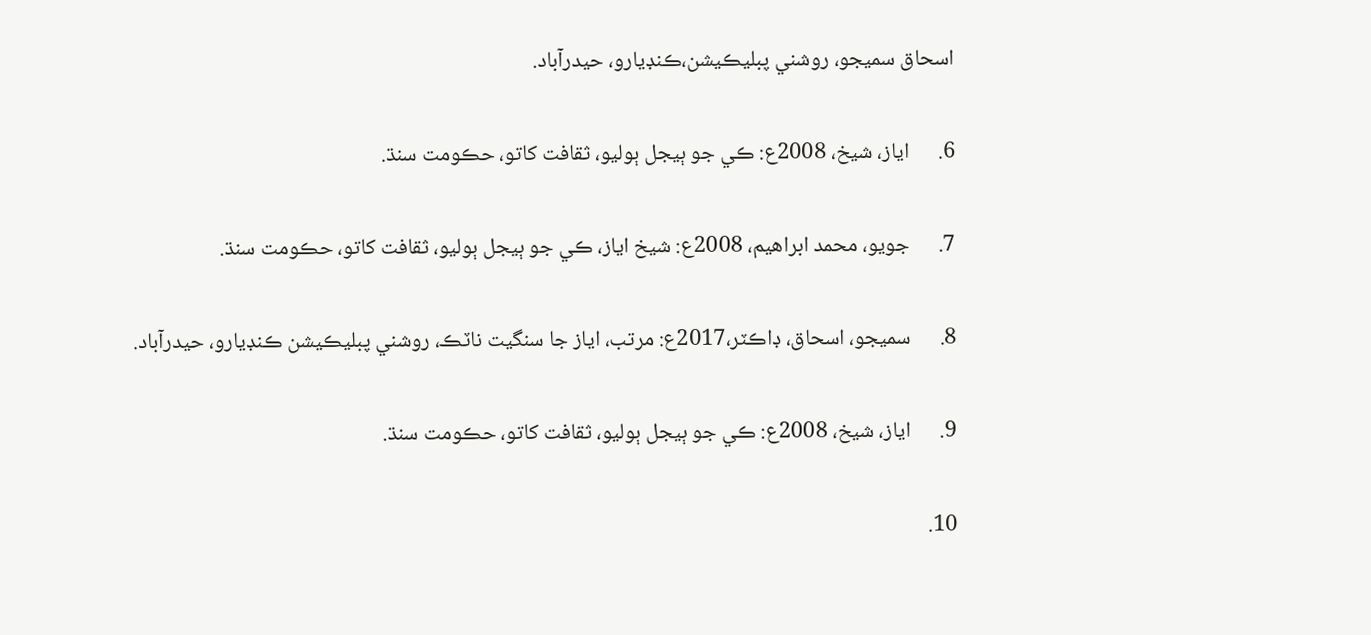اسحاق سميجو، روشني پبليڪيشن،ڪنڊيارو، حيدرآباد.

6.      اياز، شيخ، 2008ع: ڪي جو ٻيجل ٻوليو، ثقافت کاتو، حڪومت سنڌ.

7.      جويو، محمد ابراهيم، 2008ع: شيخ اياز، ڪي جو ٻيجل ٻوليو، ثقافت کاتو، حڪومت سنڌ.

8.      سميجو، اسحاق، ڊاڪٽر،2017ع: مرتب، اياز جا سنگيت ناٽڪ، روشني پبليڪيشن ڪنڊيارو، حيدرآباد.

9.      اياز، شيخ، 2008ع: ڪي جو ٻيجل ٻوليو، ثقافت کاتو، حڪومت سنڌ.

10.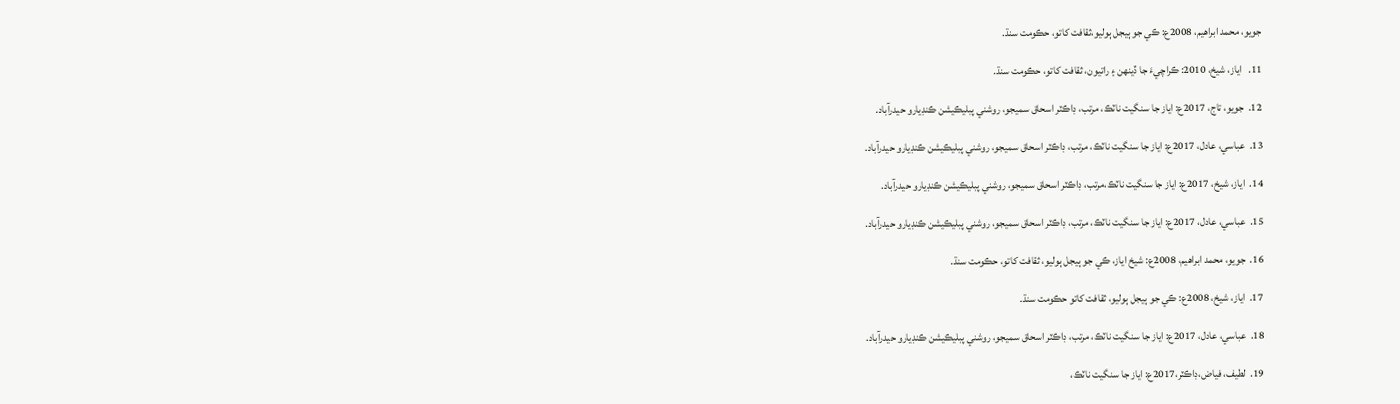جويو، محمد ابراهيم، 2008ع: ڪي جو ٻيجل ٻوليو،ثقافت کاتو، حڪومت سنڌ.

11.   اياز، شيخ، 2010: ڪراچيءَ جا ڏينھن ۽ راتيون، ثقافت کاتو، حڪومت سنڌ.

12.  جويو، تاج، 2017ع: اياز جا سنگيت ناٽڪ، مرتب، ڊاڪٽر اسحاق سميجو، روشني پبليڪيشن ڪنڊيارو حيدرآباد.

13.  عباسي، عادل، 2017ع: اياز جا سنگيت ناٽڪ، مرتب، ڊاڪٽر اسحاق سميجو، روشني پبليڪيشن ڪنڊيارو حيدرآباد.

14.  اياز، شيخ، 2017ع: اياز جا سنگيت ناٽڪ،مرتب، ڊاڪٽر اسحاق سميجو، روشني پبليڪيشن ڪنڊيارو حيدرآباد.

15.  عباسي، عادل، 2017ع: اياز جا سنگيت ناٽڪ، مرتب، ڊاڪٽر اسحاق سميجو، روشني پبليڪيشن ڪنڊيارو حيدرآباد.

16.  جويو، محمد ابراهيم، 2008ع: شيخ اياز، ڪي جو ٻيجل ٻوليو، ثقافت کاتو، حڪومت سنڌ.

17.  اياز، شيخ، 2008ع: ڪي جو ٻيجل ٻوليو، ثقافت کاتو حڪومت سنڌ.

18.  عباسي، عادل، 2017ع: اياز جا سنگيت ناٽڪ، مرتب، ڊاڪٽر اسحاق سميجو، روشني پبليڪيشن ڪنڊيارو حيدرآباد.

19.  لطيف، فياض،ڊاڪٽر،2017ع: اياز جا سنگيت ناٽڪ،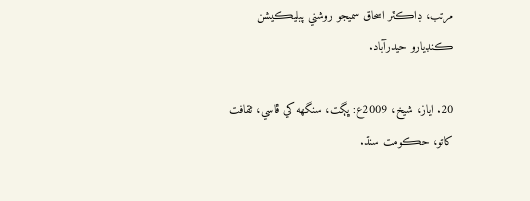مرتب، ڊاڪٽر اسحاق سميجو روشني پبليڪيشن ڪنڊيارو حيدرآباد.

20. اياز، شيخ، 2009ع: ڀڳت، سنگھه کي ڦاسي، ثقافت کاتو، حڪومت سنڌ.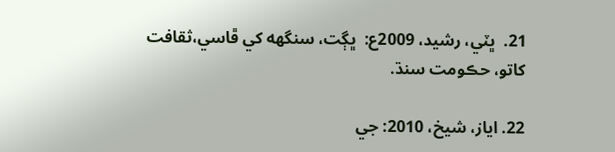21.  ڀٽي، رشيد، 2009ع:  ڀڳت، سنگھه کي ڦاسي،ثقافت کاتو، حڪومت سنڌ.

22. اياز، شيخ، 2010: جي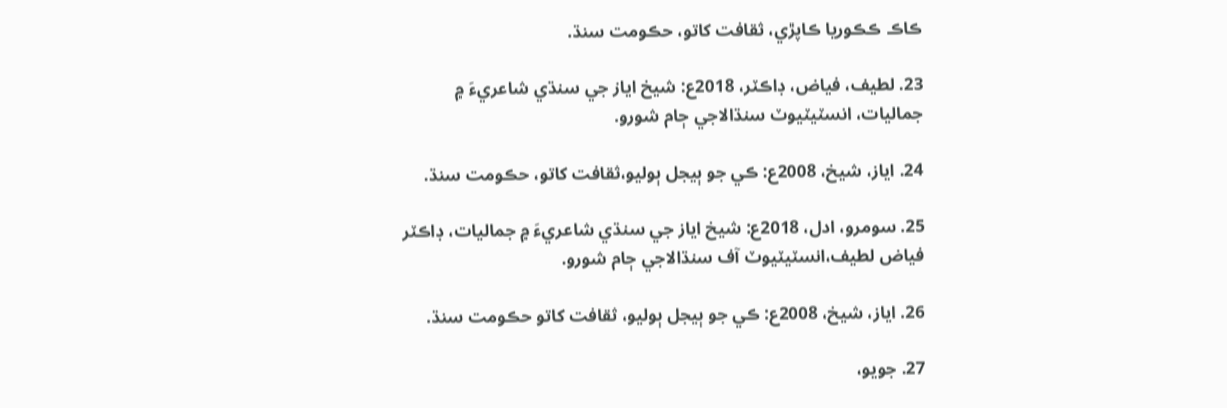ڪاڪ ڪڪوريا ڪاپڙي، ثقافت کاتو، حڪومت سنڌ.

23. لطيف، فياض، ڊاڪٽر، 2018ع: شيخ اياز جي سنڌي شاعريءَ ۾ جماليات، انسٽيٽيوٽ سنڌالاجي ڄام شورو.

24. اياز، شيخ، 2008ع: ڪي جو ٻيجل ٻوليو،ثقافت کاتو، حڪومت سنڌ.

25. سومرو، ادل، 2018ع: شيخ اياز جي سنڌي شاعريءَ ۾ جماليات، ڊاڪٽر فياض لطيف،انسٽيٽيوٽ آف سنڌالاجي ڄام شورو.

26. اياز، شيخ، 2008ع: ڪي جو ٻيجل ٻوليو، ثقافت کاتو حڪومت سنڌ.

27. جويو،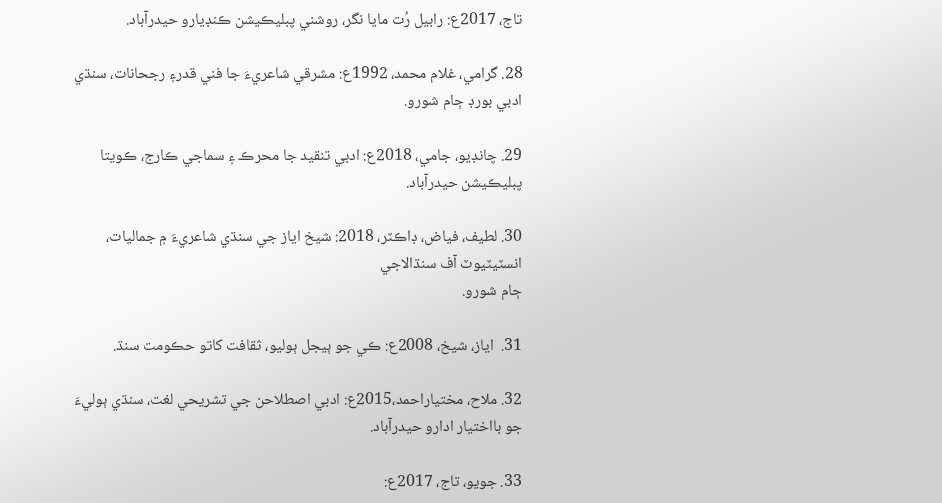تاج، 2017ع: رابيل رُت مايا نگر، روشني پبليڪيشن ڪنڊيارو حيدرآباد.

28. گرامي، غلام محمد، 1992ع: مشرقي شاعريءَ جا فني قدر۽ رجحانات، سنڌي ادبي بورڊ ڄام شورو.

29. چانڊيو، جامي، 2018ع: ادبي تنقيد جا محرڪ ۽ سماجي ڪارج، ڪويتا پبليڪيشن حيدرآباد.

30. لطيف، فياض، ڊاڪٽر، 2018: شيخ اياز جي سنڌي شاعريءَ ۾ جماليات، انسٽيٽيوٽ آف سنڌالاجي
ڄام شورو.

31.  اياز، شيخ، 2008ع: ڪي جو ٻيجل ٻوليو، ثقافت کاتو حڪومت سنڌ.

32. ملاح، مختياراحمد،2015ع: ادبي اصطلاحن جي تشريحي لغت، سنڌي ٻوليءَ جو بااختيار ادارو حيدرآباد.

33. جويو، تاج، 2017ع: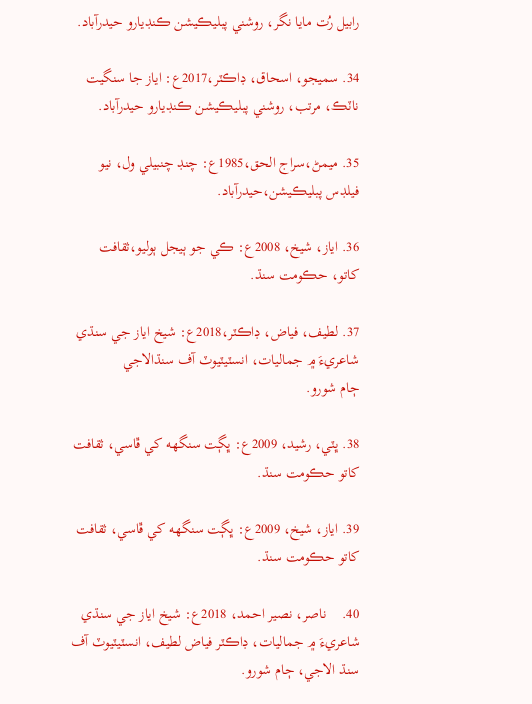رابيل رُت مايا نگر، روشني پبليڪيشن ڪنڊيارو حيدرآباد.

34. سميجو، اسحاق، ڊاڪٽر،2017ع: اياز جا سنگيت ناٽڪ، مرتب، روشني پبليڪيشن ڪنڊيارو حيدرآباد.

35. ميمڻ،سراج الحق،1985ع: چنڊ چنبيلي ول، نيو فيلڊس پبليڪيشن،حيدرآباد.

36. اياز، شيخ، 2008ع: ڪي جو ٻيجل ٻوليو،ثقافت کاتو، حڪومت سنڌ.

37. لطيف، فياض، ڊاڪٽر،2018ع: شيخ اياز جي سنڌي شاعريءَ ۾ جماليات، انسٽيٽيوٽ آف سنڌالاجي
ڄام شورو.

38. ڀٽي، رشيد، 2009ع: ڀڳت سنگھه کي ڦاسي، ثقافت کاتو حڪومت سنڌ.

39. اياز، شيخ، 2009ع: ڀڳت سنگھه کي ڦاسي، ثقافت کاتو حڪومت سنڌ.

40.    ناصر، نصير احمد، 2018ع: شيخ اياز جي سنڌي شاعريءَ ۾ جماليات، ڊاڪٽر فياض لطيف، انسٽيٽيوٽ آف سنڌ الاجي، ڄام شورو.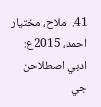41.  ملاح، مختيار احمد، 2015ع: ادبي اصطلاحن جي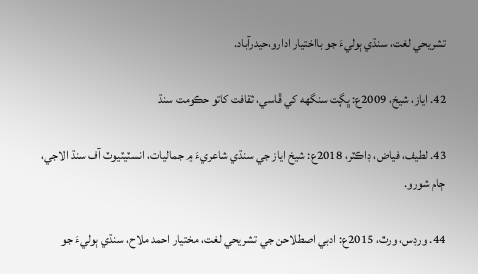تشريحي لغت، سنڌي ٻوليءَ جو بااختيار ادارو،حيدرآباد.

42. اياز، شيخ، 2009ع: ڀڳت سنگھه کي ڦاسي، ثقافت کاتو حڪومت سنڌ

43. لطيف، فياض، ڊاڪٽر، 2018ع: شيخ اياز جي سنڌي شاعريءَ ۾ جماليات، انسٽيٽيوٽ آف سنڌ الاجي، ڄام شورو.

44. ورڊس، ورٿ، 2015ع: ادبي اصطلاحن جي تشريحي لغت، مختيار احمد ملاح، سنڌي ٻوليءَ جو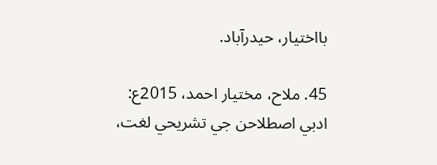بااختيار، حيدرآباد.

45. ملاح، مختيار احمد، 2015ع: ادبي اصطلاحن جي تشريحي لغت،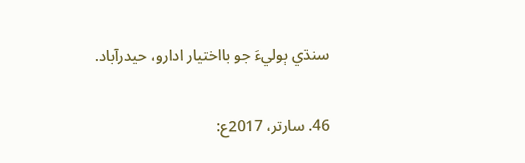سنڌي ٻوليءَ جو بااختيار ادارو، حيدرآباد.

46. سارتر، 2017ع: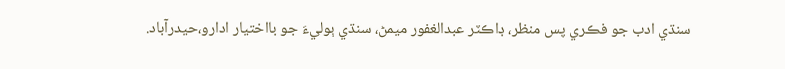سنڌي ادب جو فڪري پس منظر، ڊاڪٽر عبدالغفور ميمڻ، سنڌي ٻوليءَ جو بااختيار ادارو،حيدرآباد.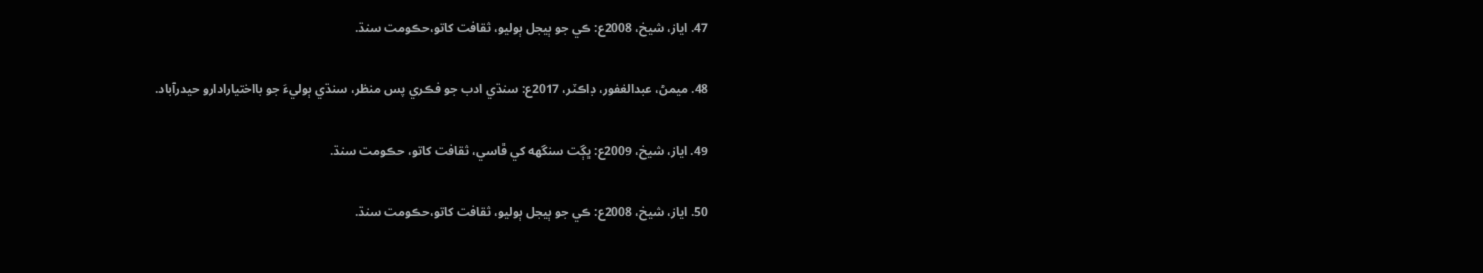47. اياز، شيخ، 2008ع: ڪي جو ٻيجل ٻوليو، ثقافت کاتو،حڪومت سنڌ.

48. ميمڻ، عبدالغفور، ڊاڪٽر، 2017ع: سنڌي ادب جو فڪري پس منظر، سنڌي ٻوليءَ جو بااختيارادارو حيدرآباد.

49. اياز، شيخ، 2009ع: ڀڳت سنگھه کي ڦاسي، ثقافت کاتو، حڪومت سنڌ.

50. اياز، شيخ، 2008ع: ڪي جو ٻيجل ٻوليو، ثقافت کاتو،حڪومت سنڌ.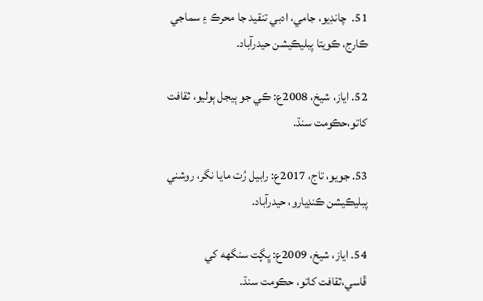51.  چانڊيو، جامي، ادبي تنقيد جا محرڪ ۽ سماجي ڪارج، ڪويتا پبليڪيشن حيدرآباد.

52. اياز، شيخ، 2008ع: ڪي جو ٻيجل ٻوليو، ثقافت کاتو،حڪومت سنڌ.

53. جويو، تاج، 2017ع: رابيل رُت مايا نگر، روشني پبليڪيشن ڪنڊيارو، حيدرآباد.

54. اياز، شيخ، 2009ع: ڀڳت سنگھه کي ڦاسي،ثقافت کاتو، حڪومت سنڌ.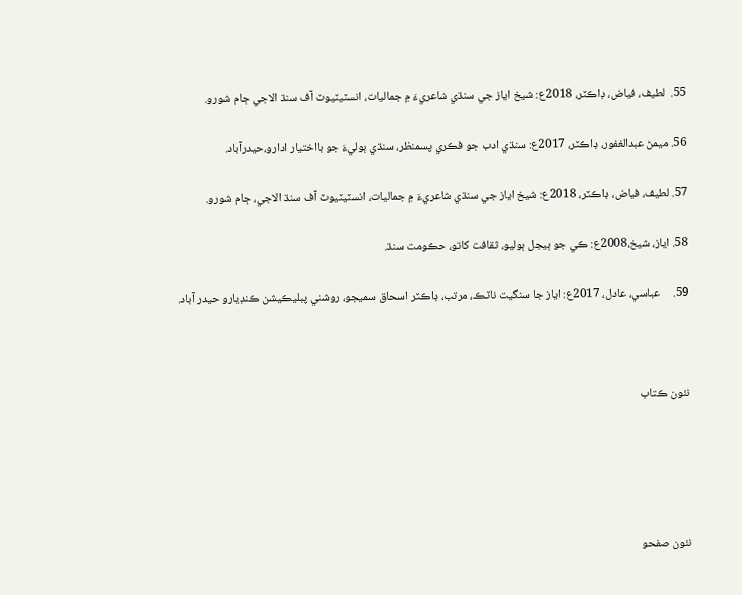55.  لطيف، فياض، ڊاڪٽر، 2018ع: شيخ اياز جي سنڌي شاعريءَ ۾ جماليات، انسٽيٽيوٽ آف سنڌ الاجي ڄام شورو.

56. ميمڻ عبدالغفور، ڊاڪٽر، 2017ع: سنڌي ادب جو فڪري پسمنظر، سنڌي ٻوليءَ جو بااختيار ادارو،حيدرآباد.

57. لطيف، فياض، ڊاڪٽر، 2018ع: شيخ اياز جي سنڌي شاعريءَ ۾ جماليات، انسٽيٽيوٽ آف سنڌ الاجي، ڄام شورو.

58. اياز، شيخ،2008ع: ڪي جو ٻيجل ٻوليو، ثقافت کاتو، حڪومت سنڌ.

59.     عباسي، عادل، 2017ع: اياز جا سنگيت ناٽڪ، مرتب، ڊاڪٽر اسحاق سميجو، روشني پبليڪيشن ڪنڊيارو حيدر آباد.



نئون ڪتاب





نئون صفحو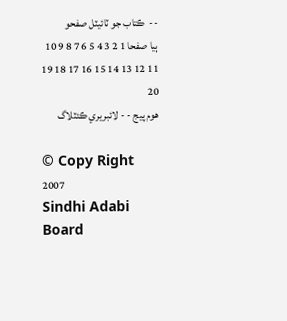--  ڪتاب جو ٽائيٽل صفحو
ٻيا صفحا 1 2 3 4 5 6 7 8 9 10 11 12 13 14 15 16 17 18 19 20
هوم پيج - - لائبريري ڪئٽلاگ

© Copy Right 2007
Sindhi Adabi Board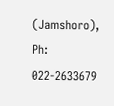(Jamshoro),
Ph: 022-2633679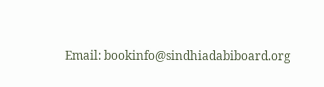Email: bookinfo@sindhiadabiboard.org